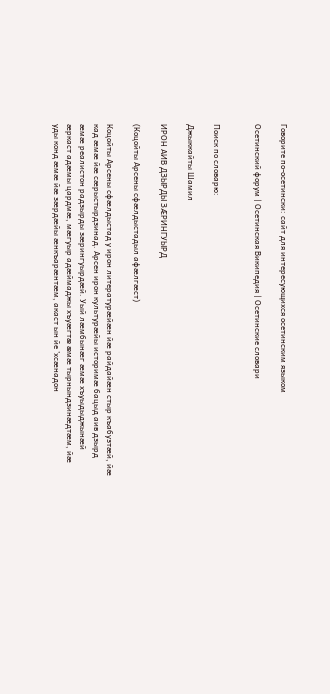Говорите по-осетински: сайт для интересующихся осетинским языком

Осетинский форум | Осетинская Википедия | Осетинские словари


Поиск по словарю:

Джыккайты Шамил

ИРОН АИВ ДЗЫРДЫ ЗÆРИНГУЫРД

(Коцойты Арсены сфæлдыстадыл афæлгæст)

Коцойты Арсены сфæлдыстад у ирон литературæйæн йæ райдайæн стыр къабузтæй, йæ кад æмæ йæ сæрыстырдзинад. Арсен ирон культурæйы историмæ бацыд аив дзырд æмæ реалистон радзырды зæрингуырдæй. Уый лæмбынæг æмæ хъуыдыджынæй æркаст адæмы цардмæ, мæгуыр адæймаджы хъуæгтæ æмæ тырнындзинæдтæм, йæ уды конд æмæ йæ зæрдæйы æнкъарæнтæм, акаст ын йе ’хсæнадон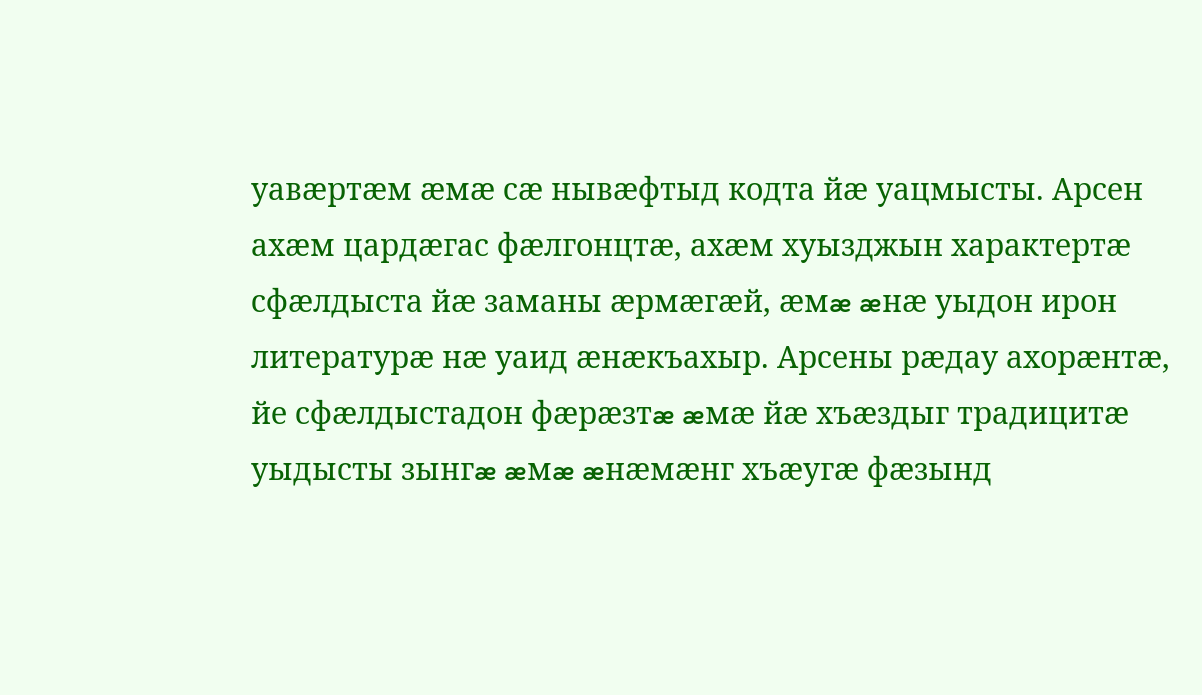уавæртæм æмæ сæ нывæфтыд кодта йæ уацмысты. Арсен ахæм цардæгас фæлгонцтæ, ахæм хуызджын характертæ сфæлдыста йæ заманы æрмæгæй, æмæ æнæ уыдон ирон литературæ нæ уаид æнæкъахыр. Арсены рæдау ахорæнтæ, йе сфæлдыстадон фæрæзтæ æмæ йæ хъæздыг традицитæ уыдысты зынгæ æмæ æнæмæнг хъæугæ фæзынд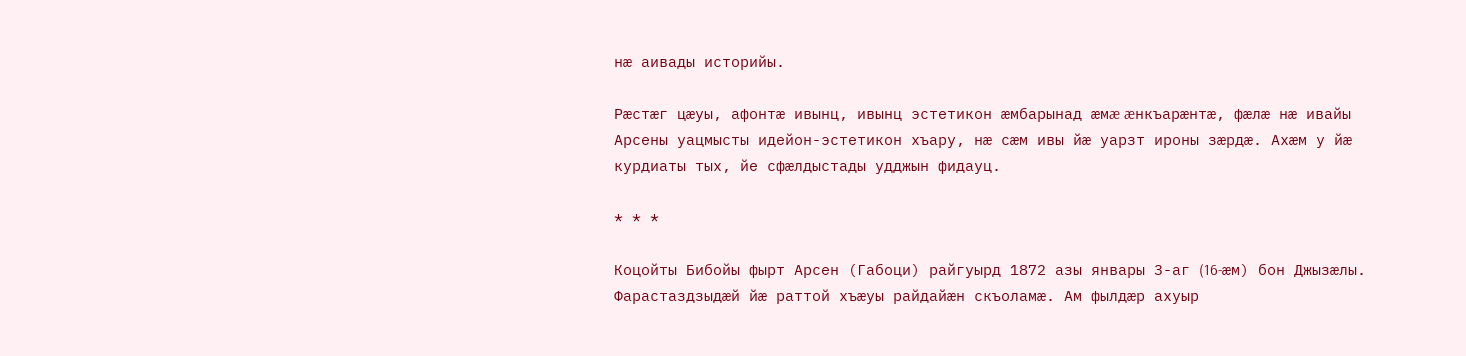нæ аивады историйы.

Рæстæг цæуы, афонтæ ивынц, ивынц эстетикон æмбарынад æмæ æнкъарæнтæ, фæлæ нæ ивайы Арсены уацмысты идейон-эстетикон хъару, нæ сæм ивы йæ уарзт ироны зæрдæ. Ахæм у йæ курдиаты тых, йе сфæлдыстады удджын фидауц.

* * *

Коцойты Бибойы фырт Арсен (Габоци) райгуырд 1872 азы январы 3-аг (16-æм) бон Джызæлы. Фарастаздзыдæй йæ раттой хъæуы райдайæн скъоламæ. Ам фылдæр ахуыр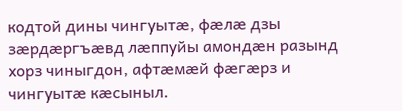кодтой дины чингуытæ, фæлæ дзы зæрдæргъæвд лæппуйы амондæн разынд хорз чиныгдон, афтæмæй фæгæрз и чингуытæ кæсыныл.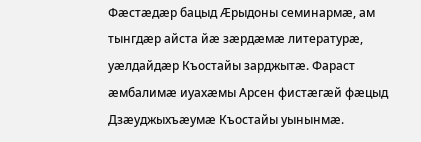Фæстæдæр бацыд Æрыдоны семинармæ, ам тынгдæр айста йæ зæрдæмæ литературæ, уæлдайдæр Къостайы зарджытæ. Фараст æмбалимæ иуахæмы Арсен фистæгæй фæцыд Дзæуджыхъæумæ Къостайы уынынмæ.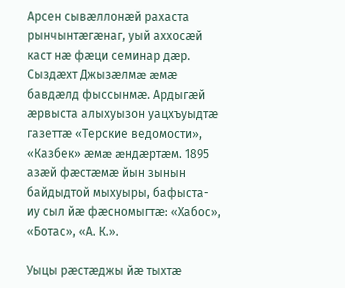Арсен сывæллонæй рахаста рынчынтæгæнаг, уый аххосæй каст нæ фæци семинар дæр. Сыздæхт Джызæлмæ æмæ бавдæлд фыссынмæ. Ардыгæй æрвыста алыхуызон уацхъуыдтæ газеттæ «Терские ведомости», «Казбек» æмæ æндæртæм. 1895 азæй фæстæмæ йын зынын байдыдтой мыхуыры, бафыста-иу сыл йæ фæсномыгтæ: «Хабос», «Ботас», «А. К.».

Уыцы рæстæджы йæ тыхтæ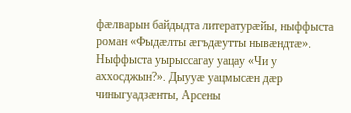фæлварын байдыдта литературæйы, ныффыста роман «Фыдæлты æгъдæутты нывæндтæ». Ныффыста уырыссагау уацау «Чи у аххосджын?». Дыууæ уацмысæн дæр чиныгуадзæнты, Арсены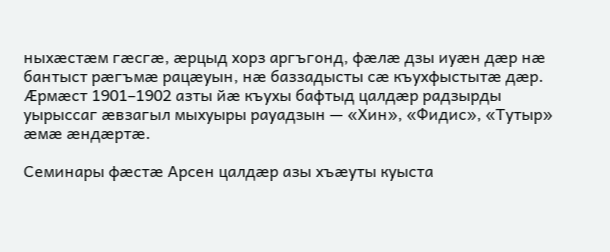ныхæстæм гæсгæ, æрцыд хорз аргъгонд, фæлæ дзы иуæн дæр нæ бантыст рæгъмæ рацæуын, нæ баззадысты сæ къухфыстытæ дæр. Æрмæст 1901–1902 азты йæ къухы бафтыд цалдæр радзырды уырыссаг æвзагыл мыхуыры рауадзын — «Хин», «Фидис», «Тутыр» æмæ æндæртæ.

Семинары фæстæ Арсен цалдæр азы хъæуты куыста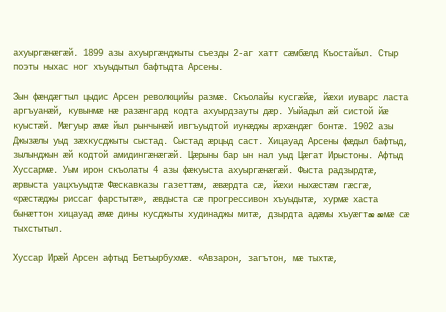ахуыргæнæгæй. 1899 азы ахуыргæнджыты съезды 2-аг хатт сæмбæлд Къостайыл. Стыр поэты ныхас ног хъуыдытыл бафтыдта Арсены.

Зын фæндæгтыл цыдис Арсен революцийы размæ. Скъолайы кусгæйæ, йæхи иуварс ласта аргъуанæй, кувынмæ нæ разæнгард кодта ахуырдзауты дæр. Уыйадыл æй систой йæ куыстæй. Мæгуыр æмæ йыл рынчынæй ивгъуыдтой иунæджы æрхæндæг бонтæ. 1902 азы Джызæлы уыд зæхкусджыты сыстад. Сыстад æрцыд саст. Хицауад Арсены фæдыл бафтыд, зылынджын æй кодтой амидингæнæгæй. Цæрыны бар ын нал уыд Цæгат Ирыстоны. Афтыд Хуссармæ. Уым ирон скъолаты 4 азы фæкуыста ахуыргæнæгæй. Фыста радзырдтæ, æрвыста уацхъуыдтæ Фæскавказы газеттæм, æвæрдта сæ, йæхи ныхæстæм гæсгæ, «рæстæджы риссаг фарстытæ», æвдыста сæ прогрессивон хъуыдытæ, хурмæ хаста бынæттон хицауад æмæ дины кусджыты худинаджы митæ, дзырдта адæмы хъуæгтæ æмæ сæ тыхстытыл.

Хуссар Ирæй Арсен афтыд Бетъырбухмæ. «Авзарон, загътон, мæ тыхтæ,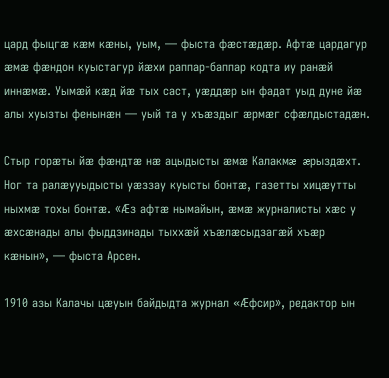цард фыцгæ кæм кæны, уым, — фыста фæстæдæр. Афтæ цардагур æмæ фæндон куыстагур йæхи раппар-баппар кодта иу ранæй иннæмæ. Уымæй кæд йæ тых саст, уæддæр ын фадат уыд дуне йæ алы хуызты фенынæн — уый та у хъæздыг æрмæг сфæлдыстадæн.

Стыр горæты йæ фæндтæ нæ ацыдысты æмæ Калакмæ æрыздæхт. Ног та ралæууыдысты уæззау куысты бонтæ, газетты хицæутты ныхмæ тохы бонтæ. «Æз афтæ нымайын, æмæ журналисты хæс у æхсæнады алы фыддзинады тыххæй хъæлæсыдзагæй хъæр кæнын», — фыста Арсен.

1910 азы Калачы цæуын байдыдта журнал «Æфсир», редактор ын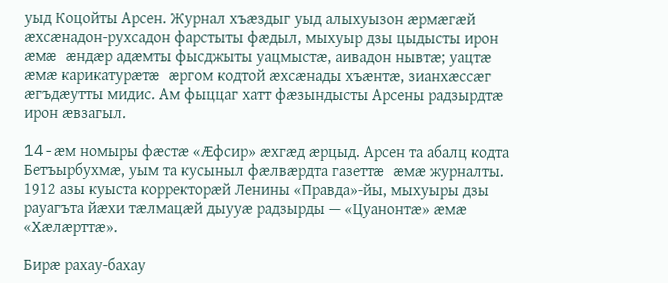уыд Коцойты Арсен. Журнал хъæздыг уыд алыхуызон æрмæгæй æхсæнадон-рухсадон фарстыты фæдыл, мыхуыр дзы цыдысты ирон æмæ æндæр адæмты фысджыты уацмыстæ, аивадон нывтæ; уацтæ æмæ карикатурæтæ æргом кодтой æхсæнады хъæнтæ, зианхæссæг æгъдæутты мидис. Ам фыццаг хатт фæзындысты Арсены радзырдтæ ирон æвзагыл.

14-æм номыры фæстæ «Æфсир» æхгæд æрцыд. Арсен та абалц кодта Бетъырбухмæ, уым та кусыныл фæлвæрдта газеттæ æмæ журналты. 1912 азы куыста корректорæй Ленины «Правда»-йы, мыхуыры дзы рауагъта йæхи тæлмацæй дыууæ радзырды — «Цуанонтæ» æмæ «Хæлæрттæ».

Бирæ рахау-бахау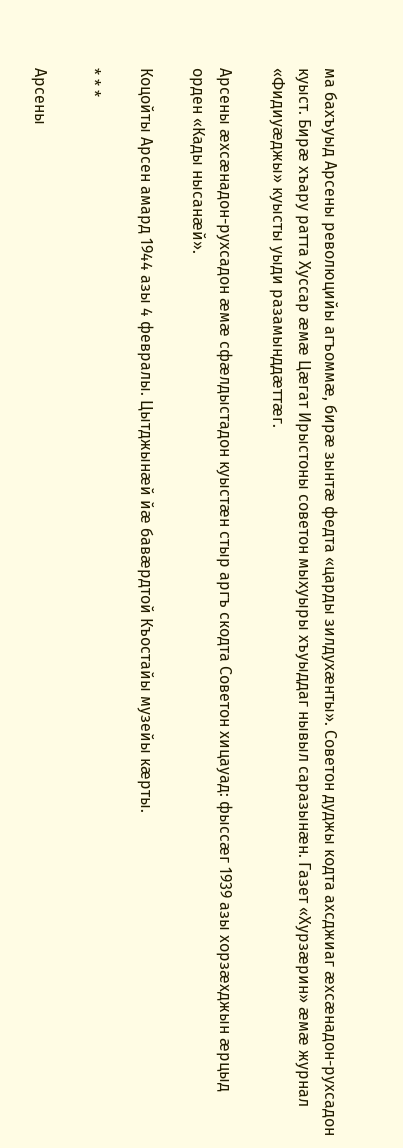ма бахъуыд Арсены революцийы агъоммæ, бирæ зынтæ федта «царды зилдухæнты». Советон дуджы кодта ахсджиаг æхсæнадон-рухсадон куыст. Бирæ хъару ратта Хуссар æмæ Цæгат Ирыстоны советон мыхуыры хъуыддаг нывыл саразынæн. Газет «Хурзæрин» æмæ журнал «Фидиуæджы» куысты уыди разамынддæттæг.

Арсены æхсæнадон-рухсадон æмæ сфæлдыстадон куыстæн стыр аргъ скодта Советон хицауад: фыссæг 1939 азы хорзæхджын æрцыд орден «Кады нысанæй».

Коцойты Арсен амард 1944 азы 4 февралы. Цытджынæй йæ бавæрдтой Къостайы музейы кæрты.

* * *

Арсены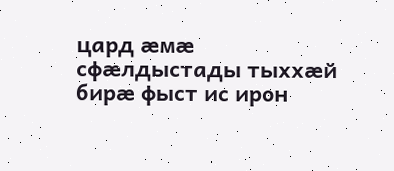цард æмæ сфæлдыстады тыххæй бирæ фыст ис ирон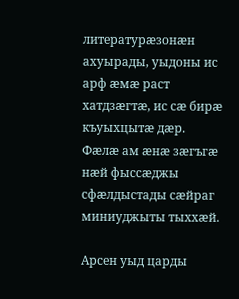литературæзонæн ахуырады, уыдоны ис арф æмæ раст хатдзæгтæ, ис сæ бирæ къуыхцытæ дæр. Фæлæ ам æнæ зæгъгæ нæй фыссæджы сфæлдыстады сæйраг миниуджыты тыххæй.

Арсен уыд царды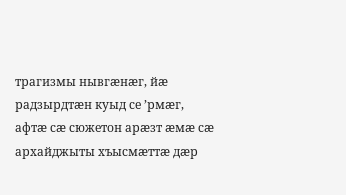трагизмы нывгæнæг, йæ радзырдтæн куыд се ’рмæг, афтæ сæ сюжетон арæзт æмæ сæ архайджыты хъысмæттæ дæр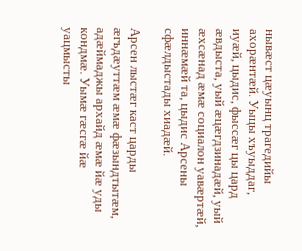нывæст цæуынц трагедийы ахорæнтæй. Уыцы хъуыддаг, иуæй, цыдис, фыссæг цы цард æвдыста, уый æцæгдзинадæй, уый æхсæнад æмæ социалон уавæртæй, иннæмæй та, цыдис Арсены сфæлдыстады хиадæй.

Арсен лыстæг каст царды æгъдæуттæм æмæ фæзындтытæм, адæймаджы архайд æмæ йæ уды кондмæ. Уымæ гæсгæ йæ уацмысты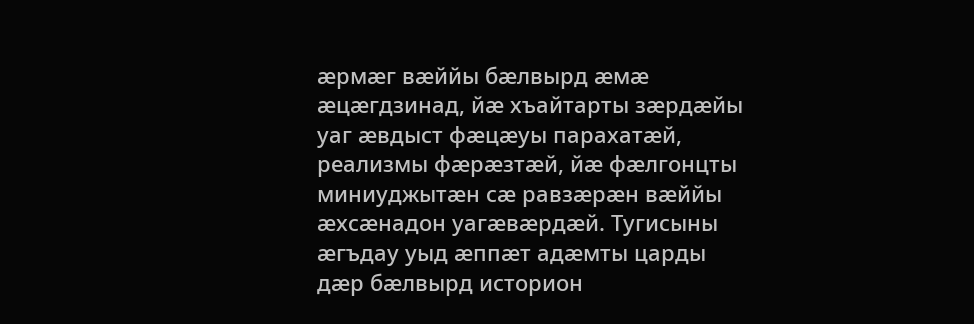æрмæг вæййы бæлвырд æмæ æцæгдзинад, йæ хъайтарты зæрдæйы уаг æвдыст фæцæуы парахатæй, реализмы фæрæзтæй, йæ фæлгонцты миниуджытæн сæ равзæрæн вæййы æхсæнадон уагæвæрдæй. Тугисыны æгъдау уыд æппæт адæмты царды дæр бæлвырд историон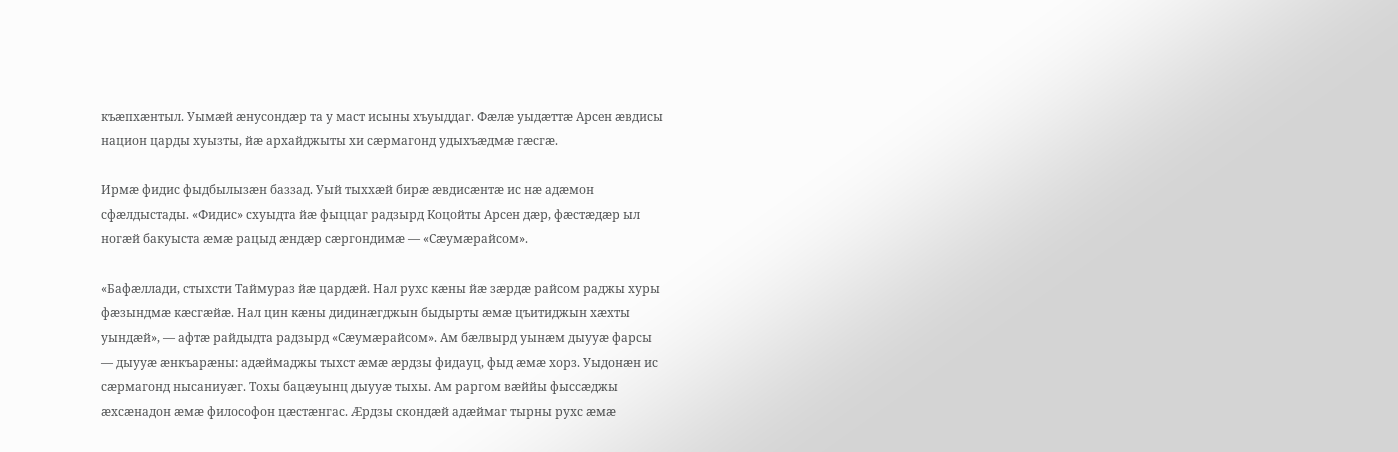къæпхæнтыл. Уымæй æнусондæр та у маст исыны хъуыддаг. Фæлæ уыдæттæ Арсен æвдисы национ царды хуызты, йæ архайджыты хи сæрмагонд удыхъæдмæ гæсгæ.

Ирмæ фидис фыдбылызæн баззад. Уый тыххæй бирæ æвдисæнтæ ис нæ адæмон сфæлдыстады. «Фидис» схуыдта йæ фыццаг радзырд Коцойты Арсен дæр, фæстæдæр ыл ногæй бакуыста æмæ рацыд æндæр сæргондимæ — «Сæумæрайсом».

«Бафæллади, стыхсти Таймураз йæ цардæй. Нал рухс кæны йæ зæрдæ райсом раджы хуры фæзындмæ кæсгæйæ. Нал цин кæны дидинæгджын быдырты æмæ цъитиджын хæхты уындæй», — афтæ райдыдта радзырд «Сæумæрайсом». Ам бæлвырд уынæм дыууæ фарсы — дыууæ æнкъарæны: адæймаджы тыхст æмæ æрдзы фидауц, фыд æмæ хорз. Уыдонæн ис сæрмагонд нысаниуæг. Тохы бацæуынц дыууæ тыхы. Ам раргом вæййы фыссæджы æхсæнадон æмæ философон цæстæнгас. Æрдзы скондæй адæймаг тырны рухс æмæ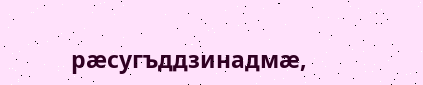рæсугъддзинадмæ,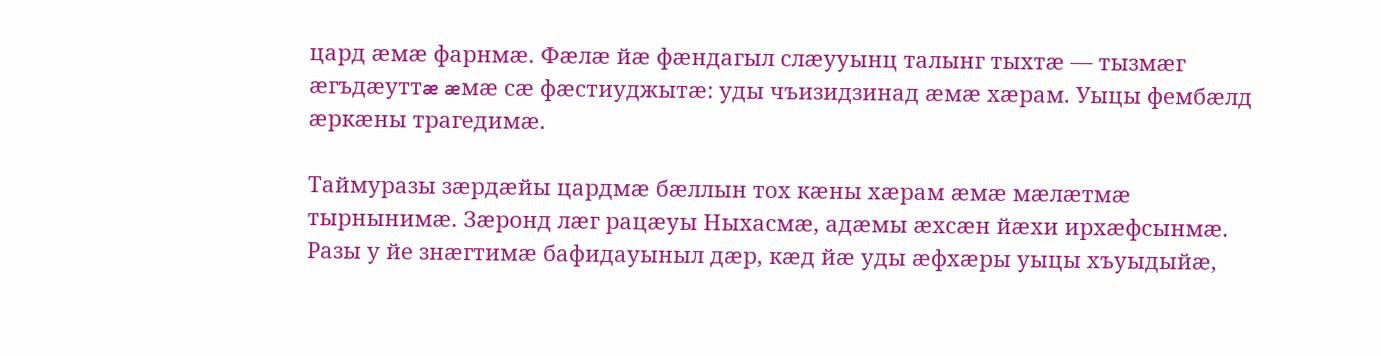цард æмæ фарнмæ. Фæлæ йæ фæндагыл слæууынц талынг тыхтæ — тызмæг æгъдæуттæ æмæ сæ фæстиуджытæ: уды чъизидзинад æмæ хæрам. Уыцы фембæлд æркæны трагедимæ.

Таймуразы зæрдæйы цардмæ бæллын тох кæны хæрам æмæ мæлæтмæ тырнынимæ. Зæронд лæг рацæуы Ныхасмæ, адæмы æхсæн йæхи ирхæфсынмæ. Разы у йе знæгтимæ бафидауыныл дæр, кæд йæ уды æфхæры уыцы хъуыдыйæ,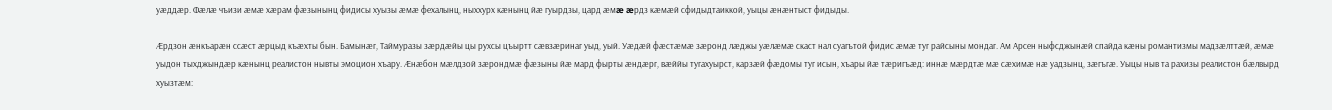уæддæр. Фæлæ чъизи æмæ хæрам фæзынынц фидисы хуызы æмæ фехалынц, ныххурх кæнынц йæ гуырдзы, цард æмæ æрдз кæмæй сфидыдтаиккой, уыцы æнæнтыст фидыды.

Æрдзон æнкъарæн ссæст æрцыд къæхты бын. Бамынæг, Таймуразы зæрдæйы цы рухсы цъыртт сæвзæринаг уыд, уый. Уæдæй фæстæмæ зæронд лæджы уæлæмæ скаст нал суагътой фидис æмæ туг райсыны мондаг. Ам Арсен ныфсджынæй спайда кæны романтизмы мадзæлттæй, æмæ уыдон тыхджындæр кæнынц реалистон нывты эмоцион хъару. Æнæбон мæлдзой зæрондмæ фæзыны йæ мард фырты æндæрг, вæййы тугахуырст, карзæй фæдомы туг исын, хъары йæ тæригъæд: иннæ мæрдтæ мæ сæхимæ нæ уадзынц, зæгъгæ. Уыцы ныв та рахизы реалистон бæлвырд хуызтæм: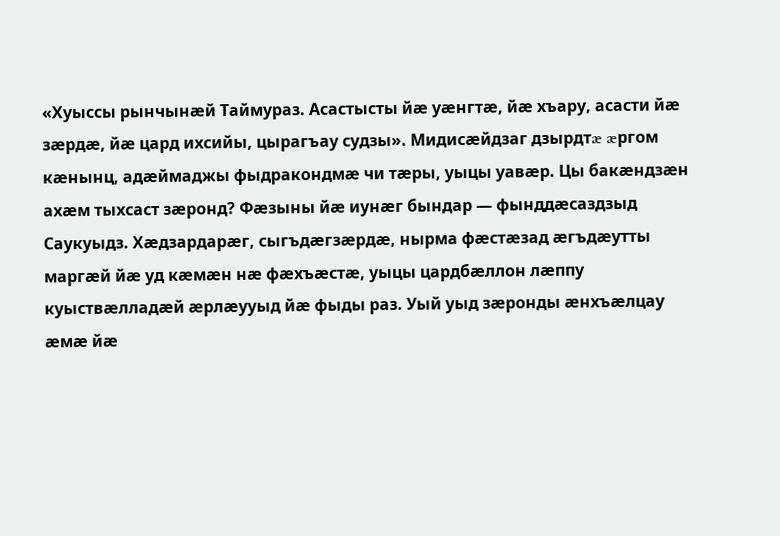«Хуыссы рынчынæй Таймураз. Асастысты йæ уæнгтæ, йæ хъару, асасти йæ зæрдæ, йæ цард ихсийы, цырагъау судзы». Мидисæйдзаг дзырдтæ æргом кæнынц, адæймаджы фыдракондмæ чи тæры, уыцы уавæр. Цы бакæндзæн ахæм тыхсаст зæронд? Фæзыны йæ иунæг бындар — фынддæсаздзыд Саукуыдз. Хæдзардарæг, сыгъдæгзæрдæ, нырма фæстæзад æгъдæутты маргæй йæ уд кæмæн нæ фæхъæстæ, уыцы цардбæллон лæппу куыствæлладæй æрлæууыд йæ фыды раз. Уый уыд зæронды æнхъæлцау æмæ йæ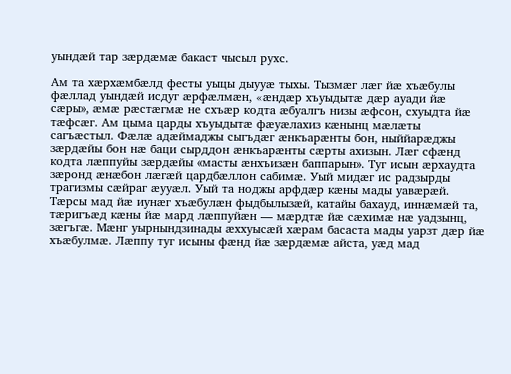уындæй тар зæрдæмæ бакаст чысыл рухс.

Ам та хæрхæмбæлд фесты уыцы дыууæ тыхы. Тызмæг лæг йæ хъæбулы фæллад уындæй исдуг æрфæлмæн, «æндæр хъуыдытæ дæр ауади йæ сæры», æмæ рæстæгмæ не схъæр кодта æбуалгъ низы æфсон, схуыдта йæ тæфсæг. Ам цыма царды хъуыдытæ фæуæлахиз кæнынц мæлæты сагъæстыл. Фæлæ адæймаджы сыгъдæг æнкъарæнты бон, ныййарæджы зæрдæйы бон нæ баци сырддон æнкъарæнты сæрты ахизын. Лæг сфæнд кодта лæппуйы зæрдæйы «масты æнхъизæн баппарын». Туг исын æрхаудта зæронд æнæбон лæгæй цардбæллон сабимæ. Уый мидæг ис радзырды трагизмы сæйраг æууæл. Уый та ноджы арфдæр кæны мады уавæрæй. Тæрсы мад йæ иунæг хъæбулæн фыдбылызæй, катайы бахауд, иннæмæй та, тæригъæд кæны йæ мард лæппуйæн — мæрдтæ йæ сæхимæ нæ уадзынц, зæгъгæ. Мæнг уырнындзинады æххуысæй хæрам басаста мады уарзт дæр йæ хъæбулмæ. Лæппу туг исыны фæнд йæ зæрдæмæ айста, уæд мад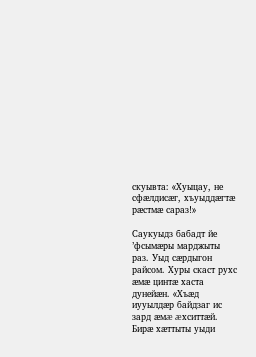скуывта: «Хуыцау, не сфæлдисæг, хъуыддæгтæ рæстмæ сараз!»

Саукуыдз бабадт йе ’фсымæры марджыты раз. Уыд сæрдыгон райсом. Хуры скаст рухс æмæ цинтæ хаста дунейæн. «Хъæд иууылдæр байдзаг ис зард æмæ æхситтæй. Бирæ хæттыты уыди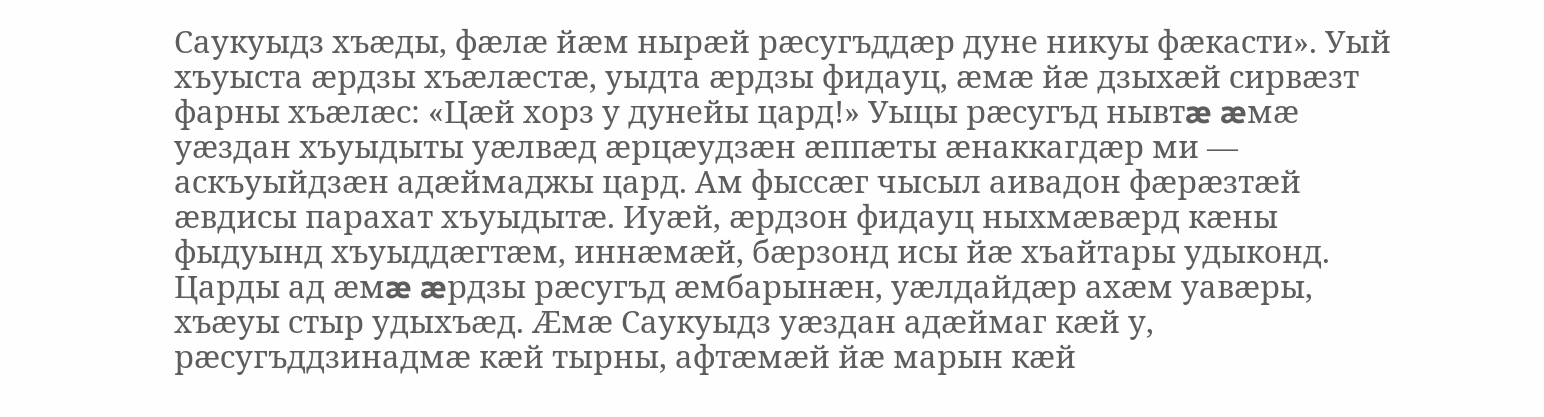Саукуыдз хъæды, фæлæ йæм нырæй рæсугъддæр дуне никуы фæкасти». Уый хъуыста æрдзы хъæлæстæ, уыдта æрдзы фидауц, æмæ йæ дзыхæй сирвæзт фарны хъæлæс: «Цæй хорз у дунейы цард!» Уыцы рæсугъд нывтæ æмæ уæздан хъуыдыты уæлвæд æрцæудзæн æппæты æнаккагдæр ми — аскъуыйдзæн адæймаджы цард. Ам фыссæг чысыл аивадон фæрæзтæй æвдисы парахат хъуыдытæ. Иуæй, æрдзон фидауц ныхмæвæрд кæны фыдуынд хъуыддæгтæм, иннæмæй, бæрзонд исы йæ хъайтары удыконд. Царды ад æмæ æрдзы рæсугъд æмбарынæн, уæлдайдæр ахæм уавæры, хъæуы стыр удыхъæд. Æмæ Саукуыдз уæздан адæймаг кæй у, рæсугъддзинадмæ кæй тырны, афтæмæй йæ марын кæй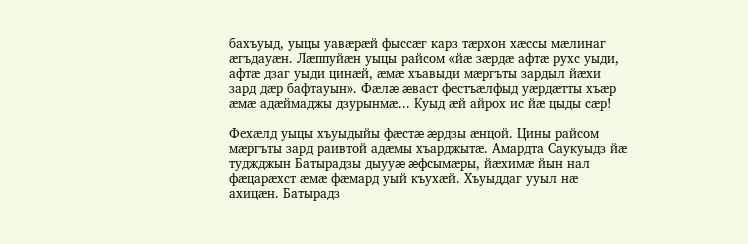бахъуыд, уыцы уавæрæй фыссæг карз тæрхон хæссы мæлинаг æгъдауæн. Лæппуйæн уыцы райсом «йæ зæрдæ афтæ рухс уыди, афтæ дзаг уыди цинæй, æмæ хъавыди мæргъты зардыл йæхи зард дæр бафтауын». Фæлæ æваст фестъæлфыд уæрдæтты хъæр æмæ адæймаджы дзурынмæ... Куыд æй айрох ис йæ цыды сæр!

Фехæлд уыцы хъуыдыйы фæстæ æрдзы æнцой. Цины райсом мæргъты зард раивтой адæмы хъарджытæ. Амардта Саукуыдз йæ туджджын Батырадзы дыууæ æфсымæры, йæхимæ йын нал фæцарæхст æмæ фæмард уый къухæй. Хъуыддаг ууыл нæ ахицæн. Батырадз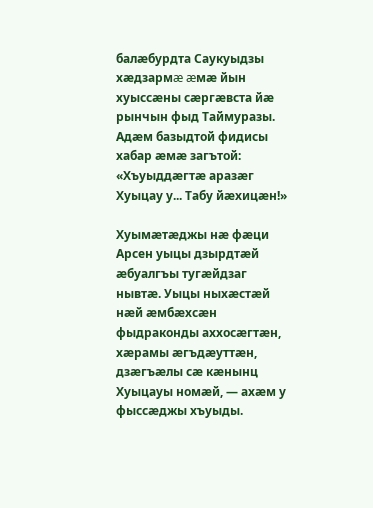балæбурдта Саукуыдзы хæдзармæ æмæ йын хуыссæны сæргæвста йæ рынчын фыд Таймуразы. Адæм базыдтой фидисы хабар æмæ загътой: «Хъуыддæгтæ аразæг Хуыцау у... Табу йæхицæн!»

Хуымæтæджы нæ фæци Арсен уыцы дзырдтæй æбуалгъы тугæйдзаг нывтæ. Уыцы ныхæстæй нæй æмбæхсæн фыдраконды аххосæгтæн, хæрамы æгъдæуттæн, дзæгъæлы сæ кæнынц Хуыцауы номæй, — ахæм у фыссæджы хъуыды.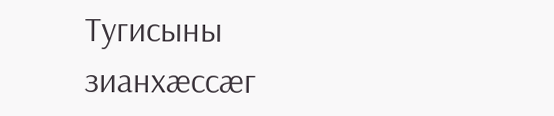Тугисыны зианхæссæг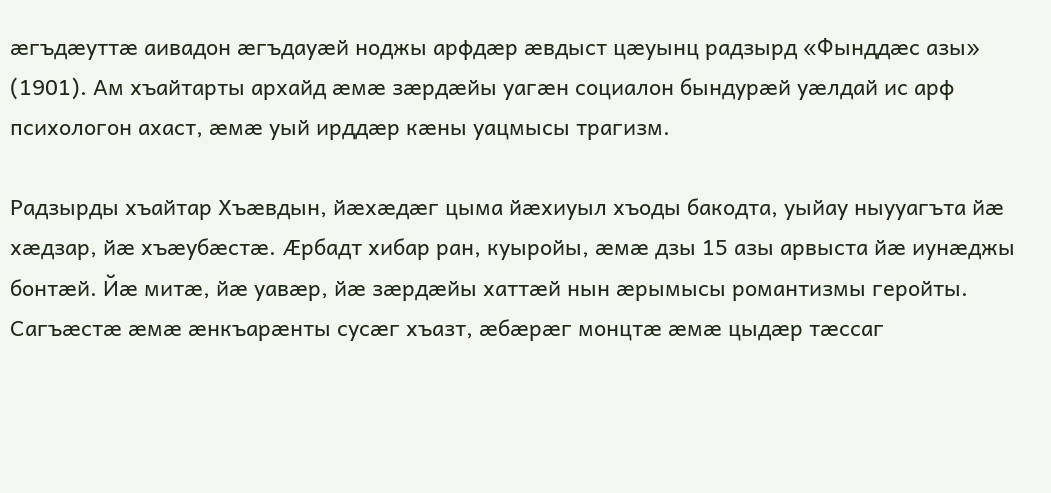æгъдæуттæ аивадон æгъдауæй ноджы арфдæр æвдыст цæуынц радзырд «Фынддæс азы» (1901). Ам хъайтарты архайд æмæ зæрдæйы уагæн социалон бындурæй уæлдай ис арф психологон ахаст, æмæ уый ирддæр кæны уацмысы трагизм.

Радзырды хъайтар Хъæвдын, йæхæдæг цыма йæхиуыл хъоды бакодта, уыйау ныууагъта йæ хæдзар, йæ хъæубæстæ. Æрбадт хибар ран, куыройы, æмæ дзы 15 азы арвыста йæ иунæджы бонтæй. Йæ митæ, йæ уавæр, йæ зæрдæйы хаттæй нын æрымысы романтизмы геройты. Сагъæстæ æмæ æнкъарæнты сусæг хъазт, æбæрæг монцтæ æмæ цыдæр тæссаг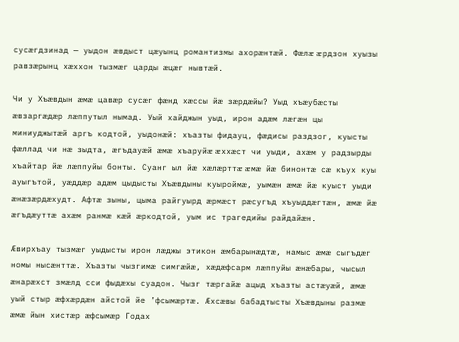сусæгдзинад — уыдон æвдыст цæуынц романтизмы ахорæнтæй. Фæлæ æрдзон хуызы равзæрынц хæххон тызмæг царды æцæг нывтæй.

Чи у Хъæвдын æмæ цавæр сусæг фæнд хæссы йæ зæрдæйы? Уыд хъæубæсты æвзаргæдæр лæппутыл нымад. Уый хайджын уыд, ирон адæм лæгæн цы миниуджытæй аргъ кодтой, уыдонæй: хъазты фидауц, фæдисы раздзог, куысты фæллад чи нæ зыдта, æгъдауæй æмæ хъаруйæ æххæст чи уыди, ахæм у радзырды хъайтар йæ лæппуйы бонты. Суанг ыл йæ хæлæрттæ æмæ йæ бинонтæ сæ къух куы ауыгътой, уæддæр адæм цыдысты Хъæвдыны куыроймæ, уымæн æмæ йæ куыст уыди æнæзæрдæхудт. Афтæ зыны, цыма райгуырд æрмæст рæсугъд хъуыддæгтæн, æмæ йæ æгъдæуттæ ахæм ранмæ кæй æркодтой, уым ис трагедийы райдайæн.

Æвирхъау тызмæг уыдысты ирон лæджы этикон æмбарынæдтæ, намыс æмæ сыгъдæг номы нысæнттæ. Хъазты чызгимæ симгæйæ, хæдæфсарм лæппуйы æнæбары, чысыл æнарæхст змæлд сси фыдæхы суадон. Чызг тæргайæ ацыд хъазты астæуæй, æмæ уый стыр æфхæрдæн айстой йе ’фсымæртæ. Æхсæвы бабадтысты Хъæвдыны размæ æмæ йын хистæр æфсымæр Годах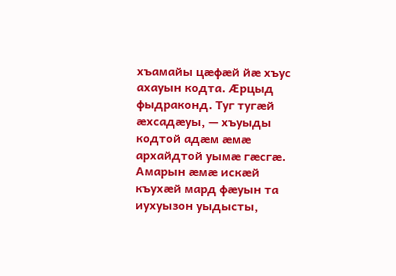хъамайы цæфæй йæ хъус ахауын кодта. Æрцыд фыдраконд. Туг тугæй æхсадæуы, — хъуыды кодтой адæм æмæ архайдтой уымæ гæсгæ. Амарын æмæ искæй къухæй мард фæуын та иухуызон уыдысты,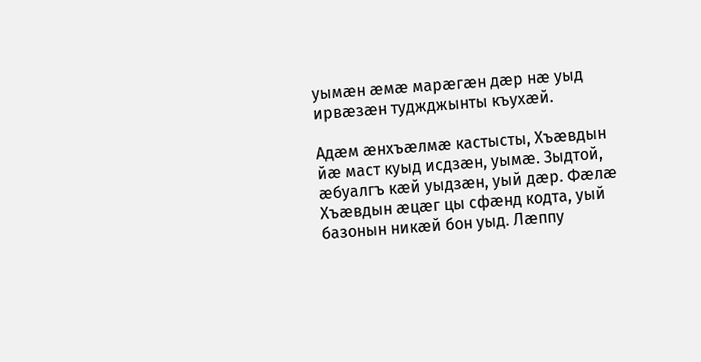уымæн æмæ марæгæн дæр нæ уыд ирвæзæн туджджынты къухæй.

Адæм æнхъæлмæ кастысты, Хъæвдын йæ маст куыд исдзæн, уымæ. Зыдтой, æбуалгъ кæй уыдзæн, уый дæр. Фæлæ Хъæвдын æцæг цы сфæнд кодта, уый базонын никæй бон уыд. Лæппу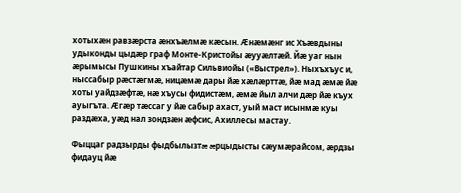хотыхæн равзæрста æнхъæлмæ кæсын. Æнæмæнг ис Хъæвдыны удыконды цыдæр граф Монте-Кристойы æууæлтæй. Йæ уаг нын æрымысы Пушкины хъайтар Сильвиойы («Выстрел»). Ныхъхъус и, ныссабыр рæстæгмæ, ницæмæ дары йæ хæлæрттæ, йæ мад æмæ йæ хоты уайдзæфтæ, нæ хъусы фидистæм, æмæ йыл алчи дæр йæ къух ауыгъта. Æгæр тæссаг у йæ сабыр ахаст, уый маст исынмæ куы раздæха, уæд нал зондзæн æфсис, Ахиллесы мастау.

Фыццаг радзырды фыдбылызтæ æрцыдысты сæумæрайсом, æрдзы фидауц йæ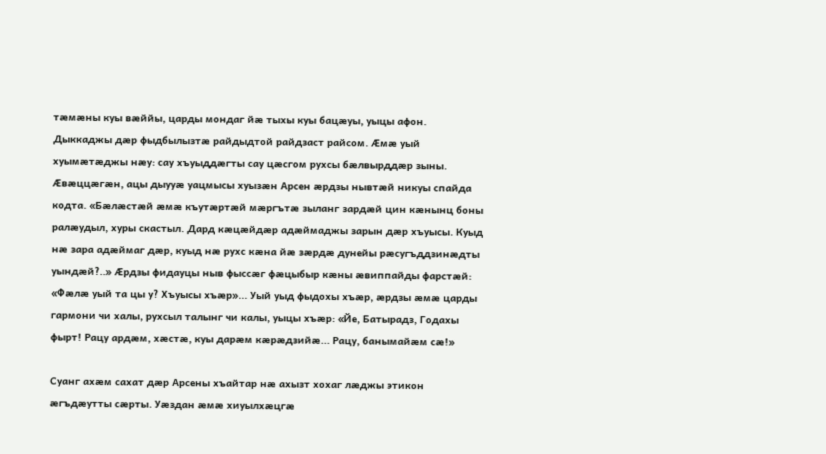тæмæны куы вæййы, царды мондаг йæ тыхы куы бацæуы, уыцы афон. Дыккаджы дæр фыдбылызтæ райдыдтой райдзаст райсом. Æмæ уый хуымæтæджы нæу: сау хъуыддæгты сау цæсгом рухсы бæлвырддæр зыны. Æвæццæгæн, ацы дыууæ уацмысы хуызæн Арсен æрдзы нывтæй никуы спайда кодта. «Бæлæстæй æмæ къутæртæй мæргътæ зыланг зардæй цин кæнынц боны ралæудыл, хуры скастыл. Дард кæцæйдæр адæймаджы зарын дæр хъуысы. Куыд нæ зара адæймаг дæр, куыд нæ рухс кæна йæ зæрдæ дунейы рæсугъддзинæдты уындæй?..» Æрдзы фидауцы ныв фыссæг фæцыбыр кæны æвиппайды фарстæй: «Фæлæ уый та цы у? Хъуысы хъæр»... Уый уыд фыдохы хъæр, æрдзы æмæ царды гармони чи халы, рухсыл талынг чи калы, уыцы хъæр: «Йе, Батырадз, Годахы фырт! Рацу ардæм, хæстæ, куы дарæм кæрæдзийæ... Рацу, банымайæм сæ!»

Суанг ахæм сахат дæр Арсены хъайтар нæ ахызт хохаг лæджы этикон æгъдæутты сæрты. Уæздан æмæ хиуылхæцгæ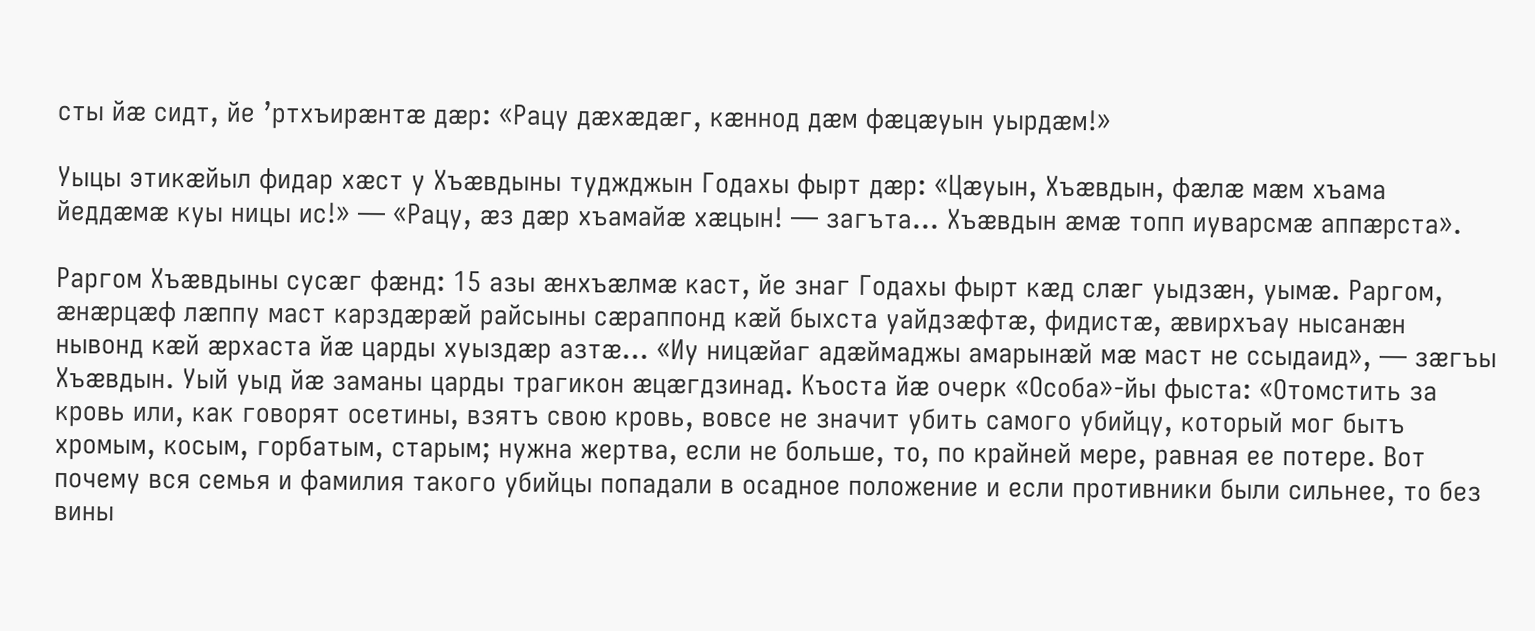сты йæ сидт, йе ’ртхъирæнтæ дæр: «Рацу дæхæдæг, кæннод дæм фæцæуын уырдæм!»

Уыцы этикæйыл фидар хæст у Хъæвдыны туджджын Годахы фырт дæр: «Цæуын, Хъæвдын, фæлæ мæм хъама йеддæмæ куы ницы ис!» — «Рацу, æз дæр хъамайæ хæцын! — загъта... Хъæвдын æмæ топп иуварсмæ аппæрста».

Раргом Хъæвдыны сусæг фæнд: 15 азы æнхъæлмæ каст, йе знаг Годахы фырт кæд слæг уыдзæн, уымæ. Раргом, æнæрцæф лæппу маст карздæрæй райсыны сæраппонд кæй быхста уайдзæфтæ, фидистæ, æвирхъау нысанæн нывонд кæй æрхаста йæ царды хуыздæр азтæ... «Иу ницæйаг адæймаджы амарынæй мæ маст не ссыдаид», — зæгъы Хъæвдын. Уый уыд йæ заманы царды трагикон æцæгдзинад. Къоста йæ очерк «Особа»-йы фыста: «Отомстить за кровь или, как говорят осетины, взятъ свою кровь, вовсе не значит убить самого убийцу, который мог бытъ хромым, косым, горбатым, старым; нужна жертва, если не больше, то, по крайней мере, равная ее потере. Вот почему вся семья и фамилия такого убийцы попадали в осадное положение и если противники были сильнее, то без вины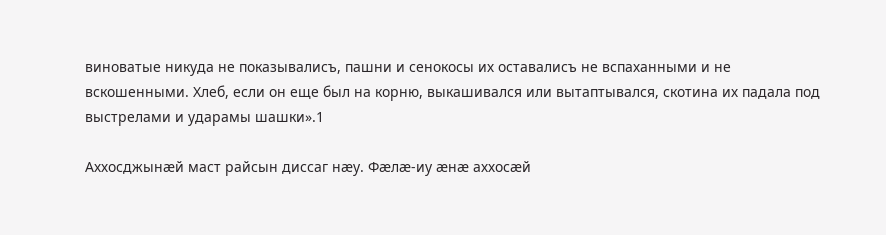виноватые никуда не показывалисъ, пашни и сенокосы их оставалисъ не вспаханными и не вскошенными. Хлеб, если он еще был на корню, выкашивался или вытаптывался, скотина их падала под выстрелами и ударамы шашки».1

Аххосджынæй маст райсын диссаг нæу. Фæлæ-иу æнæ аххосæй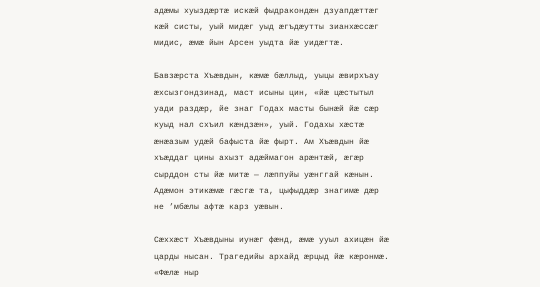адæмы хуыздæртæ искæй фыдракондæн дзуапдæттæг кæй систы, уый мидæг уыд æгъдæутты зианхæссæг мидис, æмæ йын Арсен уыдта йæ уидæгтæ.

Бавзæрста Хъæвдын, кæмæ бæллыд, уыцы æвирхъау æхсызгондзинад, маст исыны цин, «йæ цæстытыл уади раздæр, йе знаг Годах масты бынæй йæ сæр куыд нал схъил кæндзæн», уый. Годахы хæстæ æнæазым удæй бафыста йæ фырт. Ам Хъæвдын йæ хъæддаг цины ахызт адæймагон арæнтæй, æгæр сырддон сты йæ митæ — лæппуйы уæнггай кæнын. Адæмон этикæмæ гæсгæ та, цыфыддæр знагимæ дæр не ’мбæлы афтæ карз уæвын.

Сæххæст Хъæвдыны иунæг фæнд, æмæ ууыл ахицæн йæ царды нысан. Трагедийы архайд æрцыд йæ кæронмæ. «Фæлæ ныр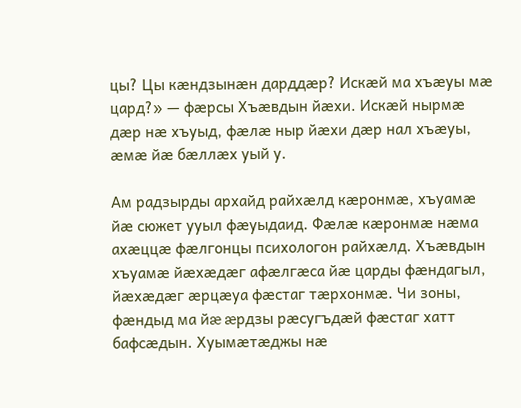цы? Цы кæндзынæн дарддæр? Искæй ма хъæуы мæ цард?» — фæрсы Хъæвдын йæхи. Искæй нырмæ дæр нæ хъуыд, фæлæ ныр йæхи дæр нал хъæуы, æмæ йæ бæллæх уый у.

Ам радзырды архайд райхæлд кæронмæ, хъуамæ йæ сюжет ууыл фæуыдаид. Фæлæ кæронмæ нæма ахæццæ фæлгонцы психологон райхæлд. Хъæвдын хъуамæ йæхæдæг афæлгæса йæ царды фæндагыл, йæхæдæг æрцæуа фæстаг тæрхонмæ. Чи зоны, фæндыд ма йæ æрдзы рæсугъдæй фæстаг хатт бафсæдын. Хуымæтæджы нæ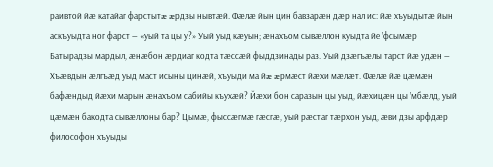раивтой йæ катайаг фарстытæ æрдзы нывтæй. Фæлæ йын цин бавзарæн дæр нал ис: йæ хъуыдытæ йын аскъуыдта ног фарст — «уый та цы у?» Уый уыд кæуын; æнахъом сывæллон куыдта йе ’фсымæр Батырадзы мардыл, æнæбон æрдиаг кодта тæссæй фыддзинады раз. Уый дзæгъæлы тарст йæ удæн — Хъæвдын æлгъæд уыд маст исыны цинæй, хъуыди ма йæ æрмæст йæхи мæлæт. Фæлæ йæ цæмæн бафæндыд йæхи марын æнахъом сабийы къухæй? Йæхи бон саразын цы уыд, йæхицæн цы ’мбæлд, уый цæмæн бакодта сывæллоны бар? Цымæ, фыссæгмæ гæсгæ, уый рæстаг тæрхон уыд, æви дзы арфдæр философон хъуыды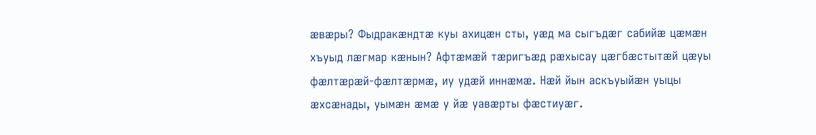æвæры? Фыдракæндтæ куы ахицæн сты, уæд ма сыгъдæг сабийæ цæмæн хъуыд лæгмар кæнын? Афтæмæй тæригъæд рæхысау цæгбæстытæй цæуы фæлтæрæй-фæлтæрмæ, иу удæй иннæмæ. Нæй йын аскъуыйæн уыцы æхсæнады, уымæн æмæ у йæ уавæрты фæстиуæг.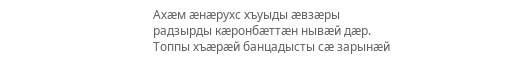Ахæм æнæрухс хъуыды æвзæры радзырды кæронбæттæн нывæй дæр. Топпы хъæрæй банцадысты сæ зарынæй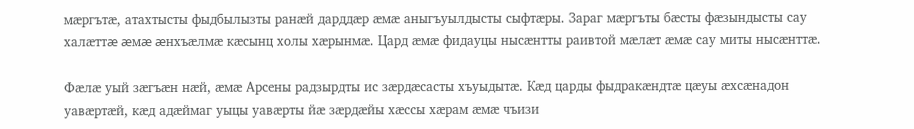мæргътæ, атахтысты фыдбылызты ранæй дарддæр æмæ аныгъуылдысты сыфтæры. Зараг мæргъты бæсты фæзындысты сау халæттæ æмæ æнхъæлмæ кæсынц холы хæрынмæ. Цард æмæ фидауцы нысæнтты раивтой мæлæт æмæ сау миты нысæнттæ.

Фæлæ уый зæгъæн нæй, æмæ Арсены радзырдты ис зæрдæсасты хъуыдытæ. Кæд царды фыдракæндтæ цæуы æхсæнадон уавæртæй, кæд адæймаг уыцы уавæрты йæ зæрдæйы хæссы хæрам æмæ чъизи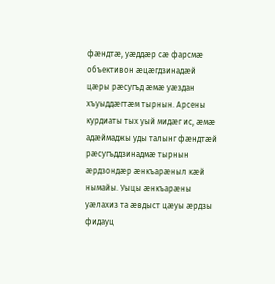фæндтæ, уæддæр сæ фарсмæ объективон æцæгдзинадæй цæры рæсугъд æмæ уæздан хъуыддæгтæм тырнын. Арсены курдиаты тых уый мидæг ис, æмæ адæймаджы уды талынг фæндтæй рæсугъддзинадмæ тырнын æрдзондæр æнкъарæныл кæй нымайы. Уыцы æнкъарæны уæлахиз та æвдыст цæуы æрдзы фидауц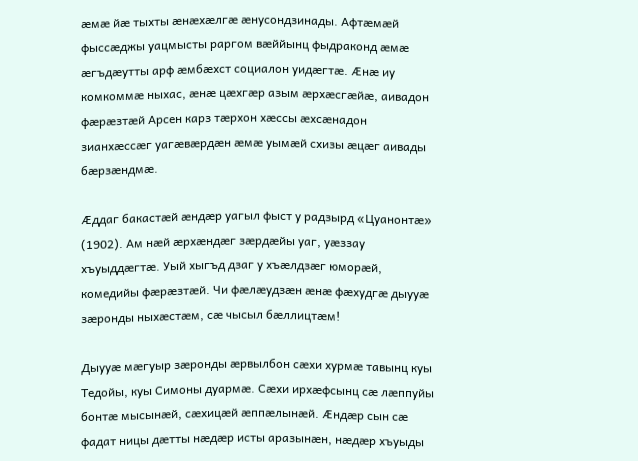æмæ йæ тыхты æнæхæлгæ æнусондзинады. Афтæмæй фыссæджы уацмысты раргом вæййынц фыдраконд æмæ æгъдæутты арф æмбæхст социалон уидæгтæ. Æнæ иу комкоммæ ныхас, æнæ цæхгæр азым æрхæсгæйæ, аивадон фæрæзтæй Арсен карз тæрхон хæссы æхсæнадон зианхæссæг уагæвæрдæн æмæ уымæй схизы æцæг аивады бæрзæндмæ.

Æддаг бакастæй æндæр уагыл фыст у радзырд «Цуанонтæ» (1902). Ам нæй æрхæндæг зæрдæйы уаг, уæззау хъуыддæгтæ. Уый хыгъд дзаг у хъæлдзæг юморæй, комедийы фæрæзтæй. Чи фæлæудзæн æнæ фæхудгæ дыууæ зæронды ныхæстæм, сæ чысыл бæллицтæм!

Дыууæ мæгуыр зæронды æрвылбон сæхи хурмæ тавынц куы Тедойы, куы Симоны дуармæ. Сæхи ирхæфсынц сæ лæппуйы бонтæ мысынæй, сæхицæй æппæлынæй. Æндæр сын сæ фадат ницы дæтты нæдæр исты аразынæн, нæдæр хъуыды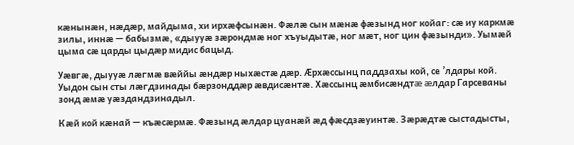кæнынæн, нæдæр, майдыма, хи ирхæфсынæн. Фæлæ сын мæнæ фæзынд ног койаг: сæ иу каркмæ зилы, иннæ — бабызмæ, «дыууæ зæрондмæ ног хъуыдытæ, ног мæт, ног цин фæзынди». Уымæй цыма сæ царды цыдæр мидис бацыд.

Уæвгæ, дыууæ лæгмæ вæййы æндæр ныхæстæ дæр. Æрхæссынц паддзахы кой, се ’лдары кой. Уыдон сын сты лæгдзинады бæрзонддæр æвдисæнтæ. Хæссынц æмбисæндтæ æлдар Гарсеваны зонд æмæ уæздандзинадыл.

Кæй кой кæнай — къæсæрмæ. Фæзынд æлдар цуанæй æд фæсдзæуинтæ. Зæрæдтæ сыстадысты,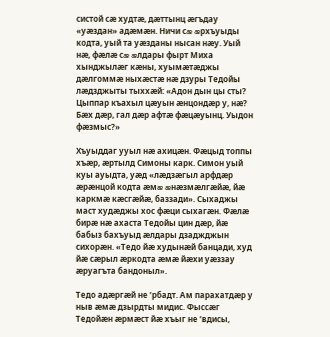систой сæ худтæ, дæттынц æгъдау «уæздан» адæмæн. Ничи сæ æрхъуыды кодта, уый та уæзданы нысан нæу. Уый нæ, фæлæ сæ æлдары фырт Миха хынджылæг кæны, хуымæтæджы дæлгоммæ ныхæстæ нæ дзуры Тедойы лæдзджыты тыххæй: «Адон дын цы сты? Цыппар къахыл цæуын æнцондæр у, нæ? Бæх дæр, гал дæр афтæ фæцæуынц. Уыдон фæзмыс?»

Хъуыддаг ууыл нæ ахицæн. Фæцыд топпы хъæр, æртылд Симоны карк. Симон уый куы ауыдта, уæд «лæдзæгыл арфдæр æрæнцой кодта æмæ æнæзмæлгæйæ, йæ каркмæ кæсгæйæ, баззади». Сыхаджы маст худæджы хос фæци сыхагæн. Фæлæ бирæ нæ ахаста Тедойы цин дæр, йæ бабыз бахъуыд æлдары дзаджджын сихорæн. «Тедо йæ худынæй банцади, худ йæ сæрыл æркодта æмæ йæхи уæззау æруагъта бандоныл».

Тедо адæргæй не ’рбадт. Ам парахатдæр у ныв æмæ дзырдты мидис. Фыссæг Тедойæн æрмæст йæ хъыг не ’вдисы,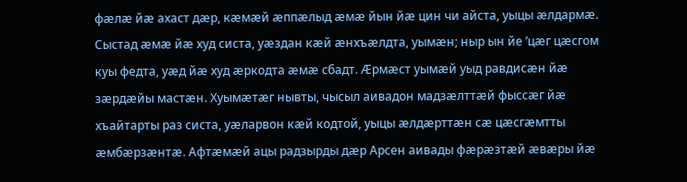фæлæ йæ ахаст дæр, кæмæй æппæлыд æмæ йын йæ цин чи айста, уыцы æлдармæ. Сыстад æмæ йæ худ систа, уæздан кæй æнхъæлдта, уымæн; ныр ын йе ’цæг цæсгом куы федта, уæд йæ худ æркодта æмæ сбадт. Æрмæст уымæй уыд равдисæн йæ зæрдæйы мастæн. Хуымæтæг нывты, чысыл аивадон мадзæлттæй фыссæг йæ хъайтарты раз систа, уæларвон кæй кодтой, уыцы æлдæрттæн сæ цæсгæмтты æмбæрзæнтæ. Афтæмæй ацы радзырды дæр Арсен аивады фæрæзтæй æвæры йæ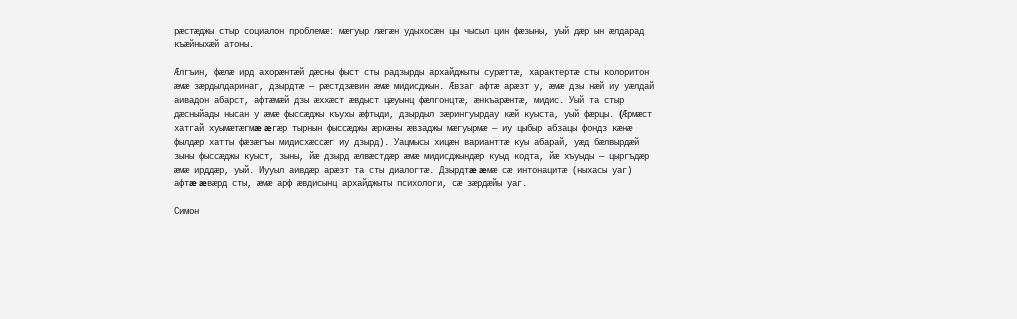рæстæджы стыр социалон проблемæ: мæгуыр лæгæн удыхосæн цы чысыл цин фæзыны, уый дæр ын æлдарад къæйныхæй атоны.

Æлгъин, фæлæ ирд ахорæнтæй дæсны фыст сты радзырды архайджыты сурæттæ, характертæ сты колоритон æмæ зæрдылдаринаг, дзырдтæ — рæстдзæвин æмæ мидисджын. Æвзаг афтæ арæзт у, æмæ дзы нæй иу уæлдай аивадон абарст, афтæмæй дзы æххæст æвдыст цæуынц фæлгонцтæ, æнкъарæнтæ, мидис. Уый та стыр дæсныйады нысан у æмæ фыссæджы къухы æфтыди, дзырдыл зæрингуырдау кæй куыста, уый фæрцы. (Æрмæст хатгай хуымæтæгмæ æгæр тырнын фыссæджы æркæны æвзаджы мæгуырмæ — иу цыбыр абзацы фондз кæнæ фылдæр хатты фæзæгъы мидисхæссæг иу дзырд). Уацмысы хицæн варианттæ куы абарай, уæд бæлвырдæй зыны фыссæджы куыст, зыны, йæ дзырд æлвæстдæр æмæ мидисджындæр куыд кодта, йæ хъуыды — цыргъдæр æмæ ирддæр, уый. Иууыл аивдæр арæзт та сты диалогтæ. Дзырдтæ æмæ сæ интонацитæ (ныхасы уаг) афтæ æвæрд сты, æмæ арф æвдисынц архайджыты психологи, сæ зæрдæйы уаг.

Симон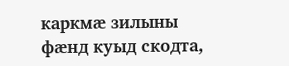каркмæ зилыны фæнд куыд скодта,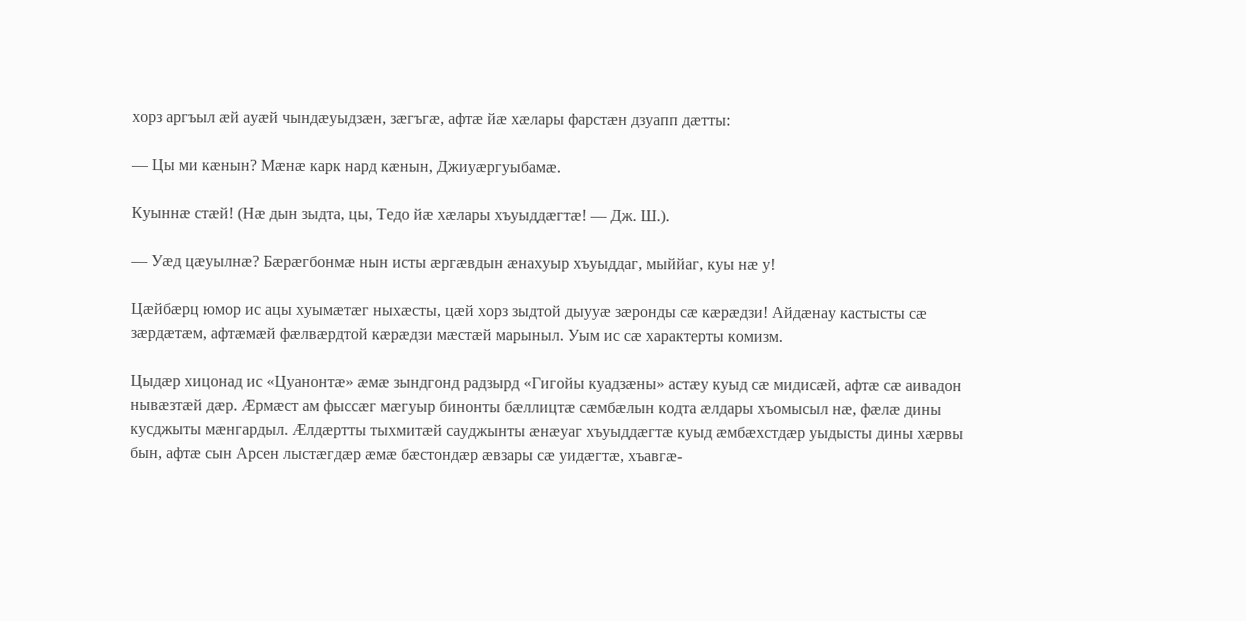хорз аргъыл æй ауæй чындæуыдзæн, зæгъгæ, афтæ йæ хæлары фарстæн дзуапп дæтты:

— Цы ми кæнын? Мæнæ карк нард кæнын, Джиуæргуыбамæ.

Куыннæ стæй! (Нæ дын зыдта, цы, Тедо йæ хæлары хъуыддæгтæ! — Дж. Ш.).

— Уæд цæуылнæ? Бæрæгбонмæ нын исты æргæвдын æнахуыр хъуыддаг, мыййаг, куы нæ у!

Цæйбæрц юмор ис ацы хуымæтæг ныхæсты, цæй хорз зыдтой дыууæ зæронды сæ кæрæдзи! Айдæнау кастысты сæ зæрдæтæм, афтæмæй фæлвæрдтой кæрæдзи мæстæй марыныл. Уым ис сæ характерты комизм.

Цыдæр хицонад ис «Цуанонтæ» æмæ зындгонд радзырд «Гигойы куадзæны» астæу куыд сæ мидисæй, афтæ сæ аивадон нывæзтæй дæр. Æрмæст ам фыссæг мæгуыр бинонты бæллицтæ сæмбæлын кодта æлдары хъомысыл нæ, фæлæ дины кусджыты мæнгардыл. Æлдæртты тыхмитæй сауджынты æнæуаг хъуыддæгтæ куыд æмбæхстдæр уыдысты дины хæрвы бын, афтæ сын Арсен лыстæгдæр æмæ бæстондæр æвзары сæ уидæгтæ, хъавгæ-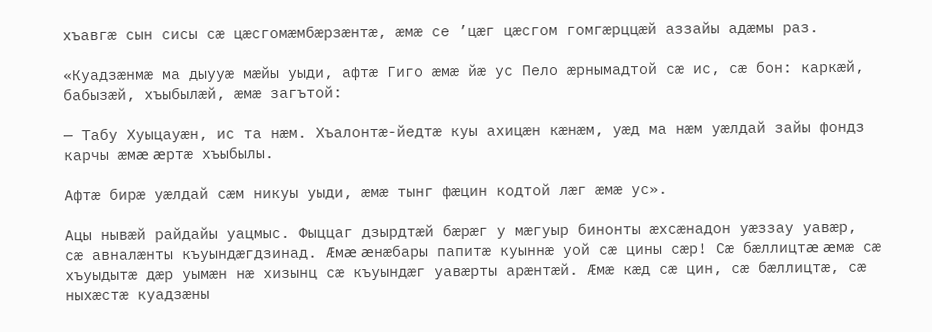хъавгæ сын сисы сæ цæсгомæмбæрзæнтæ, æмæ се ’цæг цæсгом гомгæрццæй аззайы адæмы раз.

«Куадзæнмæ ма дыууæ мæйы уыди, афтæ Гиго æмæ йæ ус Пело æрнымадтой сæ ис, сæ бон: каркæй, бабызæй, хъыбылæй, æмæ загътой:

— Табу Хуыцауæн, ис та нæм. Хъалонтæ-йедтæ куы ахицæн кæнæм, уæд ма нæм уæлдай зайы фондз карчы æмæ æртæ хъыбылы.

Афтæ бирæ уæлдай сæм никуы уыди, æмæ тынг фæцин кодтой лæг æмæ ус».

Ацы нывæй райдайы уацмыс. Фыццаг дзырдтæй бæрæг у мæгуыр бинонты æхсæнадон уæззау уавæр, сæ авналæнты къуындæгдзинад. Æмæ æнæбары папитæ куыннæ уой сæ цины сæр! Сæ бæллицтæ æмæ сæ хъуыдытæ дæр уымæн нæ хизынц сæ къуындæг уавæрты арæнтæй. Æмæ кæд сæ цин, сæ бæллицтæ, сæ ныхæстæ куадзæны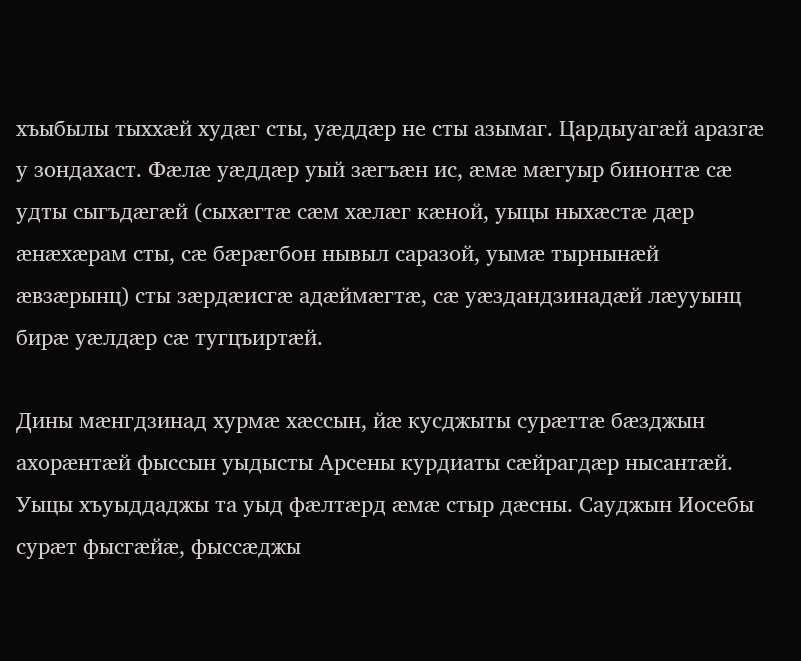хъыбылы тыххæй худæг сты, уæддæр не сты азымаг. Цардыуагæй аразгæ у зондахаст. Фæлæ уæддæр уый зæгъæн ис, æмæ мæгуыр бинонтæ сæ удты сыгъдæгæй (сыхæгтæ сæм хæлæг кæной, уыцы ныхæстæ дæр æнæхæрам сты, сæ бæрæгбон нывыл саразой, уымæ тырнынæй æвзæрынц) сты зæрдæисгæ адæймæгтæ, сæ уæздандзинадæй лæууынц бирæ уæлдæр сæ тугцъиртæй.

Дины мæнгдзинад хурмæ хæссын, йæ кусджыты сурæттæ бæзджын ахорæнтæй фыссын уыдысты Арсены курдиаты сæйрагдæр нысантæй. Уыцы хъуыддаджы та уыд фæлтæрд æмæ стыр дæсны. Сауджын Иосебы сурæт фысгæйæ, фыссæджы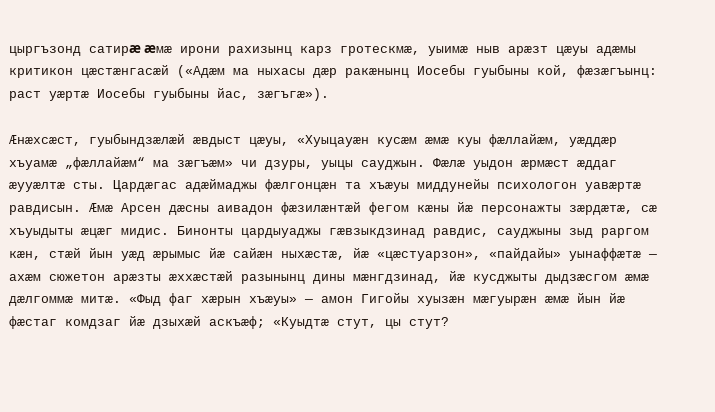цыргъзонд сатирæ æмæ ирони рахизынц карз гротескмæ, уыимæ ныв арæзт цæуы адæмы критикон цæстæнгасæй («Адæм ма ныхасы дæр ракæнынц Иосебы гуыбыны кой, фæзæгъынц: раст уæртæ Иосебы гуыбыны йас, зæгъгæ»).

Æнæхсæст, гуыбындзæлæй æвдыст цæуы, «Хуыцауæн кусæм æмæ куы фæллайæм, уæддæр хъуамæ „фæллайæм“ ма зæгъæм» чи дзуры, уыцы сауджын. Фæлæ уыдон æрмæст æддаг æууæлтæ сты. Цардæгас адæймаджы фæлгонцæн та хъæуы миддунейы психологон уавæртæ равдисын. Æмæ Арсен дæсны аивадон фæзилæнтæй фегом кæны йæ персонажты зæрдæтæ, сæ хъуыдыты æцæг мидис. Бинонты цардыуаджы гæвзыкдзинад равдис, сауджыны зыд раргом кæн, стæй йын уæд æрымыс йæ сайæн ныхæстæ, йæ «цæстуарзон», «пайдайы» уынаффæтæ — ахæм сюжетон арæзты æххæстæй разынынц дины мæнгдзинад, йæ кусджыты дыдзæсгом æмæ дæлгоммæ митæ. «Фыд фаг хæрын хъæуы» — амон Гигойы хуызæн мæгуырæн æмæ йын йæ фæстаг комдзаг йæ дзыхæй аскъæф; «Куыдтæ стут, цы стут?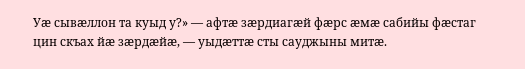Уæ сывæллон та куыд у?» — афтæ зæрдиагæй фæрс æмæ сабийы фæстаг цин скъах йæ зæрдæйæ, — уыдæттæ сты сауджыны митæ.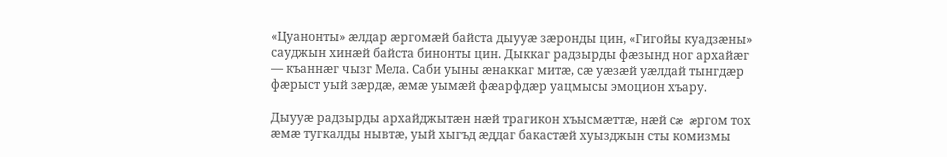«Цуанонты» æлдар æргомæй байста дыууæ зæронды цин, «Гигойы куадзæны» сауджын хинæй байста бинонты цин. Дыккаг радзырды фæзынд ног архайæг — къаннæг чызг Мела. Саби уыны æнаккаг митæ, сæ уæзæй уæлдай тынгдæр фæрыст уый зæрдæ, æмæ уымæй фæарфдæр уацмысы эмоцион хъару.

Дыууæ радзырды архайджытæн нæй трагикон хъысмæттæ, нæй сæ æргом тох æмæ тугкалды нывтæ, уый хыгъд æддаг бакастæй хуызджын сты комизмы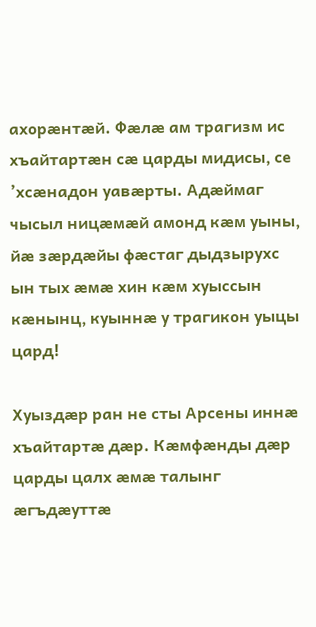ахорæнтæй. Фæлæ ам трагизм ис хъайтартæн сæ царды мидисы, се ’хсæнадон уавæрты. Адæймаг чысыл ницæмæй амонд кæм уыны, йæ зæрдæйы фæстаг дыдзырухс ын тых æмæ хин кæм хуыссын кæнынц, куыннæ у трагикон уыцы цард!

Хуыздæр ран не сты Арсены иннæ хъайтартæ дæр. Кæмфæнды дæр царды цалх æмæ талынг æгъдæуттæ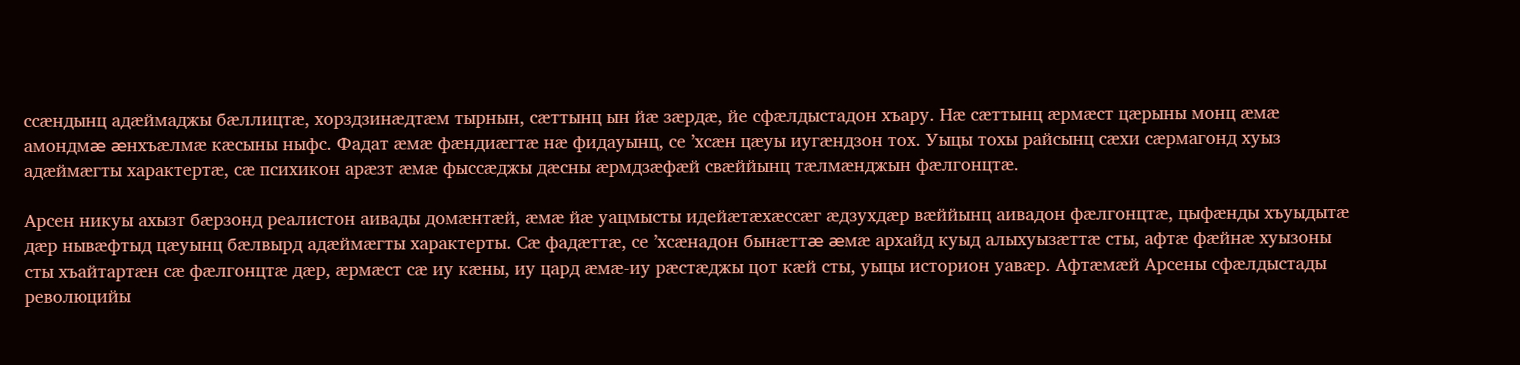ссæндынц адæймаджы бæллицтæ, хорздзинæдтæм тырнын, сæттынц ын йæ зæрдæ, йе сфæлдыстадон хъару. Нæ сæттынц æрмæст цæрыны монц æмæ амондмæ æнхъæлмæ кæсыны ныфс. Фадат æмæ фæндиæгтæ нæ фидауынц, се ’хсæн цæуы иугæндзон тох. Уыцы тохы райсынц сæхи сæрмагонд хуыз адæймæгты характертæ, сæ психикон арæзт æмæ фыссæджы дæсны æрмдзæфæй свæййынц тæлмæнджын фæлгонцтæ.

Арсен никуы ахызт бæрзонд реалистон аивады домæнтæй, æмæ йæ уацмысты идейæтæхæссæг æдзухдæр вæййынц аивадон фæлгонцтæ, цыфæнды хъуыдытæ дæр нывæфтыд цæуынц бæлвырд адæймæгты характерты. Сæ фадæттæ, се ’хсæнадон бынæттæ æмæ архайд куыд алыхуызæттæ сты, афтæ фæйнæ хуызоны сты хъайтартæн сæ фæлгонцтæ дæр, æрмæст сæ иу кæны, иу цард æмæ-иу рæстæджы цот кæй сты, уыцы историон уавæр. Афтæмæй Арсены сфæлдыстады революцийы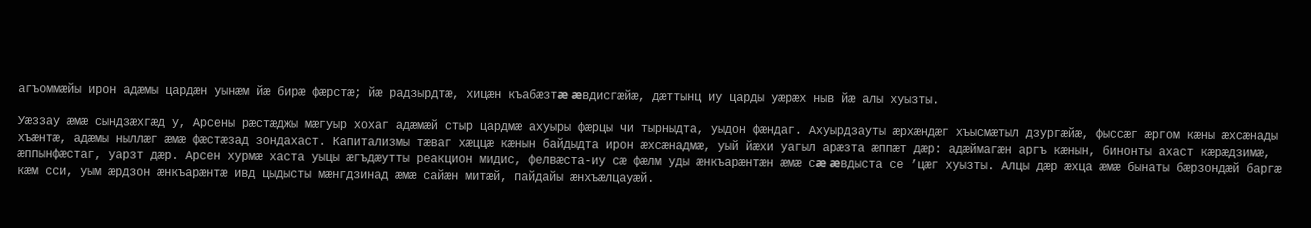агъоммæйы ирон адæмы цардæн уынæм йæ бирæ фæрстæ; йæ радзырдтæ, хицæн къабæзтæ æвдисгæйæ, дæттынц иу царды уæрæх ныв йæ алы хуызты.

Уæззау æмæ сындзæхгæд у, Арсены рæстæджы мæгуыр хохаг адæмæй стыр цардмæ ахуыры фæрцы чи тырныдта, уыдон фæндаг. Ахуырдзауты æрхæндæг хъысмæтыл дзургæйæ, фыссæг æргом кæны æхсæнады хъæнтæ, адæмы ныллæг æмæ фæстæзад зондахаст. Капитализмы тæваг хæццæ кæнын байдыдта ирон æхсæнадмæ, уый йæхи уагыл арæзта æппæт дæр: адæймагæн аргъ кæнын, бинонты ахаст кæрæдзимæ, æппынфæстаг, уарзт дæр. Арсен хурмæ хаста уыцы æгъдæутты реакцион мидис, фелвæста-иу сæ фæлм уды æнкъарæнтæн æмæ сæ æвдыста се ’цæг хуызты. Алцы дæр æхца æмæ бынаты бæрзондæй баргæ кæм сси, уым æрдзон æнкъарæнтæ ивд цыдысты мæнгдзинад æмæ сайæн митæй, пайдайы æнхъæлцауæй.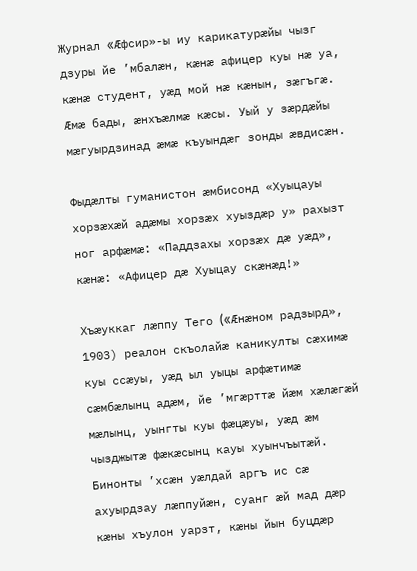Журнал «Æфсир»-ы иу карикатурæйы чызг дзуры йе ’мбалæн, кæнæ афицер куы нæ уа, кæнæ студент, уæд мой нæ кæнын, зæгъгæ. Æмæ бады, æнхъæлмæ кæсы. Уый у зæрдæйы мæгуырдзинад æмæ къуындæг зонды æвдисæн.

Фыдæлты гуманистон æмбисонд «Хуыцауы хорзæхæй адæмы хорзæх хуыздæр у» рахызт ног арфæмæ: «Паддзахы хорзæх дæ уæд», кæнæ: «Афицер дæ Хуыцау скæнæд!»

Хъæуккаг лæппу Тего («Æнæном радзырд», 1903) реалон скъолайæ каникулты сæхимæ куы ссæуы, уæд ыл уыцы арфæтимæ сæмбæлынц адæм, йе ’мгæрттæ йæм хæлæгæй мæлынц, уынгты куы фæцæуы, уæд æм чызджытæ фæкæсынц кауы хуынчъытæй. Бинонты ’хсæн уæлдай аргъ ис сæ ахуырдзау лæппуйæн, суанг æй мад дæр кæны хъулон уарзт, кæны йын буцдæр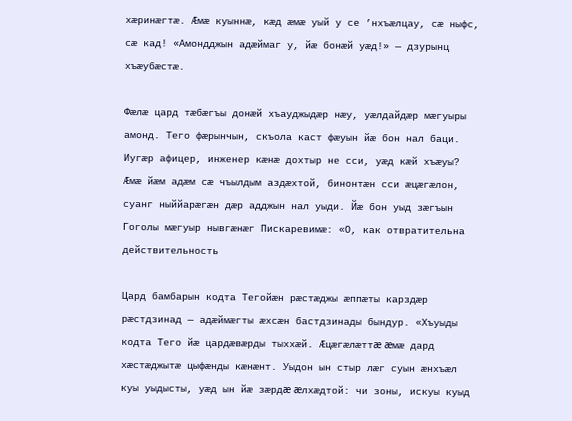хæринæгтæ. Æмæ куыннæ, кæд æмæ уый у се ’нхъæлцау, сæ ныфс, сæ кад! «Амондджын адæймаг у, йæ бонæй уæд!» — дзурынц хъæубæстæ.

Фæлæ цард тæбæгъы донæй хъауджыдæр нæу, уæлдайдæр мæгуыры амонд. Тего фæрынчын, скъола каст фæуын йæ бон нал баци. Иугæр афицер, инженер кæнæ дохтыр не сси, уæд кæй хъæуы? Æмæ йæм адæм сæ чъылдым аздæхтой, бинонтæн сси æцæгæлон, суанг ныййарæгæн дæр адджын нал уыди. Йæ бон уыд зæгъын Гоголы мæгуыр нывгæнæг Пискаревимæ: «О, как отвратительна действительность

Цард бамбарын кодта Тегойæн рæстæджы æппæты карздæр рæстдзинад — адæймæгты æхсæн бастдзинады бындур. «Хъуыды кодта Тего йæ цардæвæрды тыххæй. Æцæгæлæттæ æмæ дард хæстæджытæ цыфæнды кæнæнт. Уыдон ын стыр лæг суын æнхъæл куы уыдысты, уæд ын йæ зæрдæ æлхæдтой: чи зоны, искуы куыд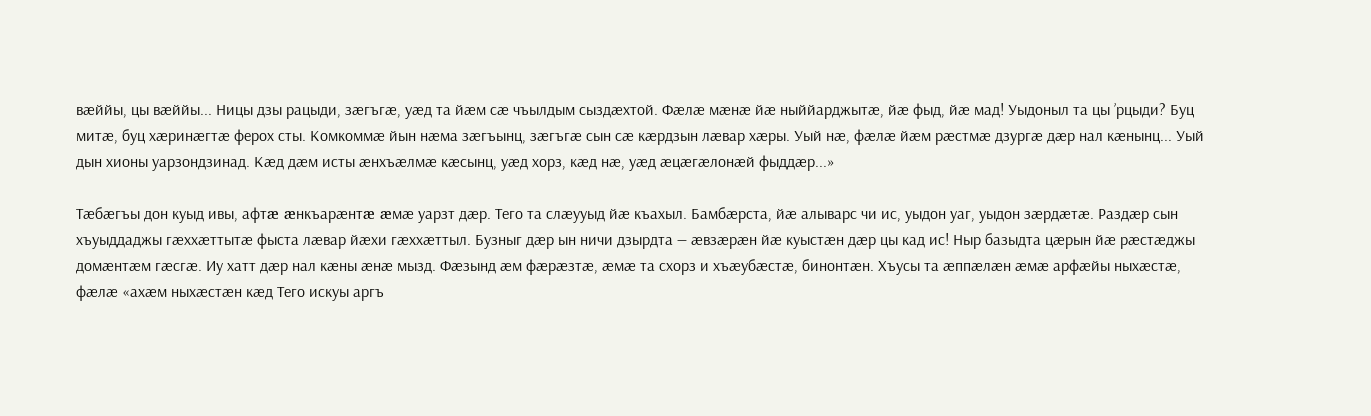вæййы, цы вæййы... Ницы дзы рацыди, зæгъгæ, уæд та йæм сæ чъылдым сыздæхтой. Фæлæ мæнæ йæ ныййарджытæ, йæ фыд, йæ мад! Уыдоныл та цы ’рцыди? Буц митæ, буц хæринæгтæ ферох сты. Комкоммæ йын нæма зæгъынц, зæгъгæ сын сæ кæрдзын лæвар хæры. Уый нæ, фæлæ йæм рæстмæ дзургæ дæр нал кæнынц... Уый дын хионы уарзондзинад. Кæд дæм исты æнхъæлмæ кæсынц, уæд хорз, кæд нæ, уæд æцæгæлонæй фыддæр...»

Тæбæгъы дон куыд ивы, афтæ æнкъарæнтæ æмæ уарзт дæр. Тего та слæууыд йæ къахыл. Бамбæрста, йæ алыварс чи ис, уыдон уаг, уыдон зæрдæтæ. Раздæр сын хъуыддаджы гæххæттытæ фыста лæвар йæхи гæххæттыл. Бузныг дæр ын ничи дзырдта — æвзæрæн йæ куыстæн дæр цы кад ис! Ныр базыдта цæрын йæ рæстæджы домæнтæм гæсгæ. Иу хатт дæр нал кæны æнæ мызд. Фæзынд æм фæрæзтæ, æмæ та схорз и хъæубæстæ, бинонтæн. Хъусы та æппæлæн æмæ арфæйы ныхæстæ, фæлæ «ахæм ныхæстæн кæд Тего искуы аргъ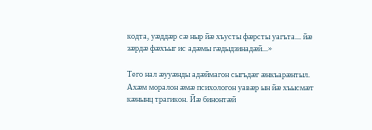кодта, уæддæр сæ ныр йæ хъусты фæрсты уагъта... йæ зæрдæ фæхъыг ис адæмы гæдыдзинадæй...»

Тего нал æууæнды адæймагон сыгъдæг æнкъарæнтыл. Ахæм моралон æмæ психологон уавæр ын йæ хъысмæт кæнынц трагикон. Йæ бинонтæй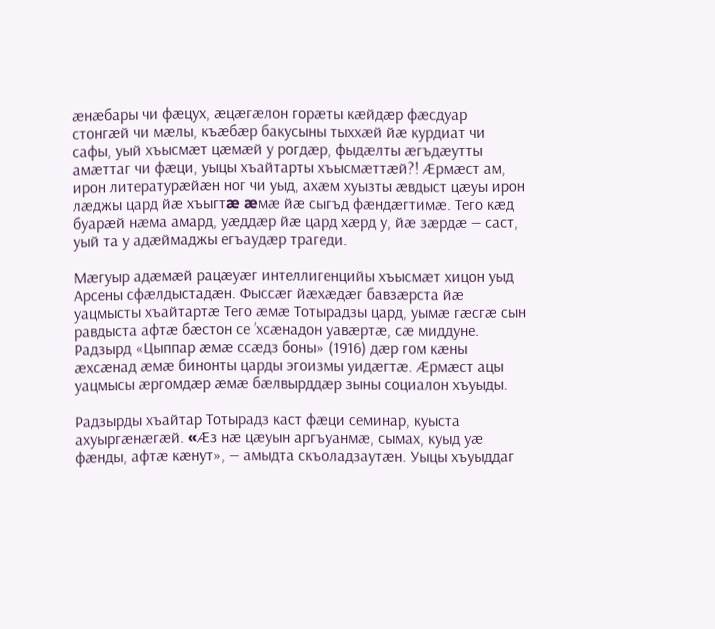æнæбары чи фæцух, æцæгæлон горæты кæйдæр фæсдуар стонгæй чи мæлы, къæбæр бакусыны тыххæй йæ курдиат чи сафы, уый хъысмæт цæмæй у рогдæр, фыдæлты æгъдæутты амæттаг чи фæци, уыцы хъайтарты хъысмæттæй?! Æрмæст ам, ирон литературæйæн ног чи уыд, ахæм хуызты æвдыст цæуы ирон лæджы цард йæ хъыгтæ æмæ йæ сыгъд фæндæгтимæ. Тего кæд буарæй нæма амард, уæддæр йæ цард хæрд у, йæ зæрдæ — саст, уый та у адæймаджы егъаудæр трагеди.

Мæгуыр адæмæй рацæуæг интеллигенцийы хъысмæт хицон уыд Арсены сфæлдыстадæн. Фыссæг йæхæдæг бавзæрста йæ уацмысты хъайтартæ Тего æмæ Тотырадзы цард, уымæ гæсгæ сын равдыста афтæ бæстон се ’хсæнадон уавæртæ, сæ миддуне. Радзырд «Цыппар æмæ ссæдз боны» (1916) дæр гом кæны æхсæнад æмæ бинонты царды эгоизмы уидæгтæ. Æрмæст ацы уацмысы æргомдæр æмæ бæлвырддæр зыны социалон хъуыды.

Радзырды хъайтар Тотырадз каст фæци семинар, куыста ахуыргæнæгæй. «Æз нæ цæуын аргъуанмæ, сымах, куыд уæ фæнды, афтæ кæнут», — амыдта скъоладзаутæн. Уыцы хъуыддаг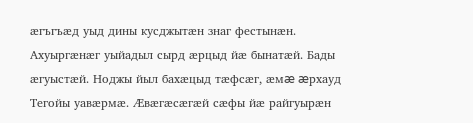æгъгъæд уыд дины кусджытæн знаг фестынæн. Ахуыргæнæг уыйадыл сырд æрцыд йæ бынатæй. Бады æгуыстæй. Ноджы йыл бахæцыд тæфсæг, æмæ æрхауд Тегойы уавæрмæ. Æвæгæсæгæй сæфы йæ райгуырæн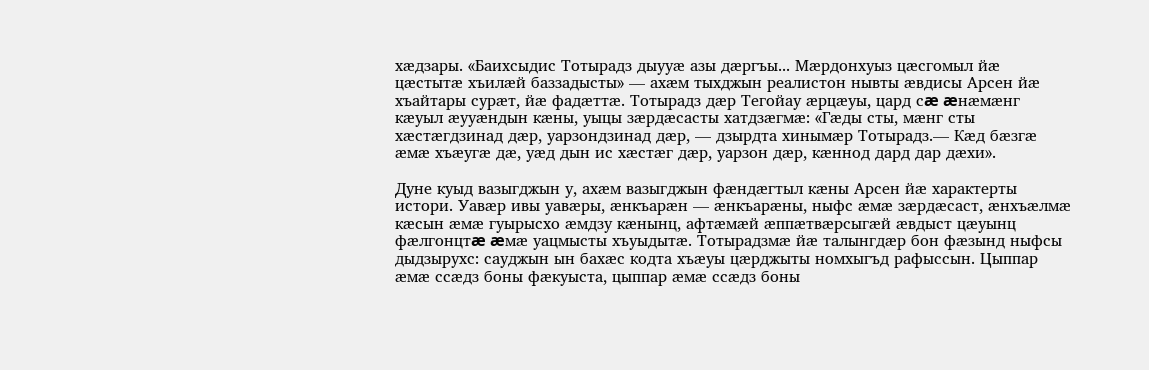хæдзары. «Баихсыдис Тотырадз дыууæ азы дæргъы... Мæрдонхуыз цæсгомыл йæ цæстытæ хъилæй баззадысты» — ахæм тыхджын реалистон нывты æвдисы Арсен йæ хъайтары сурæт, йæ фадæттæ. Тотырадз дæр Тегойау æрцæуы, цард сæ æнæмæнг кæуыл æууæндын кæны, уыцы зæрдæсасты хатдзæгмæ: «Гæды сты, мæнг сты хæстæгдзинад дæр, уарзондзинад дæр, — дзырдта хинымæр Тотырадз.— Кæд бæзгæ æмæ хъæугæ дæ, уæд дын ис хæстæг дæр, уарзон дæр, кæннод дард дар дæхи».

Дуне куыд вазыгджын у, ахæм вазыгджын фæндæгтыл кæны Арсен йæ характерты истори. Уавæр ивы уавæры, æнкъарæн — æнкъарæны, ныфс æмæ зæрдæсаст, æнхъæлмæ кæсын æмæ гуырысхо æмдзу кæнынц, афтæмæй æппæтвæрсыгæй æвдыст цæуынц фæлгонцтæ æмæ уацмысты хъуыдытæ. Тотырадзмæ йæ талынгдæр бон фæзынд ныфсы дыдзырухс: сауджын ын бахæс кодта хъæуы цæрджыты номхыгъд рафыссын. Цыппар æмæ ссæдз боны фæкуыста, цыппар æмæ ссæдз боны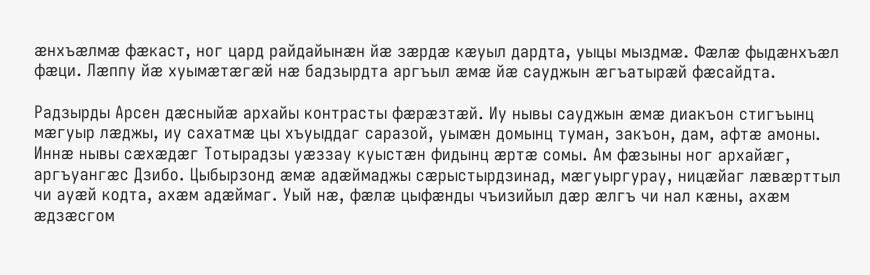æнхъæлмæ фæкаст, ног цард райдайынæн йæ зæрдæ кæуыл дардта, уыцы мыздмæ. Фæлæ фыдæнхъæл фæци. Лæппу йæ хуымæтæгæй нæ бадзырдта аргъыл æмæ йæ сауджын æгъатырæй фæсайдта.

Радзырды Арсен дæсныйæ архайы контрасты фæрæзтæй. Иу нывы сауджын æмæ диакъон стигъынц мæгуыр лæджы, иу сахатмæ цы хъуыддаг саразой, уымæн домынц туман, закъон, дам, афтæ амоны. Иннæ нывы сæхæдæг Тотырадзы уæззау куыстæн фидынц æртæ сомы. Ам фæзыны ног архайæг, аргъуангæс Дзибо. Цыбырзонд æмæ адæймаджы сæрыстырдзинад, мæгуыргурау, ницæйаг лæвæрттыл чи ауæй кодта, ахæм адæймаг. Уый нæ, фæлæ цыфæнды чъизийыл дæр æлгъ чи нал кæны, ахæм æдзæсгом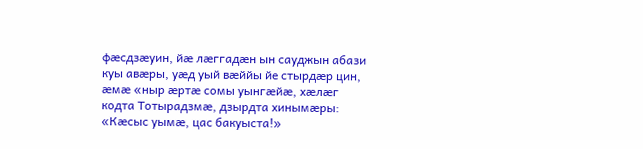фæсдзæуин, йæ лæггадæн ын сауджын абази куы авæры, уæд уый вæййы йе стырдæр цин, æмæ «ныр æртæ сомы уынгæйæ, хæлæг кодта Тотырадзмæ, дзырдта хинымæры: «Кæсыс уымæ, цас бакуыста!»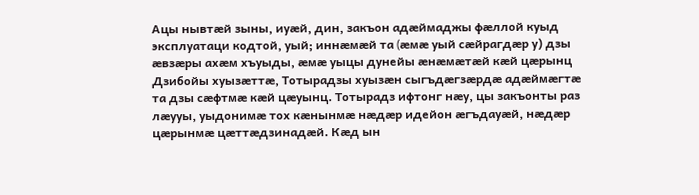Ацы нывтæй зыны, иуæй, дин, закъон адæймаджы фæллой куыд эксплуатаци кодтой, уый; иннæмæй та (æмæ уый сæйрагдæр у) дзы æвзæры ахæм хъуыды, æмæ уыцы дунейы æнæмæтæй кæй цæрынц Дзибойы хуызæттæ, Тотырадзы хуызæн сыгъдæгзæрдæ адæймæгтæ та дзы сæфтмæ кæй цæуынц. Тотырадз ифтонг нæу, цы закъонты раз лæууы, уыдонимæ тох кæнынмæ нæдæр идейон æгъдауæй, нæдæр цæрынмæ цæттæдзинадæй. Кæд ын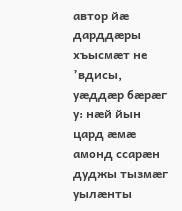автор йæ дарддæры хъысмæт не ’вдисы, уæддæр бæрæг у: нæй йын цард æмæ амонд ссарæн дуджы тызмæг уылæнты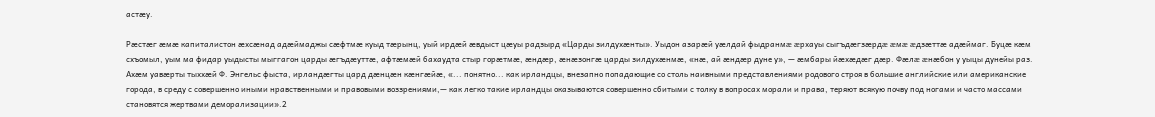астæу.

Рæстæг æмæ капиталистон æхсæнад адæймаджы сæфтмæ куыд тæрынц, уый ирдæй æвдыст цæуы радзырд «Царды зилдухæнты». Уыдон азарæй уæлдай фыдранмæ æрхауы сыгъдæгзæрдæ æмæ æдзæттæ адæймаг. Буцæ кæм схъомыл, уым ма фидар уыдысты мыггагон царды æгъдæуттæ, афтæмæй бахаудта стыр горæтмæ, æндæр, æнæзонгæ царды зилдухæнмæ, «нæ, ай æндæр дуне у», — æмбары йæхæдæг дæр. Фæлæ æнæбон у уыцы дунейы раз. Ахæм уавæрты тыххæй Ф. Энгельс фыста, ирландæгты цард дæнцæн кæнгæйæ, «... понятно... как ирландцы, внезапно попадающие со столь наивными представлениями родового строя в большие английские или американские города, в среду с совершенно иными нравственными и правовыми воззрениями,— как легко такие ирландцы оказываются совершенно сбитыми с толку в вопросах морали и права, теряют всякую почву под ногами и часто массами становятся жертвами деморализации».2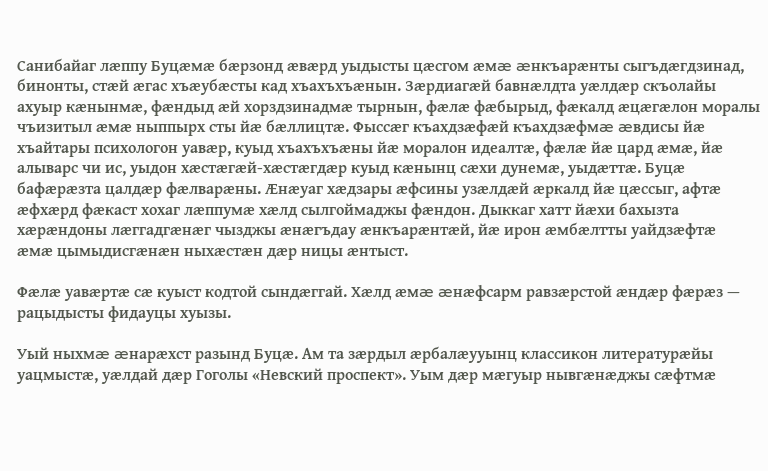Санибайаг лæппу Буцæмæ бæрзонд æвæрд уыдысты цæсгом æмæ æнкъарæнты сыгъдæгдзинад, бинонты, стæй æгас хъæубæсты кад хъахъхъæнын. Зæрдиагæй бавнæлдта уæлдæр скъолайы ахуыр кæнынмæ, фæндыд æй хорздзинадмæ тырнын, фæлæ фæбырыд, фæкалд æцæгæлон моралы чъизитыл æмæ ныппырх сты йæ бæллицтæ. Фыссæг къахдзæфæй къахдзæфмæ æвдисы йæ хъайтары психологон уавæр, куыд хъахъхъæны йæ моралон идеалтæ, фæлæ йæ цард æмæ, йæ алыварс чи ис, уыдон хæстæгæй-хæстæгдæр куыд кæнынц сæхи дунемæ, уыдæттæ. Буцæ бафæрæзта цалдæр фæлварæны. Æнæуаг хæдзары æфсины узæлдæй æркалд йæ цæссыг, афтæ æфхæрд фæкаст хохаг лæппумæ хæлд сылгоймаджы фæндон. Дыккаг хатт йæхи бахызта хæрæндоны лæггадгæнæг чызджы æнæгъдау æнкъарæнтæй, йæ ирон æмбæлтты уайдзæфтæ æмæ цымыдисгæнæн ныхæстæн дæр ницы æнтыст.

Фæлæ уавæртæ сæ куыст кодтой сындæггай. Хæлд æмæ æнæфсарм равзæрстой æндæр фæрæз — рацыдысты фидауцы хуызы.

Уый ныхмæ æнарæхст разынд Буцæ. Ам та зæрдыл æрбалæууынц классикон литературæйы уацмыстæ, уæлдай дæр Гоголы «Невский проспект». Уым дæр мæгуыр нывгæнæджы сæфтмæ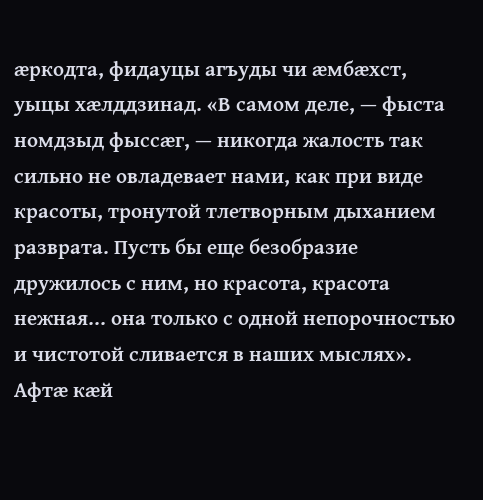æркодта, фидауцы агъуды чи æмбæхст, уыцы хæлддзинад. «В самом деле, — фыста номдзыд фыссæг, — никогда жалость так сильно не овладевает нами, как при виде красоты, тронутой тлетворным дыханием разврата. Пусть бы еще безобразие дружилось с ним, но красота, красота нежная... она только с одной непорочностью и чистотой сливается в наших мыслях». Афтæ кæй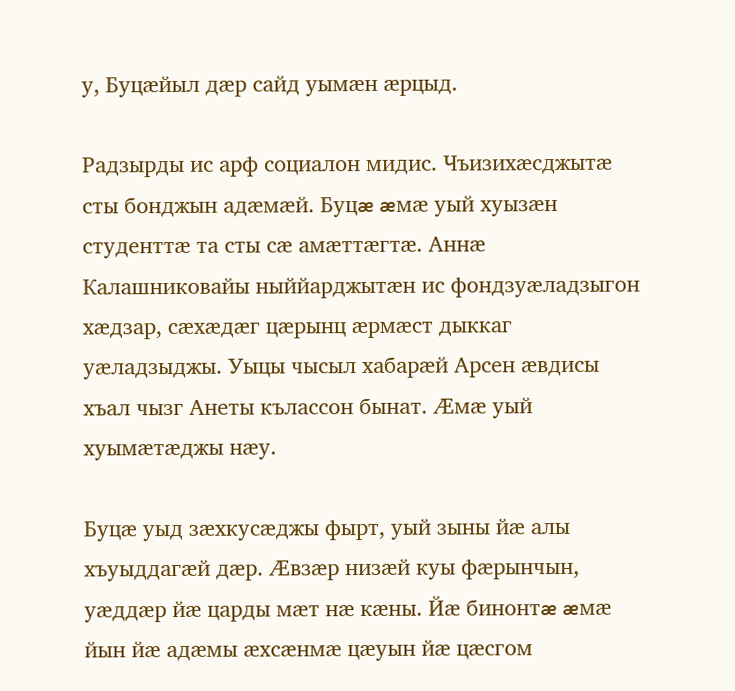у, Буцæйыл дæр сайд уымæн æрцыд.

Радзырды ис арф социалон мидис. Чъизихæсджытæ сты бонджын адæмæй. Буцæ æмæ уый хуызæн студенттæ та сты сæ амæттæгтæ. Аннæ Калашниковайы ныййарджытæн ис фондзуæладзыгон хæдзар, сæхæдæг цæрынц æрмæст дыккаг уæладзыджы. Уыцы чысыл хабарæй Арсен æвдисы хъал чызг Анеты кълассон бынат. Æмæ уый хуымæтæджы нæу.

Буцæ уыд зæхкусæджы фырт, уый зыны йæ алы хъуыддагæй дæр. Æвзæр низæй куы фæрынчын, уæддæр йæ царды мæт нæ кæны. Йæ бинонтæ æмæ йын йæ адæмы æхсæнмæ цæуын йæ цæсгом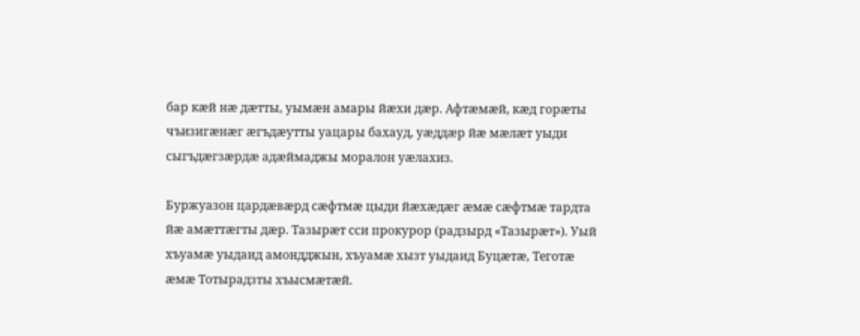бар кæй нæ дæтты, уымæн амары йæхи дæр. Афтæмæй, кæд горæты чъизигæнæг æгъдæутты уацары бахауд, уæддæр йæ мæлæт уыди сыгъдæгзæрдæ адæймаджы моралон уæлахиз.

Буржуазон цардæвæрд сæфтмæ цыди йæхæдæг æмæ сæфтмæ тардта йæ амæттæгты дæр. Тазырæт сси прокурор (радзырд «Тазырæт»). Уый хъуамæ уыдаид амондджын, хъуамæ хызт уыдаид Буцæтæ, Теготæ æмæ Тотырадзты хъысмæтæй.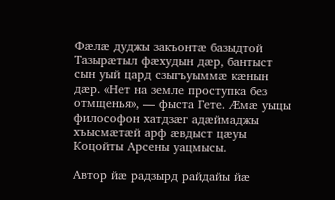Фæлæ дуджы закъонтæ базыдтой Тазырæтыл фæхудын дæр, бантыст сын уый цард сзыгъуыммæ кæнын дæр. «Нет на земле проступка без отмщенья», — фыста Гете. Æмæ уыцы философон хатдзæг адæймаджы хъысмæтæй арф æвдыст цæуы Коцойты Арсены уацмысы.

Автор йæ радзырд райдайы йæ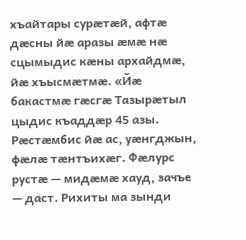хъайтары сурæтæй, афтæ дæсны йæ аразы æмæ нæ сцымыдис кæны архайдмæ, йæ хъысмæтмæ. «Йæ бакастмæ гæсгæ Тазырæтыл цыдис къаддæр 45 азы. Рæстæмбис йæ ас, уæнгджын, фæлæ тæнтъихæг. Фæлурс рустæ — мидæмæ хауд, зачъе — даст. Рихиты ма зынди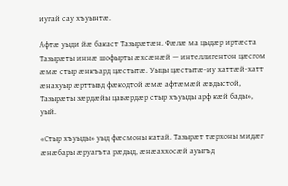иугай сау хъуынтæ.

Афтæ уыди йæ бакаст Тазырæтæн. Фæлæ ма цыдæр иртæста Тазырæты иннæ шофырты æхсæнæй — интеллигентон цæсгом æмæ стыр æнкъард цæстытæ. Уыцы цæстытæ-иу хаттæй-хатт æнахуыр æрттывд фæкодтой æмæ афтæмæй æвдыстой, Тазырæты зæрдæйы цавæрдæр стыр хъуыды арф кæй бады», уый.

«Стыр хъуыды» уыд фæсмоны катай. Тазырæт тæрхоны мидæг æнæбары æруагъта рæдыд, æнæаххосæй ауыгъд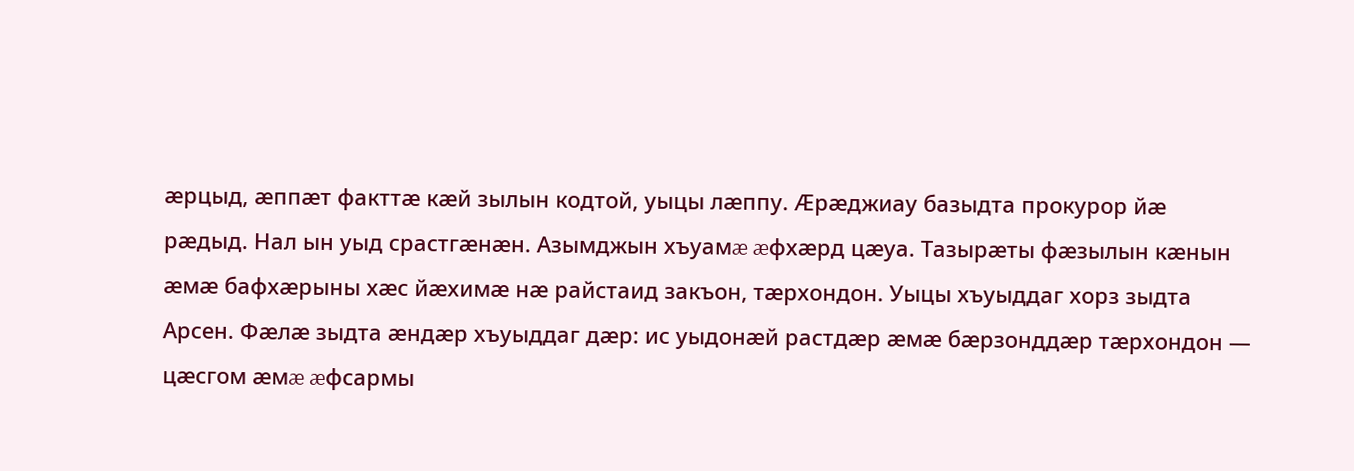æрцыд, æппæт факттæ кæй зылын кодтой, уыцы лæппу. Æрæджиау базыдта прокурор йæ рæдыд. Нал ын уыд срастгæнæн. Азымджын хъуамæ æфхæрд цæуа. Тазырæты фæзылын кæнын æмæ бафхæрыны хæс йæхимæ нæ райстаид закъон, тæрхондон. Уыцы хъуыддаг хорз зыдта Арсен. Фæлæ зыдта æндæр хъуыддаг дæр: ис уыдонæй растдæр æмæ бæрзонддæр тæрхондон — цæсгом æмæ æфсармы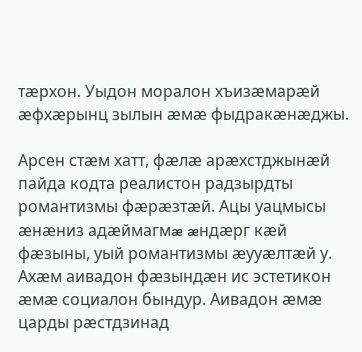тæрхон. Уыдон моралон хъизæмарæй æфхæрынц зылын æмæ фыдракæнæджы.

Арсен стæм хатт, фæлæ арæхстджынæй пайда кодта реалистон радзырдты романтизмы фæрæзтæй. Ацы уацмысы æнæниз адæймагмæ æндæрг кæй фæзыны, уый романтизмы æууæлтæй у. Ахæм аивадон фæзындæн ис эстетикон æмæ социалон бындур. Аивадон æмæ царды рæстдзинад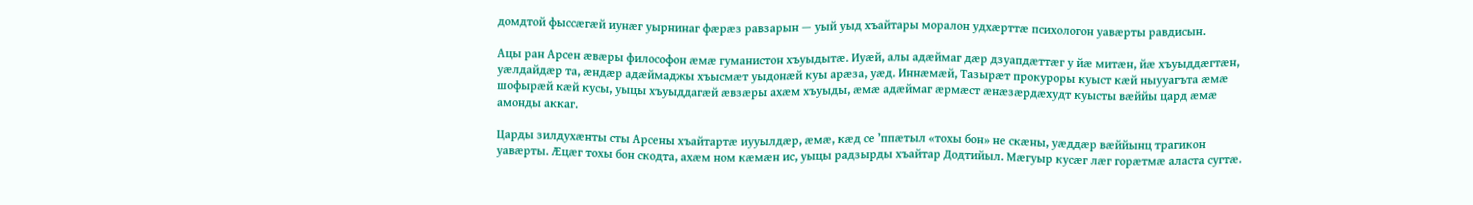домдтой фыссæгæй иунæг уырнинаг фæрæз равзарын — уый уыд хъайтары моралон удхæрттæ психологон уавæрты равдисын.

Ацы ран Арсен æвæры философон æмæ гуманистон хъуыдытæ. Иуæй, алы адæймаг дæр дзуапдæттæг у йæ митæн, йæ хъуыддæгтæн, уæлдайдæр та, æндæр адæймаджы хъысмæт уыдонæй куы арæза, уæд. Иннæмæй, Тазырæт прокуроры куыст кæй ныууагъта æмæ шофырæй кæй кусы, уыцы хъуыддагæй æвзæры ахæм хъуыды, æмæ адæймаг æрмæст æнæзæрдæхудт куысты вæййы цард æмæ амонды аккаг.

Царды зилдухæнты сты Арсены хъайтартæ иууылдæр, æмæ, кæд се ’ппæтыл «тохы бон» не скæны, уæддæр вæййынц трагикон уавæрты. Æцæг тохы бон скодта, ахæм ном кæмæн ис, уыцы радзырды хъайтар Додтийыл. Мæгуыр кусæг лæг горæтмæ аласта сугтæ.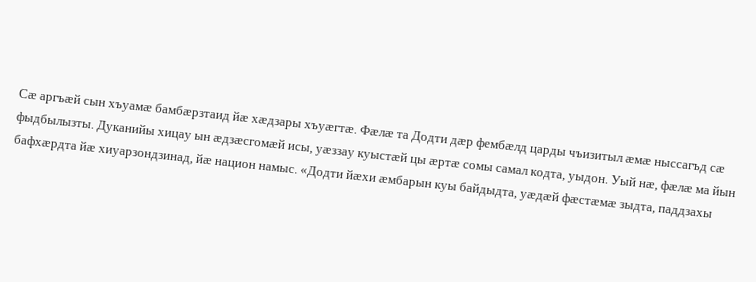Сæ аргъæй сын хъуамæ бамбæрзтаид йæ хæдзары хъуæгтæ. Фæлæ та Додти дæр фембæлд царды чъизитыл æмæ ныссагъд сæ фыдбылызты. Дуканийы хицау ын æдзæсгомæй исы, уæззау куыстæй цы æртæ сомы самал кодта, уыдон. Уый нæ, фæлæ ма йын бафхæрдта йæ хиуарзондзинад, йæ национ намыс. «Додти йæхи æмбарын куы байдыдта, уæдæй фæстæмæ зыдта, паддзахы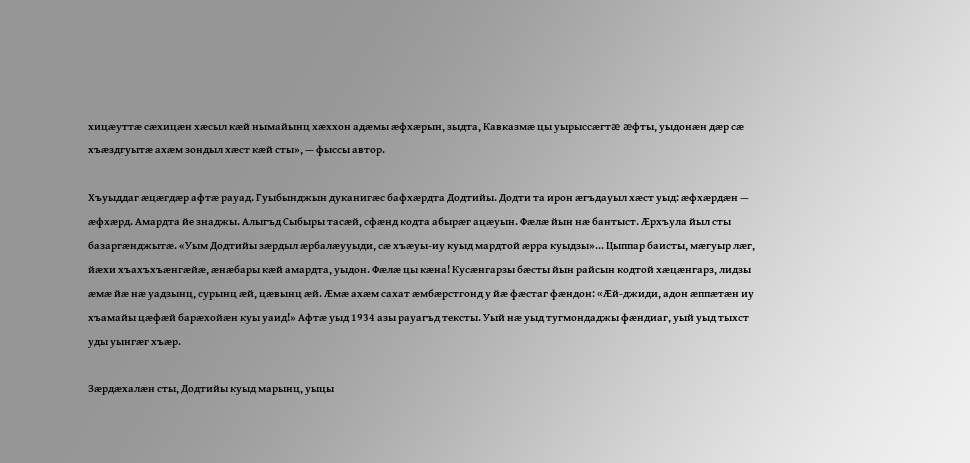хицæуттæ сæхицæн хæсыл кæй нымайынц хæххон адæмы æфхæрын, зыдта, Кавказмæ цы уырыссæгтæ æфты, уыдонæн дæр сæ хъæздгуытæ ахæм зондыл хæст кæй сты», — фыссы автор.

Хъуыддаг æцæгдæр афтæ рауад. Гуыбынджын дуканигæс бафхæрдта Додтийы. Додти та ирон æгъдауыл хæст уыд: æфхæрдæн — æфхæрд. Амардта йе знаджы. Алыгъд Сыбыры тасæй, сфæнд кодта абырæг ацæуын. Фæлæ йын нæ бантыст. Æрхъула йыл сты базаргæнджытæ. «Уым Додтийы зæрдыл æрбалæууыди, сæ хъæуы-иу куыд мардтой æрра куыдзы»... Цыппар баисты, мæгуыр лæг, йæхи хъахъхъæнгæйæ, æнæбары кæй амардта, уыдон. Фæлæ цы кæна! Кусæнгарзы бæсты йын райсын кодтой хæцæнгарз, лидзы æмæ йæ нæ уадзынц, сурынц æй, цæвынц æй. Æмæ ахæм сахат æмбæрстгонд у йæ фæстаг фæндон: «Æй-джиди, адон æппæтæн иу хъамайы цæфæй барæхойæн куы уаид!» Афтæ уыд 1934 азы рауагъд тексты. Уый нæ уыд тугмондаджы фæндиаг, уый уыд тыхст уды уынгæг хъæр.

Зæрдæхалæн сты, Додтийы куыд марынц, уыцы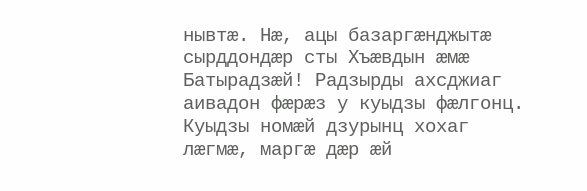нывтæ. Нæ, ацы базаргæнджытæ сырддондæр сты Хъæвдын æмæ Батырадзæй! Радзырды ахсджиаг аивадон фæрæз у куыдзы фæлгонц. Куыдзы номæй дзурынц хохаг лæгмæ, маргæ дæр æй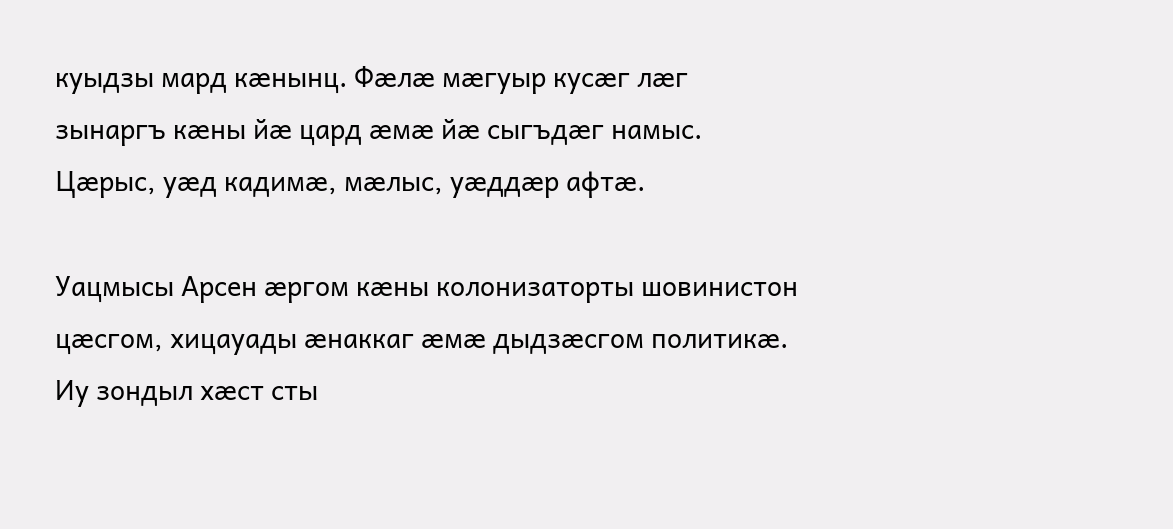куыдзы мард кæнынц. Фæлæ мæгуыр кусæг лæг зынаргъ кæны йæ цард æмæ йæ сыгъдæг намыс. Цæрыс, уæд кадимæ, мæлыс, уæддæр афтæ.

Уацмысы Арсен æргом кæны колонизаторты шовинистон цæсгом, хицауады æнаккаг æмæ дыдзæсгом политикæ. Иу зондыл хæст сты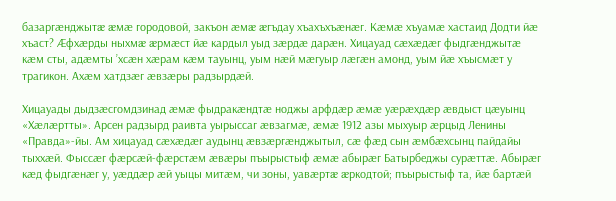базаргæнджытæ æмæ городовой, закъон æмæ æгъдау хъахъхъæнæг. Кæмæ хъуамæ хастаид Додти йæ хъаст? Æфхæрды ныхмæ æрмæст йæ кардыл уыд зæрдæ дарæн. Хицауад сæхæдæг фыдгæнджытæ кæм сты, адæмты ’хсæн хæрам кæм тауынц, уым нæй мæгуыр лæгæн амонд, уым йæ хъысмæт у трагикон. Ахæм хатдзæг æвзæры радзырдæй.

Хицауады дыдзæсгомдзинад æмæ фыдракæндтæ ноджы арфдæр æмæ уæрæхдæр æвдыст цæуынц «Хæлæртты». Арсен радзырд раивта уырыссаг æвзагмæ, æмæ 1912 азы мыхуыр æрцыд Ленины «Правда»-йы. Ам хицауад сæхæдæг аудынц æвзæргæнджытыл, сæ фæд сын æмбæхсынц пайдайы тыххæй. Фыссæг фæрсæй-фæрстæм æвæры пъырыстыф æмæ абырæг Батырбеджы сурæттæ. Абырæг кæд фыдгæнæг у, уæддæр æй уыцы митæм, чи зоны, уавæртæ æркодтой; пъырыстыф та, йæ бартæй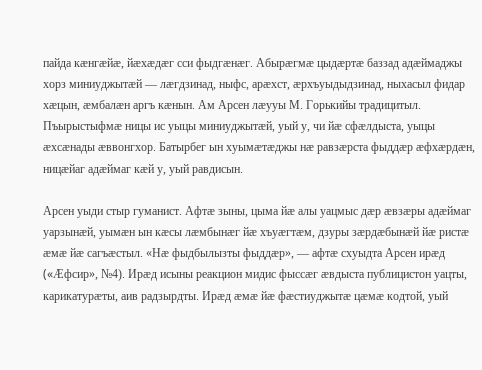пайда кæнгæйæ, йæхæдæг сси фыдгæнæг. Абырæгмæ цыдæртæ баззад адæймаджы хорз миниуджытæй — лæгдзинад, ныфс, арæхст, æрхъуыдыдзинад, ныхасыл фидар хæцын, æмбалæн аргъ кæнын. Ам Арсен лæууы М. Горькийы традицитыл. Пъырыстыфмæ ницы ис уыцы миниуджытæй, уый у, чи йæ сфæлдыста, уыцы æхсæнады æввонгхор. Батырбег ын хуымæтæджы нæ равзæрста фыддæр æфхæрдæн, ницæйаг адæймаг кæй у, уый равдисын.

Арсен уыди стыр гуманист. Афтæ зыны, цыма йæ алы уацмыс дæр æвзæры адæймаг уарзынæй, уымæн ын кæсы лæмбынæг йæ хъуæгтæм, дзуры зæрдæбынæй йæ ристæ æмæ йæ сагъæстыл. «Нæ фыдбылызты фыддæр», — афтæ схуыдта Арсен ирæд («Æфсир», №4). Ирæд исыны реакцион мидис фыссæг æвдыста публицистон уацты, карикатурæты, аив радзырдты. Ирæд æмæ йæ фæстиуджытæ цæмæ кодтой, уый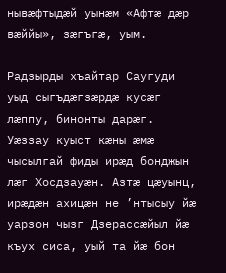нывæфтыдæй уынæм «Афтæ дæр вæййы», зæгъгæ, уым.

Радзырды хъайтар Саугуди уыд сыгъдæгзæрдæ кусæг лæппу, бинонты дарæг. Уæззау куыст кæны æмæ чысылгай фиды ирæд бонджын лæг Хосдзауæн. Азтæ цæуынц, ирæдæн ахицæн не ’нтысыу йæ уарзон чызг Дзерассæйыл йæ къух сиса, уый та йæ бон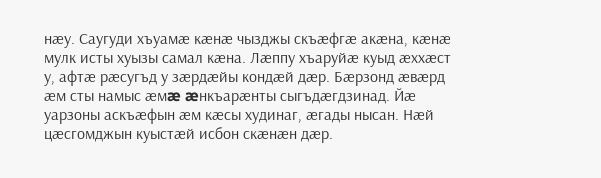нæу. Саугуди хъуамæ кæнæ чызджы скъæфгæ акæна, кæнæ мулк исты хуызы самал кæна. Лæппу хъаруйæ куыд æххæст у, афтæ рæсугъд у зæрдæйы кондæй дæр. Бæрзонд æвæрд æм сты намыс æмæ æнкъарæнты сыгъдæгдзинад. Йæ уарзоны аскъæфын æм кæсы худинаг, æгады нысан. Нæй цæсгомджын куыстæй исбон скæнæн дæр.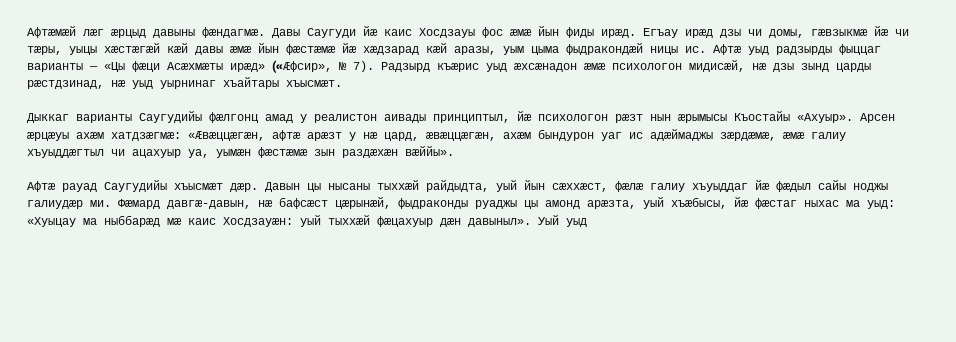Афтæмæй лæг æрцыд давыны фæндагмæ. Давы Саугуди йæ каис Хосдзауы фос æмæ йын фиды ирæд. Егъау ирæд дзы чи домы, гæвзыкмæ йæ чи тæры, уыцы хæстæгæй кæй давы æмæ йын фæстæмæ йæ хæдзарад кæй аразы, уым цыма фыдракондæй ницы ис. Афтæ уыд радзырды фыццаг варианты — «Цы фæци Асæхмæты ирæд» («Æфсир», № 7). Радзырд къæрис уыд æхсæнадон æмæ психологон мидисæй, нæ дзы зынд царды рæстдзинад, нæ уыд уырнинаг хъайтары хъысмæт.

Дыккаг варианты Саугудийы фæлгонц амад у реалистон аивады принциптыл, йæ психологон рæзт нын æрымысы Къостайы «Ахуыр». Арсен æрцæуы ахæм хатдзæгмæ: «Æвæццæгæн, афтæ арæзт у нæ цард, æвæццæгæн, ахæм бындурон уаг ис адæймаджы зæрдæмæ, æмæ галиу хъуыддæгтыл чи ацахуыр уа, уымæн фæстæмæ зын раздæхæн вæййы».

Афтæ рауад Саугудийы хъысмæт дæр. Давын цы нысаны тыххæй райдыдта, уый йын сæххæст, фæлæ галиу хъуыддаг йæ фæдыл сайы ноджы галиудæр ми. Фæмард давгæ-давын, нæ бафсæст цæрынæй, фыдраконды руаджы цы амонд арæзта, уый хъæбысы, йæ фæстаг ныхас ма уыд: «Хуыцау ма ныббарæд мæ каис Хосдзауæн: уый тыххæй фæцахуыр дæн давыныл». Уый уыд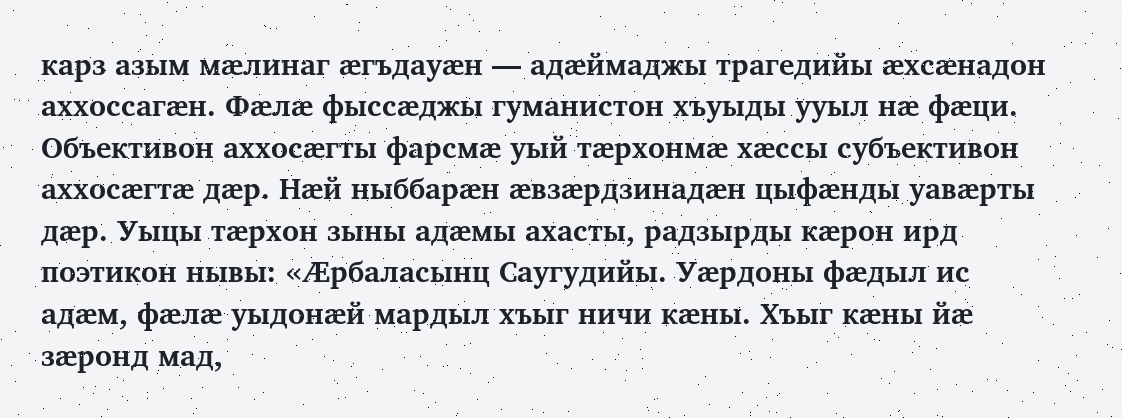карз азым мæлинаг æгъдауæн — адæймаджы трагедийы æхсæнадон аххоссагæн. Фæлæ фыссæджы гуманистон хъуыды ууыл нæ фæци. Объективон аххосæгты фарсмæ уый тæрхонмæ хæссы субъективон аххосæгтæ дæр. Нæй ныббарæн æвзæрдзинадæн цыфæнды уавæрты дæр. Уыцы тæрхон зыны адæмы ахасты, радзырды кæрон ирд поэтикон нывы: «Æрбаласынц Саугудийы. Уæрдоны фæдыл ис адæм, фæлæ уыдонæй мардыл хъыг ничи кæны. Хъыг кæны йæ зæронд мад,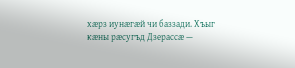хæрз иунæгæй чи баззади. Хъыг кæны рæсугъд Дзерассæ —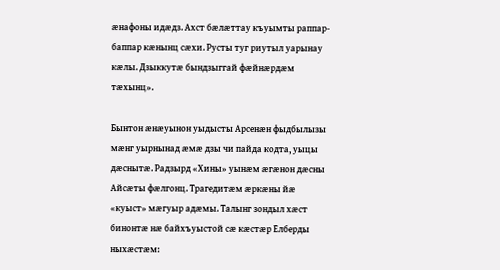æнафоны идæдз. Ахст бæлæттау къуымты раппар-баппар кæнынц сæхи. Русты туг риутыл уарынау кæлы. Дзыккутæ бындзыггай фæйнæрдæм тæхынц».

Бынтон æнæуынон уыдысты Арсенæн фыдбылызы мæнг уырнынад æмæ дзы чи пайда кодта, уыцы дæснытæ. Радзырд «Хины» уынæм æгæнон дæсны Айсæты фæлгонц. Трагедитæм æркæны йæ «куыст» мæгуыр адæмы. Талынг зондыл хæст бинонтæ нæ байхъуыстой сæ кæстæр Елберды ныхæстæм: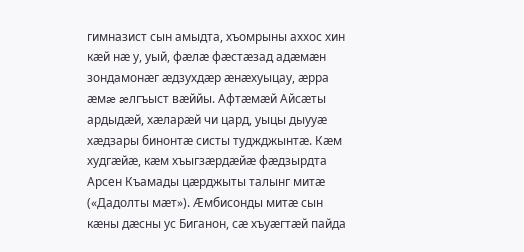гимназист сын амыдта, хъомрыны аххос хин кæй нæ у, уый, фæлæ фæстæзад адæмæн зондамонæг æдзухдæр æнæхуыцау, æрра æмæ æлгъыст вæййы. Афтæмæй Айсæты ардыдæй, хæларæй чи цард, уыцы дыууæ хæдзары бинонтæ систы туджджынтæ. Кæм худгæйæ, кæм хъыгзæрдæйæ фæдзырдта Арсен Къамады цæрджыты талынг митæ («Дадолты мæт»). Æмбисонды митæ сын кæны дæсны ус Биганон, сæ хъуæгтæй пайда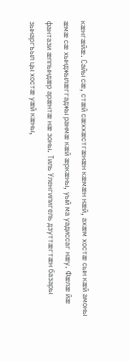кæнгæйæ. Сайы сæ, стæй сæххæстгæнæн кæмæн нæй, ахæм хостæ сын кæй амоны æмæ сæ хынджылæггаджы ранмæ кæй æркæны, уый ма уадиссаг нæу. Фæлæ йæ фантази æппындæр арæнтæ нæ зоны. Тиль Уленгипигель дзуттæгтæн базары зынаргъыл цы хостæ уæй кæны,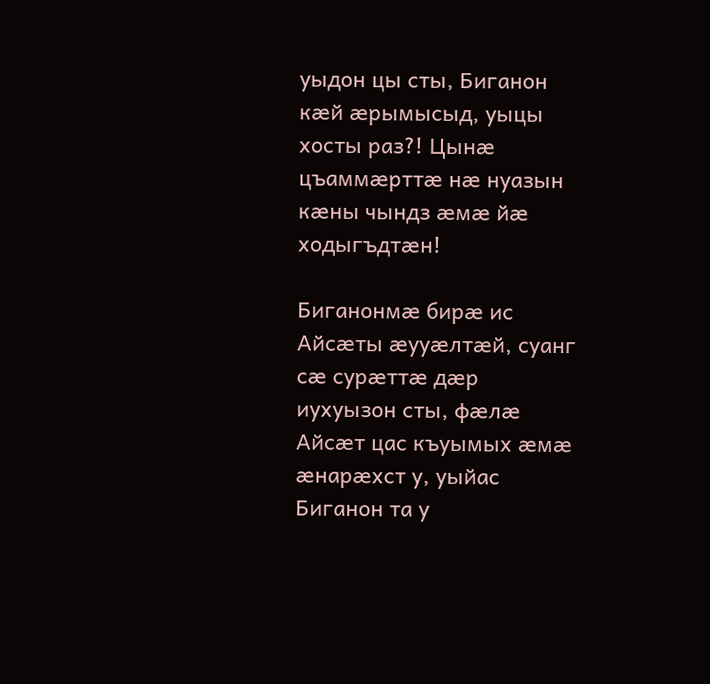уыдон цы сты, Биганон кæй æрымысыд, уыцы хосты раз?! Цынæ цъаммæрттæ нæ нуазын кæны чындз æмæ йæ ходыгъдтæн!

Биганонмæ бирæ ис Айсæты æууæлтæй, суанг сæ сурæттæ дæр иухуызон сты, фæлæ Айсæт цас къуымых æмæ æнарæхст у, уыйас Биганон та у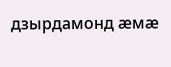дзырдамонд æмæ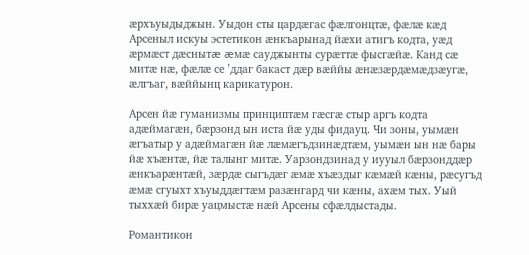æрхъуыдыджын. Уыдон сты цардæгас фæлгонцтæ, фæлæ кæд Арсеныл искуы эстетикон æнкъарынад йæхи атигъ кодта, уæд æрмæст дæснытæ æмæ сауджынты сурæттæ фысгæйæ. Канд сæ митæ нæ, фæлæ се ’ддаг бакаст дæр вæййы æнæзæрдæмæдзæугæ, æлгъаг, вæййынц карикатурон.

Арсен йæ гуманизмы принциптæм гæсгæ стыр аргъ кодта адæймагæн, бæрзонд ын иста йæ уды фидауц. Чи зоны, уымæн æгъатыр у адæймагæн йæ лæмæгъдзинæдтæм, уымæн ын нæ бары йæ хъæнтæ, йæ талынг митæ. Уарзондзинад у иууыл бæрзонддæр æнкъарæнтæй, зæрдæ сыгъдæг æмæ хъæздыг кæмæй кæны, рæсугъд æмæ сгуыхт хъуыддæгтæм разæнгард чи кæны, ахæм тых. Уый тыххæй бирæ уацмыстæ нæй Арсены сфæлдыстады.

Романтикон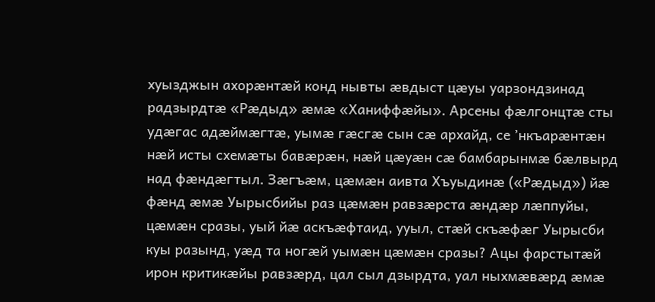хуызджын ахорæнтæй конд нывты æвдыст цæуы уарзондзинад радзырдтæ «Рæдыд» æмæ «Ханиффæйы». Арсены фæлгонцтæ сты удæгас адæймæгтæ, уымæ гæсгæ сын сæ архайд, се ’нкъарæнтæн нæй исты схемæты бавæрæн, нæй цæуæн сæ бамбарынмæ бæлвырд над фæндæгтыл. Зæгъæм, цæмæн аивта Хъуыдинæ («Рæдыд») йæ фæнд æмæ Уырысбийы раз цæмæн равзæрста æндæр лæппуйы, цæмæн сразы, уый йæ аскъæфтаид, ууыл, стæй скъæфæг Уырысби куы разынд, уæд та ногæй уымæн цæмæн сразы? Ацы фарстытæй ирон критикæйы равзæрд, цал сыл дзырдта, уал ныхмæвæрд æмæ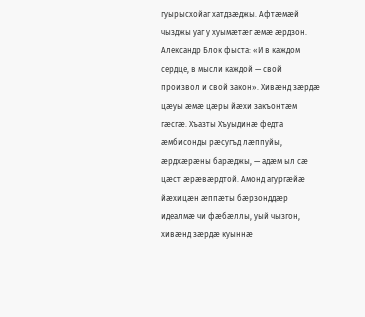гуырысхойаг хатдзæджы. Афтæмæй чызджы уаг у хуымæтæг æмæ æрдзон. Александр Блок фыста: «И в каждом сердце, в мысли каждой — свой произвол и свой закон». Хивæнд зæрдæ цæуы æмæ цæры йæхи закъонтæм гæсгæ. Хъазты Хъуыдинæ федта æмбисонды рæсугъд лæппуйы, æрдхæрæны барæджы, — адæм ыл сæ цæст æрæвæрдтой. Амонд агургæйæ йæхицæн æппæты бæрзонддæр идеалмæ чи фæбæллы, уый чызгон, хивæнд зæрдæ куыннæ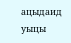ацыдаид уыцы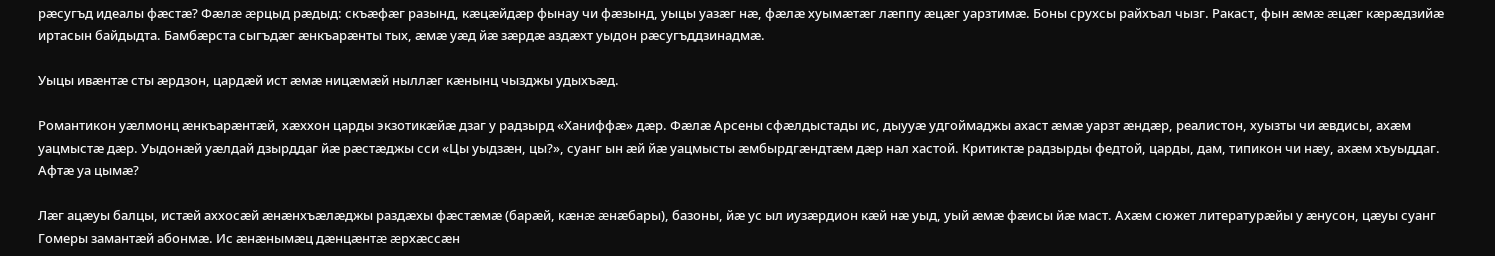рæсугъд идеалы фæстæ? Фæлæ æрцыд рæдыд: скъæфæг разынд, кæцæйдæр фынау чи фæзынд, уыцы уазæг нæ, фæлæ хуымæтæг лæппу æцæг уарзтимæ. Боны срухсы райхъал чызг. Ракаст, фын æмæ æцæг кæрæдзийæ иртасын байдыдта. Бамбæрста сыгъдæг æнкъарæнты тых, æмæ уæд йæ зæрдæ аздæхт уыдон рæсугъддзинадмæ.

Уыцы ивæнтæ сты æрдзон, цардæй ист æмæ ницæмæй ныллæг кæнынц чызджы удыхъæд.

Романтикон уæлмонц æнкъарæнтæй, хæххон царды экзотикæйæ дзаг у радзырд «Ханиффæ» дæр. Фæлæ Арсены сфæлдыстады ис, дыууæ удгоймаджы ахаст æмæ уарзт æндæр, реалистон, хуызты чи æвдисы, ахæм уацмыстæ дæр. Уыдонæй уæлдай дзырддаг йæ рæстæджы сси «Цы уыдзæн, цы?», суанг ын æй йæ уацмысты æмбырдгæндтæм дæр нал хастой. Критиктæ радзырды федтой, царды, дам, типикон чи нæу, ахæм хъуыддаг. Афтæ уа цымæ?

Лæг ацæуы балцы, истæй аххосæй æнæнхъæлæджы раздæхы фæстæмæ (барæй, кæнæ æнæбары), базоны, йæ ус ыл иузæрдион кæй нæ уыд, уый æмæ фæисы йæ маст. Ахæм сюжет литературæйы у æнусон, цæуы суанг Гомеры замантæй абонмæ. Ис æнæнымæц дæнцæнтæ æрхæссæн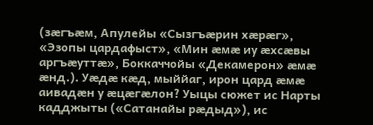(зæгъæм, Апулейы «Сызгъæрин хæрæг», «Эзопы цардафыст», «Мин æмæ иу æхсæвы аргъæуттæ», Боккаччойы «Декамерон» æмæ æнд.). Уæдæ кæд, мыййаг, ирон цард æмæ аивадæн у æцæгæлон? Уыцы сюжет ис Нарты кадджыты («Сатанайы рæдыд»), ис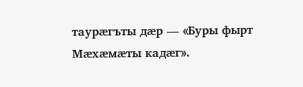таурæгъты дæр — «Буры фырт Мæхæмæты кадæг».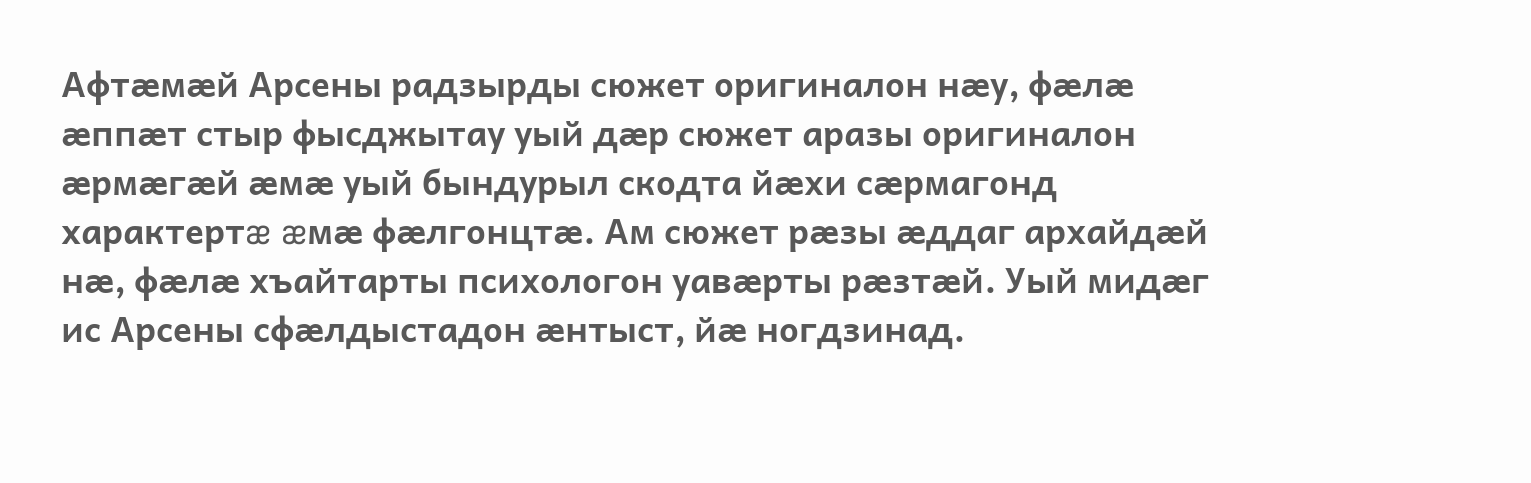Афтæмæй Арсены радзырды сюжет оригиналон нæу, фæлæ æппæт стыр фысджытау уый дæр сюжет аразы оригиналон æрмæгæй æмæ уый бындурыл скодта йæхи сæрмагонд характертæ æмæ фæлгонцтæ. Ам сюжет рæзы æддаг архайдæй нæ, фæлæ хъайтарты психологон уавæрты рæзтæй. Уый мидæг ис Арсены сфæлдыстадон æнтыст, йæ ногдзинад.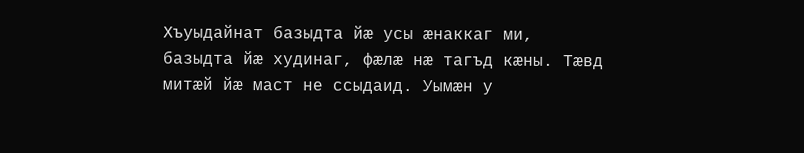Хъуыдайнат базыдта йæ усы æнаккаг ми, базыдта йæ худинаг, фæлæ нæ тагъд кæны. Тæвд митæй йæ маст не ссыдаид. Уымæн у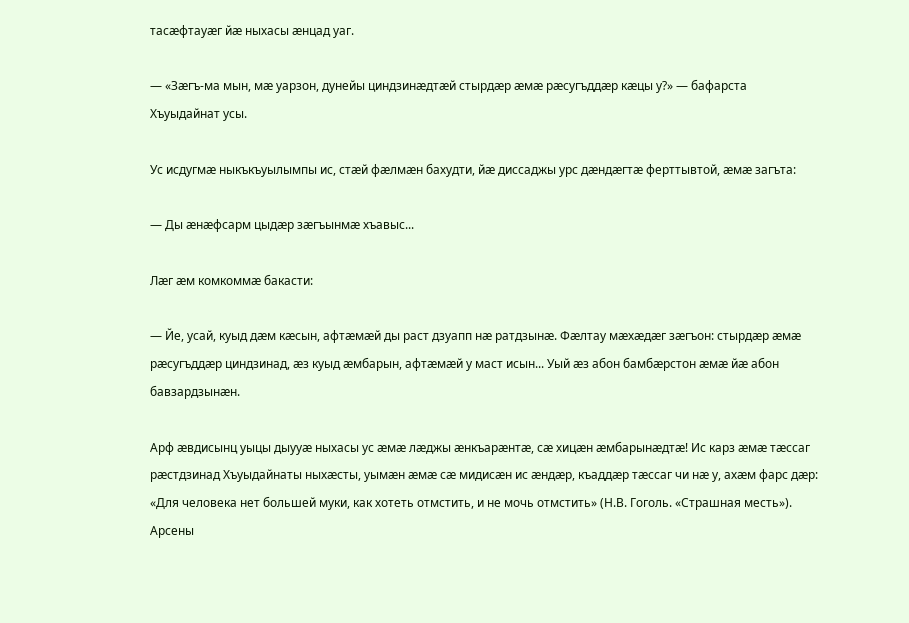тасæфтауæг йæ ныхасы æнцад уаг.

— «Зæгъ-ма мын, мæ уарзон, дунейы циндзинæдтæй стырдæр æмæ рæсугъддæр кæцы у?» — бафарста Хъуыдайнат усы.

Ус исдугмæ ныкъкъуылымпы ис, стæй фæлмæн бахудти, йæ диссаджы урс дæндæгтæ ферттывтой, æмæ загъта:

— Ды æнæфсарм цыдæр зæгъынмæ хъавыс...

Лæг æм комкоммæ бакасти:

— Йе, усай, куыд дæм кæсын, афтæмæй ды раст дзуапп нæ ратдзынæ. Фæлтау мæхæдæг зæгъон: стырдæр æмæ рæсугъддæр циндзинад, æз куыд æмбарын, афтæмæй у маст исын... Уый æз абон бамбæрстон æмæ йæ абон бавзардзынæн.

Арф æвдисынц уыцы дыууæ ныхасы ус æмæ лæджы æнкъарæнтæ, сæ хицæн æмбарынæдтæ! Ис карз æмæ тæссаг рæстдзинад Хъуыдайнаты ныхæсты, уымæн æмæ сæ мидисæн ис æндæр, къаддæр тæссаг чи нæ у, ахæм фарс дæр: «Для человека нет большей муки, как хотеть отмстить, и не мочь отмстить» (Н.В. Гоголь. «Страшная месть»). Арсены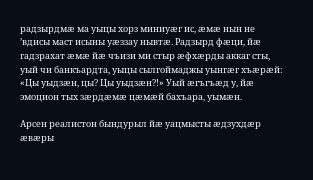радзырдмæ ма уыцы хорз миниуæг ис, æмæ нын не ’вдисы маст исыны уæззау нывтæ. Радзырд фæци, йæ гадзрахат æмæ йæ чъизи ми стыр æфхæрды аккаг сты, уый чи банкъардта, уыцы сылгоймаджы уынгæг хъæрæй: «Цы уыдзæн, цы? Цы уыдзæн?!» Уый æгъгъæд у, йæ эмоцион тых зæрдæмæ цæмæй бахъара, уымæн.

Арсен реалистон бындурыл йæ уацмысты æдзухдæр æвæры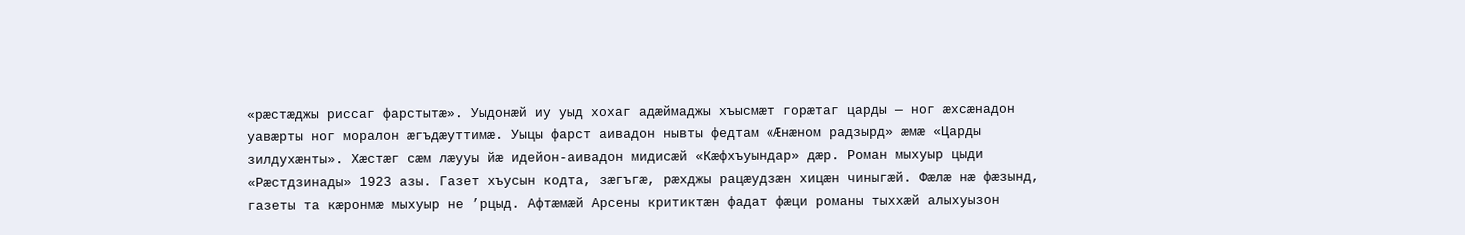«рæстæджы риссаг фарстытæ». Уыдонæй иу уыд хохаг адæймаджы хъысмæт горæтаг царды — ног æхсæнадон уавæрты ног моралон æгъдæуттимæ. Уыцы фарст аивадон нывты федтам «Æнæном радзырд» æмæ «Царды зилдухæнты». Хæстæг сæм лæууы йæ идейон-аивадон мидисæй «Кæфхъуындар» дæр. Роман мыхуыр цыди «Рæстдзинады» 1923 азы. Газет хъусын кодта, зæгъгæ, рæхджы рацæудзæн хицæн чиныгæй. Фæлæ нæ фæзынд, газеты та кæронмæ мыхуыр не ’рцыд. Афтæмæй Арсены критиктæн фадат фæци романы тыххæй алыхуызон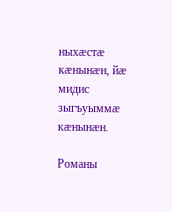ныхæстæ кæнынæн, йæ мидис зыгъуыммæ кæнынæн.

Романы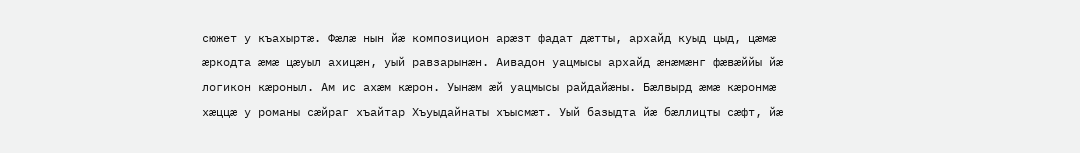сюжет у къахыртæ. Фæлæ нын йæ композицион арæзт фадат дæтты, архайд куыд цыд, цæмæ æркодта æмæ цæуыл ахицæн, уый равзарынæн. Аивадон уацмысы архайд æнæмæнг фæвæййы йæ логикон кæроныл. Ам ис ахæм кæрон. Уынæм æй уацмысы райдайæны. Бæлвырд æмæ кæронмæ хæццæ у романы сæйраг хъайтар Хъуыдайнаты хъысмæт. Уый базыдта йæ бæллицты сæфт, йæ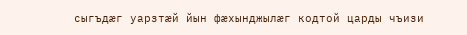сыгъдæг уарзтæй йын фæхынджылæг кодтой царды чъизи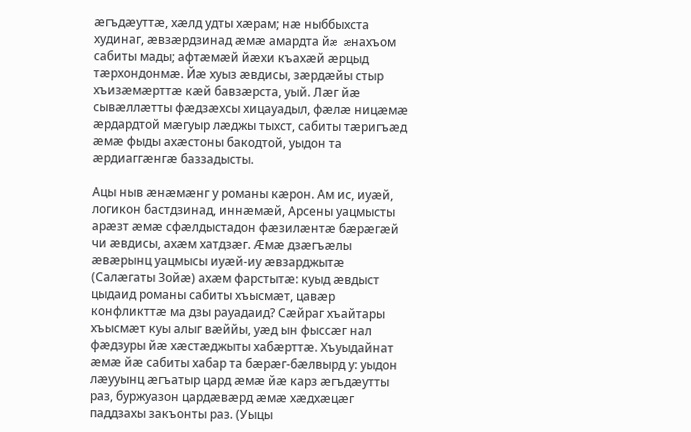æгъдæуттæ, хæлд удты хæрам; нæ ныббыхста худинаг, æвзæрдзинад æмæ амардта йæ æнахъом сабиты мады; афтæмæй йæхи къахæй æрцыд тæрхондонмæ. Йæ хуыз æвдисы, зæрдæйы стыр хъизæмæрттæ кæй бавзæрста, уый. Лæг йæ сывæллæтты фæдзæхсы хицауадыл, фæлæ ницæмæ æрдардтой мæгуыр лæджы тыхст, сабиты тæригъæд æмæ фыды ахæстоны бакодтой, уыдон та æрдиаггæнгæ баззадысты.

Ацы ныв æнæмæнг у романы кæрон. Ам ис, иуæй, логикон бастдзинад, иннæмæй, Арсены уацмысты арæзт æмæ сфæлдыстадон фæзилæнтæ бæрæгæй чи æвдисы, ахæм хатдзæг. Æмæ дзæгъæлы æвæрынц уацмысы иуæй-иу æвзарджытæ (Салæгаты Зойæ) ахæм фарстытæ: куыд æвдыст цыдаид романы сабиты хъысмæт, цавæр конфликттæ ма дзы рауадаид? Сæйраг хъайтары хъысмæт куы алыг вæййы, уæд ын фыссæг нал фæдзуры йæ хæстæджыты хабæрттæ. Хъуыдайнат æмæ йæ сабиты хабар та бæрæг-бæлвырд у: уыдон лæууынц æгъатыр цард æмæ йæ карз æгъдæутты раз, буржуазон цардæвæрд æмæ хæдхæцæг паддзахы закъонты раз. (Уыцы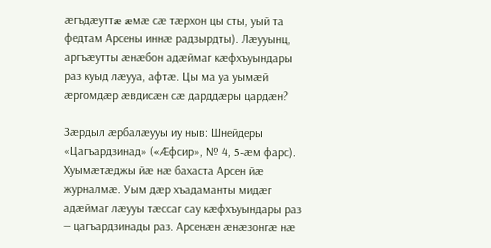æгъдæуттæ æмæ сæ тæрхон цы сты, уый та федтам Арсены иннæ радзырдты). Лæууынц, аргъæутты æнæбон адæймаг кæфхъуындары раз куыд лæууа, афтæ. Цы ма уа уымæй æргомдæр æвдисæн сæ дарддæры цардæн?

Зæрдыл æрбалæууы иу ныв: Шнейдеры «Цагъардзинад» («Æфсир», № 4, 5-æм фарс). Хуымæтæджы йæ нæ бахаста Арсен йæ журналмæ. Уым дæр хъадаманты мидæг адæймаг лæууы тæссаг сау кæфхъуындары раз — цагъардзинады раз. Арсенæн æнæзонгæ нæ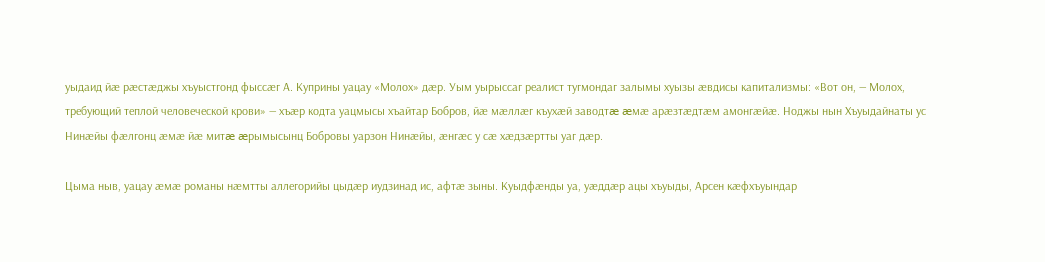уыдаид йæ рæстæджы хъуыстгонд фыссæг А. Куприны уацау «Молох» дæр. Уым уырыссаг реалист тугмондаг залымы хуызы æвдисы капитализмы: «Вот он, — Молох, требующий теплой человеческой крови» — хъæр кодта уацмысы хъайтар Бобров, йæ мæллæг къухæй заводтæ æмæ арæзтæдтæм амонгæйæ. Ноджы нын Хъуыдайнаты ус Нинæйы фæлгонц æмæ йæ митæ æрымысынц Бобровы уарзон Нинæйы, æнгæс у сæ хæдзæртты уаг дæр.

Цыма ныв, уацау æмæ романы нæмтты аллегорийы цыдæр иудзинад ис, афтæ зыны. Куыдфæнды уа, уæддæр ацы хъуыды, Арсен кæфхъуындар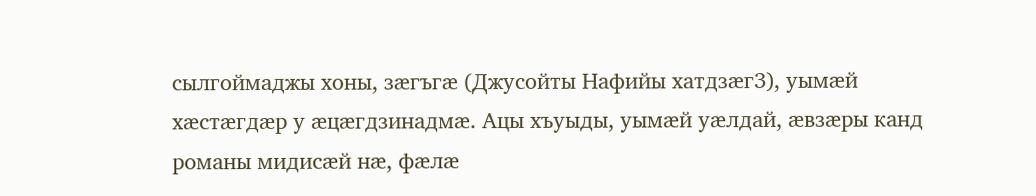сылгоймаджы хоны, зæгъгæ (Джусойты Нафийы хатдзæг3), уымæй хæстæгдæр у æцæгдзинадмæ. Ацы хъуыды, уымæй уæлдай, æвзæры канд романы мидисæй нæ, фæлæ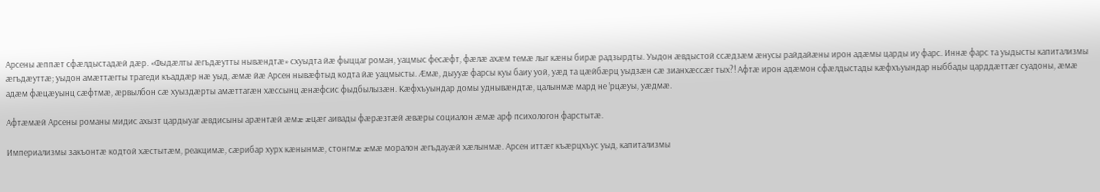Арсены æппæт сфæлдыстадæй дæр. «Фыдæлты æгъдæутты нывæндтæ» схуыдта йæ фыццаг роман, уацмыс фесæфт, фæлæ ахæм темæ лыг кæны бирæ радзырдты. Уыдон æвдыстой ссæдзæм æнусы райдайæны ирон адæмы царды иу фарс. Иннæ фарс та уыдысты капитализмы æгъдæуттæ; уыдон амæттæгты трагеди къаддæр нæ уыд, æмæ йæ Арсен нывæфтыд кодта йæ уацмысты. Æмæ, дыууæ фарсы куы баиу уой, уæд та цæйбæрц уыдзæн сæ зианхæссæг тых?! Афтæ ирон адæмон сфæлдыстады кæфхъуындар ныббады царддæттæг суадоны, æмæ адæм фæцæуынц сæфтмæ, æрвылбон сæ хуыздæрты амæттагæн хæссынц æнæфсис фыдбылызæн. Кæфхъуындар домы уднывæндтæ, цалынмæ мард не ’рцæуы, уæдмæ.

Афтæмæй Арсены романы мидис ахызт цардыуаг æвдисыны арæнтæй æмæ æцæг аивады фæрæзтæй æвæры социалон æмæ арф психологон фарстытæ.

Империализмы закъонтæ кодтой хæстытæм, реакцимæ, сæрибар хурх кæнынмæ, стонгмæ æмæ моралон æгъдауæй хæлынмæ. Арсен иттæг къæрцхъус уыд, капитализмы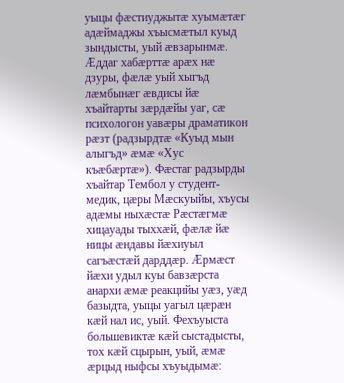уыцы фæстиуджытæ хуымæтæг адæймаджы хъысмæтыл куыд зындысты, уый æвзарынмæ. Æддаг хабæрттæ арæх нæ дзуры, фæлæ уый хыгъд лæмбынæг æвдисы йæ хъайтарты зæрдæйы уаг, сæ психологон уавæры драматикон рæзт (радзырдтæ «Куыд мын алыгъд» æмæ «Хус къæбæртæ»). Фæстаг радзырды хъайтар Тембол у студент-медик, цæры Мæскуыйы, хъусы адæмы ныхæстæ Рæстæгмæ хицауады тыххæй, фæлæ йæ ницы æндавы йæхиуыл сагъæстæй дарддæр. Æрмæст йæхи удыл куы бавзæрста анархи æмæ реакцийы уæз, уæд базыдта, уыцы уагыл цæрæн кæй нал ис, уый. Фехъуыста большевиктæ кæй сыстадысты, тох кæй сцырын, уый, æмæ æрцыд ныфсы хъуыдымæ: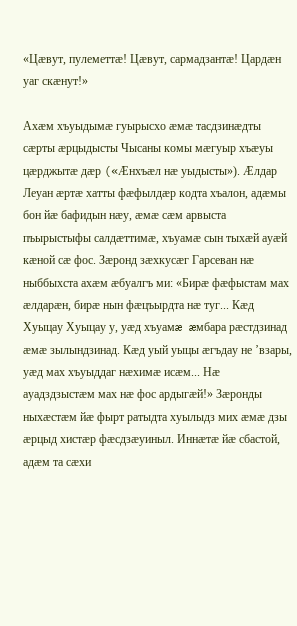«Цæвут, пулеметтæ! Цæвут, сармадзантæ! Цардæн уаг скæнут!»

Ахæм хъуыдымæ гуырысхо æмæ тасдзинæдты сæрты æрцыдысты Чысаны комы мæгуыр хъæуы цæрджытæ дæр («Æнхъæл нæ уыдысты»). Æлдар Леуан æртæ хатты фæфылдæр кодта хъалон, адæмы бон йæ бафидын нæу, æмæ сæм арвыста пъырыстыфы салдæттимæ, хъуамæ сын тыхæй ауæй кæной сæ фос. Зæронд зæхкусæг Гарсеван нæ ныббыхста ахæм æбуалгъ ми: «Бирæ фæфыстам мах æлдарæн, бирæ нын фæцъырдта нæ туг... Кæд Хуыцау Хуыцау у, уæд хъуамæ æмбара рæстдзинад æмæ зылындзинад. Кæд уый уыцы æгъдау не ’взары, уæд мах хъуыддаг нæхимæ исæм... Нæ ауадздзыстæм мах нæ фос ардыгæй!» Зæронды ныхæстæм йæ фырт ратыдта хуылыдз мих æмæ дзы æрцыд хистæр фæсдзæуиныл. Иннæтæ йæ сбастой, адæм та сæхи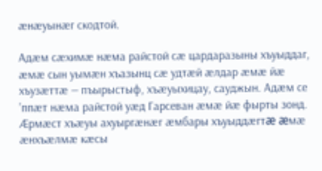æнæуынæг скодтой.

Адæм сæхимæ нæма райстой сæ цардаразыны хъуыддаг, æмæ сын уымæн хъазынц сæ удтæй æлдар æмæ йæ хъузæттæ — пъырыстыф, хъæуыхицау, сауджын. Адæм се ’ппæт нæма райстой уæд Гарсеван æмæ йæ фырты зонд. Æрмæст хъæуы ахуыргæнæг æмбары хъуыддæгтæ æмæ æнхъæлмæ кæсы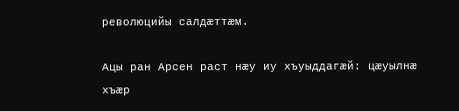революцийы салдæттæм.

Ацы ран Арсен раст нæу иу хъуыддагæй: цæуылнæ хъæр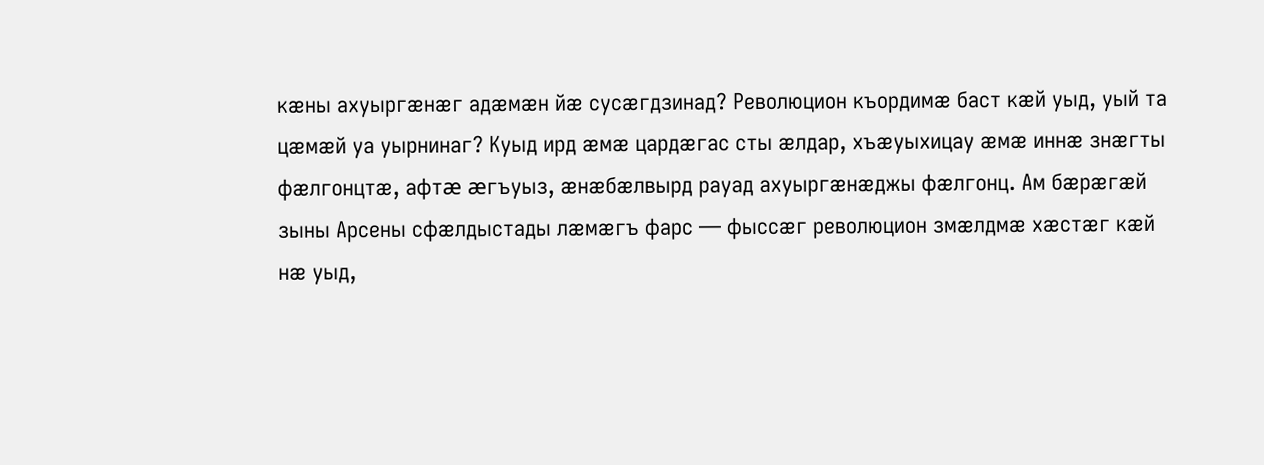кæны ахуыргæнæг адæмæн йæ сусæгдзинад? Революцион къордимæ баст кæй уыд, уый та цæмæй уа уырнинаг? Куыд ирд æмæ цардæгас сты æлдар, хъæуыхицау æмæ иннæ знæгты фæлгонцтæ, афтæ æгъуыз, æнæбæлвырд рауад ахуыргæнæджы фæлгонц. Ам бæрæгæй зыны Арсены сфæлдыстады лæмæгъ фарс — фыссæг революцион змæлдмæ хæстæг кæй нæ уыд,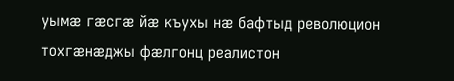уымæ гæсгæ йæ къухы нæ бафтыд революцион тохгæнæджы фæлгонц реалистон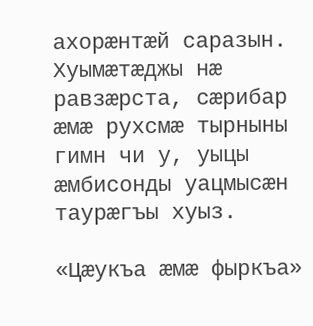ахорæнтæй саразын. Хуымæтæджы нæ равзæрста, сæрибар æмæ рухсмæ тырныны гимн чи у, уыцы æмбисонды уацмысæн таурæгъы хуыз.

«Цæукъа æмæ фыркъа»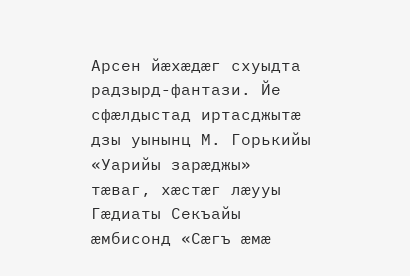Арсен йæхæдæг схуыдта радзырд-фантази. Йе сфæлдыстад иртасджытæ дзы уынынц М. Горькийы «Уарийы зарæджы» тæваг, хæстæг лæууы Гæдиаты Секъайы æмбисонд «Сæгъ æмæ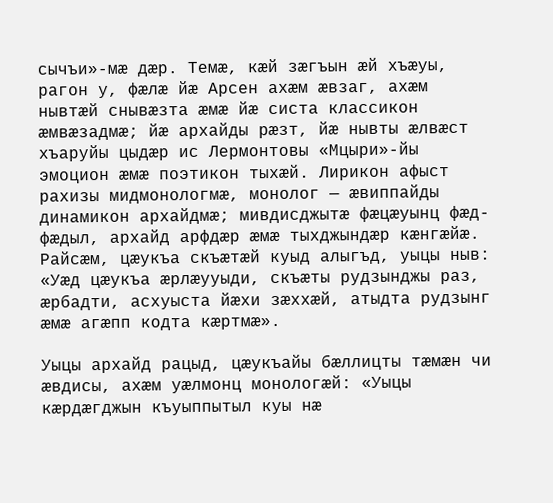сычъи»-мæ дæр. Темæ, кæй зæгъын æй хъæуы, рагон у, фæлæ йæ Арсен ахæм æвзаг, ахæм нывтæй снывæзта æмæ йæ систа классикон æмвæзадмæ; йæ архайды рæзт, йæ нывты æлвæст хъаруйы цыдæр ис Лермонтовы «Мцыри»-йы эмоцион æмæ поэтикон тыхæй. Лирикон афыст рахизы мидмонологмæ, монолог — æвиппайды динамикон архайдмæ; мивдисджытæ фæцæуынц фæд-фæдыл, архайд арфдæр æмæ тыхджындæр кæнгæйæ. Райсæм, цæукъа скъæтæй куыд алыгъд, уыцы ныв: «Уæд цæукъа æрлæууыди, скъæты рудзынджы раз, æрбадти, асхуыста йæхи зæххæй, атыдта рудзынг æмæ агæпп кодта кæртмæ».

Уыцы архайд рацыд, цæукъайы бæллицты тæмæн чи æвдисы, ахæм уæлмонц монологæй: «Уыцы кæрдæгджын къуыппытыл куы нæ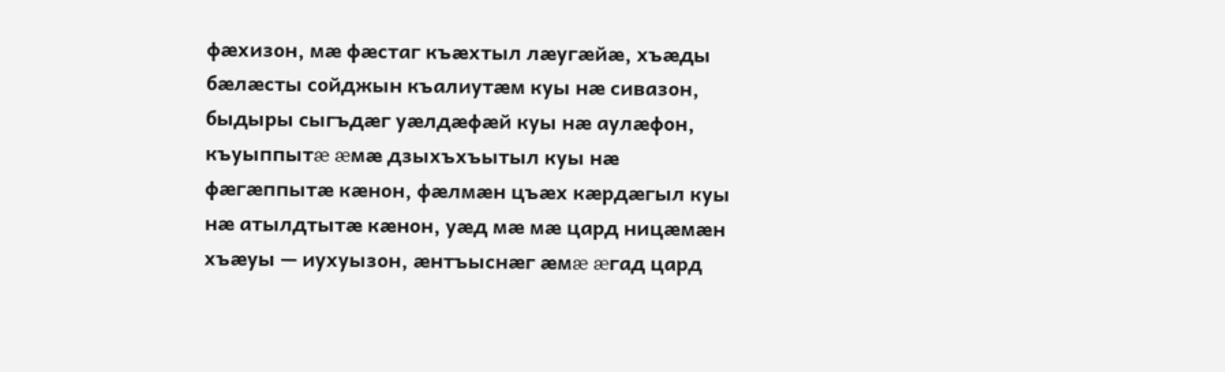фæхизон, мæ фæстаг къæхтыл лæугæйæ, хъæды бæлæсты сойджын къалиутæм куы нæ сивазон, быдыры сыгъдæг уæлдæфæй куы нæ аулæфон, къуыппытæ æмæ дзыхъхъытыл куы нæ фæгæппытæ кæнон, фæлмæн цъæх кæрдæгыл куы нæ атылдтытæ кæнон, уæд мæ мæ цард ницæмæн хъæуы — иухуызон, æнтъыснæг æмæ æгад цард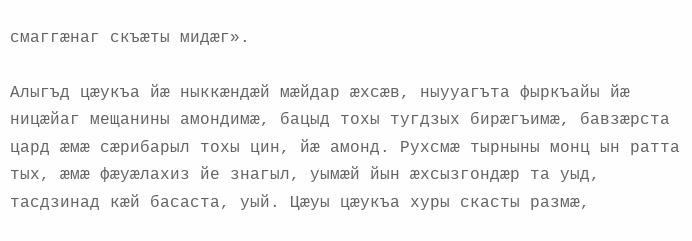смаггæнаг скъæты мидæг».

Алыгъд цæукъа йæ ныккæндæй мæйдар æхсæв, ныууагъта фыркъайы йæ ницæйаг мещанины амондимæ, бацыд тохы тугдзых бирæгъимæ, бавзæрста цард æмæ сæрибарыл тохы цин, йæ амонд. Рухсмæ тырныны монц ын ратта тых, æмæ фæуæлахиз йе знагыл, уымæй йын æхсызгондæр та уыд, тасдзинад кæй басаста, уый. Цæуы цæукъа хуры скасты размæ,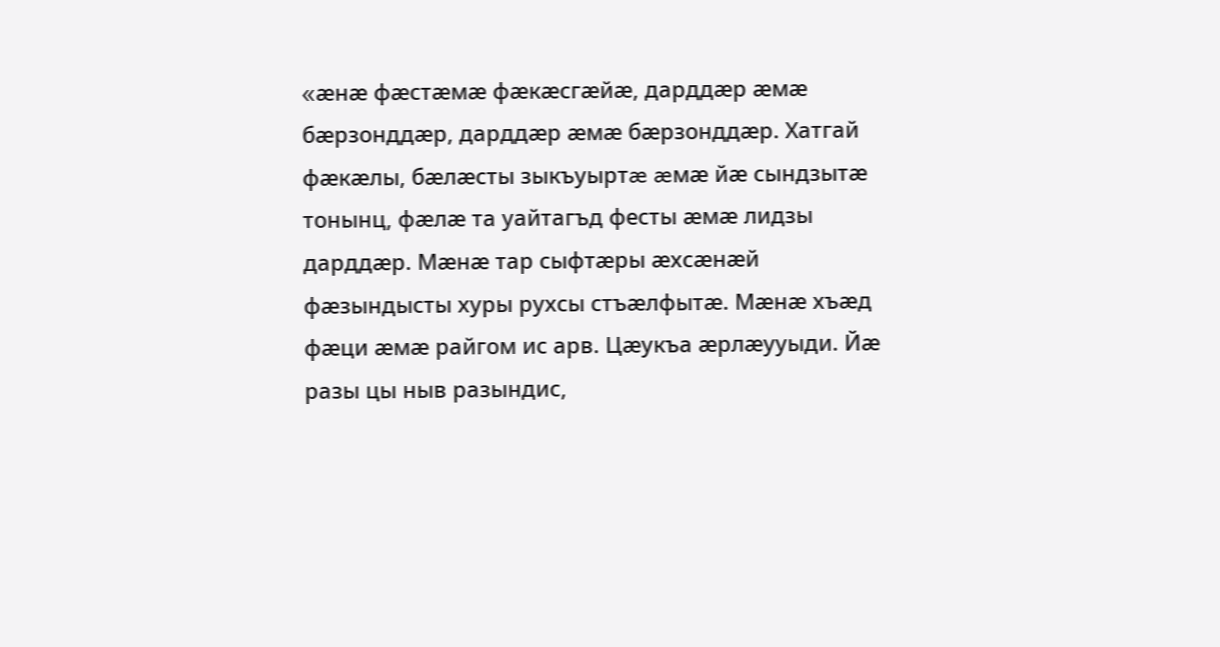«æнæ фæстæмæ фæкæсгæйæ, дарддæр æмæ бæрзонддæр, дарддæр æмæ бæрзонддæр. Хатгай фæкæлы, бæлæсты зыкъуыртæ æмæ йæ сындзытæ тонынц, фæлæ та уайтагъд фесты æмæ лидзы дарддæр. Мæнæ тар сыфтæры æхсæнæй фæзындысты хуры рухсы стъæлфытæ. Мæнæ хъæд фæци æмæ райгом ис арв. Цæукъа æрлæууыди. Йæ разы цы ныв разындис,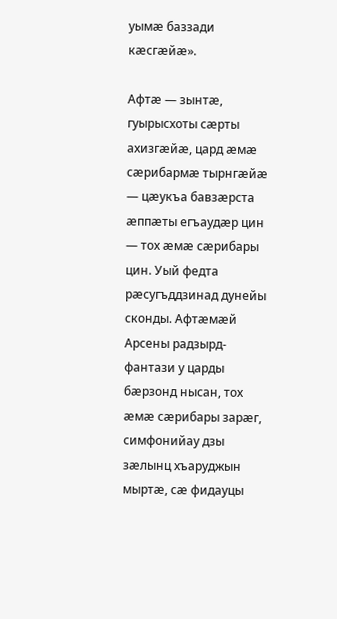уымæ баззади кæсгæйæ».

Афтæ — зынтæ, гуырысхоты сæрты ахизгæйæ, цард æмæ сæрибармæ тырнгæйæ — цæукъа бавзæрста æппæты егъаудæр цин — тох æмæ сæрибары цин. Уый федта рæсугъддзинад дунейы сконды. Афтæмæй Арсены радзырд-фантази у царды бæрзонд нысан, тох æмæ сæрибары зарæг, симфонийау дзы зæлынц хъаруджын мыртæ, сæ фидауцы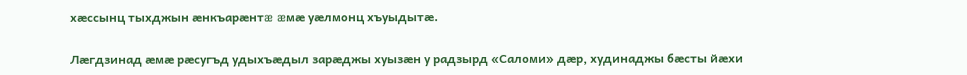хæссынц тыхджын æнкъарæнтæ æмæ уæлмонц хъуыдытæ.

Лæгдзинад æмæ рæсугъд удыхъæдыл зарæджы хуызæн у радзырд «Саломи» дæр, худинаджы бæсты йæхи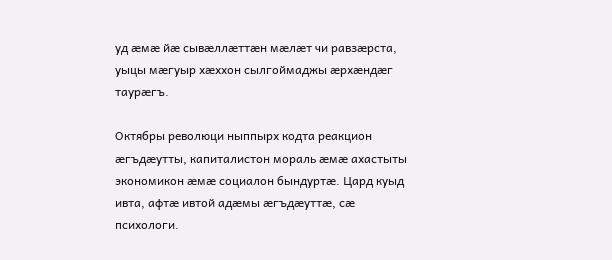уд æмæ йæ сывæллæттæн мæлæт чи равзæрста, уыцы мæгуыр хæххон сылгоймаджы æрхæндæг таурæгъ.

Октябры революци ныппырх кодта реакцион æгъдæутты, капиталистон мораль æмæ ахастыты экономикон æмæ социалон бындуртæ. Цард куыд ивта, афтæ ивтой адæмы æгъдæуттæ, сæ психологи.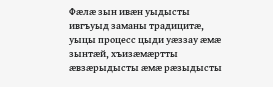Фæлæ зын ивæн уыдысты ивгъуыд заманы традицитæ, уыцы процесс цыди уæззау æмæ зынтæй, хъизæмæртты æвзæрыдысты æмæ рæзыдысты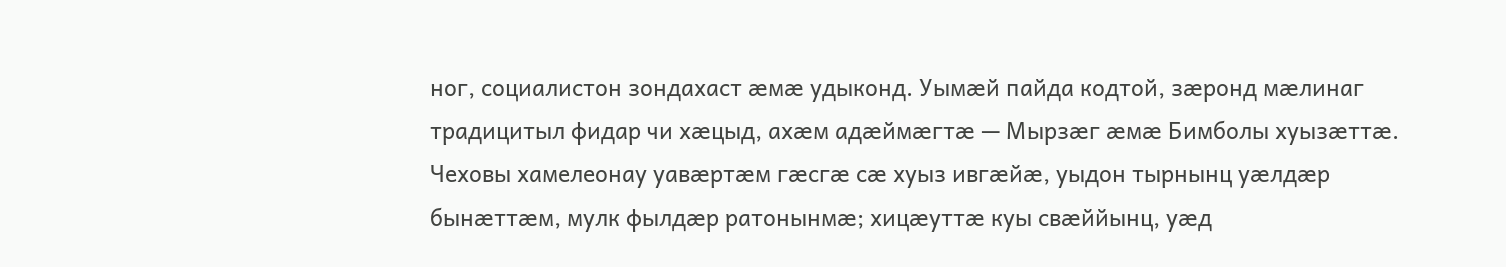ног, социалистон зондахаст æмæ удыконд. Уымæй пайда кодтой, зæронд мæлинаг традицитыл фидар чи хæцыд, ахæм адæймæгтæ — Мырзæг æмæ Бимболы хуызæттæ. Чеховы хамелеонау уавæртæм гæсгæ сæ хуыз ивгæйæ, уыдон тырнынц уæлдæр бынæттæм, мулк фылдæр ратонынмæ; хицæуттæ куы свæййынц, уæд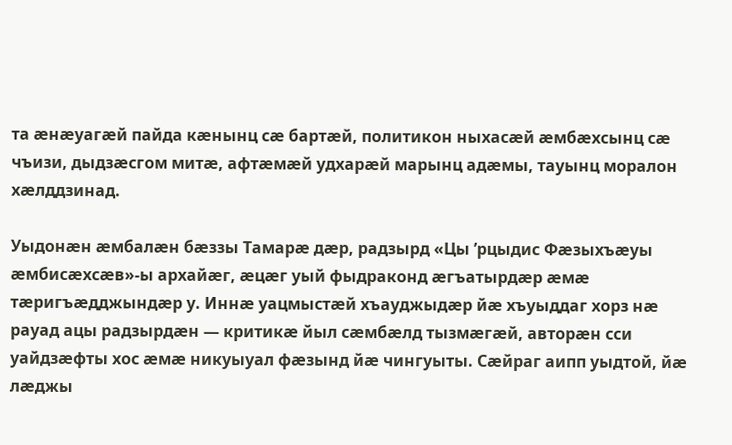та æнæуагæй пайда кæнынц сæ бартæй, политикон ныхасæй æмбæхсынц сæ чъизи, дыдзæсгом митæ, афтæмæй удхарæй марынц адæмы, тауынц моралон хæлддзинад.

Уыдонæн æмбалæн бæззы Тамарæ дæр, радзырд «Цы ’рцыдис Фæзыхъæуы æмбисæхсæв»-ы архайæг, æцæг уый фыдраконд æгъатырдæр æмæ тæригъæдджындæр у. Иннæ уацмыстæй хъауджыдæр йæ хъуыддаг хорз нæ рауад ацы радзырдæн — критикæ йыл сæмбæлд тызмæгæй, авторæн сси уайдзæфты хос æмæ никуыуал фæзынд йæ чингуыты. Сæйраг аипп уыдтой, йæ лæджы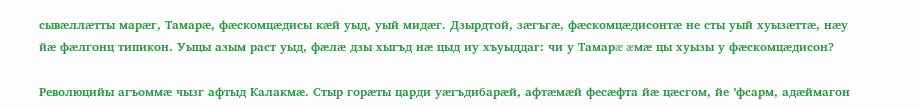сывæллæтты марæг, Тамарæ, фæскомцæдисы кæй уыд, уый мидæг. Дзырдтой, зæгъгæ, фæскомцæдисонтæ не сты уый хуызæттæ, нæу йæ фæлгонц типикон. Уыцы азым раст уыд, фæлæ дзы хыгъд нæ цыд иу хъуыддаг: чи у Тамарæ æмæ цы хуызы у фæскомцæдисон?

Революцийы агъоммæ чызг афтыд Калакмæ. Стыр горæты царди уæгъдибарæй, афтæмæй фесæфта йæ цæсгом, йе ’фсарм, адæймагон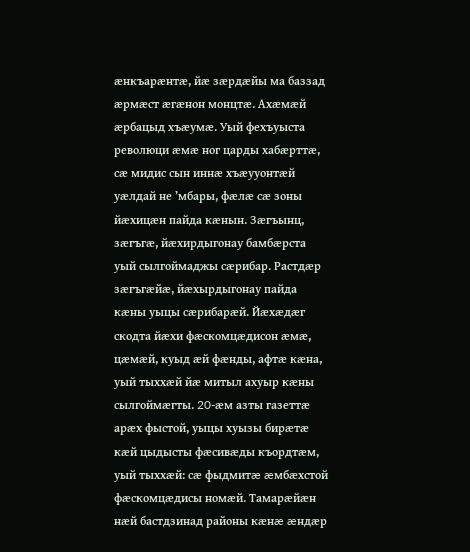æнкъарæнтæ, йæ зæрдæйы ма баззад æрмæст æгæнон монцтæ. Ахæмæй æрбацыд хъæумæ. Уый фехъуыста революци æмæ ног царды хабæрттæ, сæ мидис сын иннæ хъæууонтæй уæлдай не ’мбары, фæлæ сæ зоны йæхицæн пайда кæнын. Зæгъынц, зæгъгæ, йæхирдыгонау бамбæрста уый сылгоймаджы сæрибар. Растдæр зæгъгæйæ, йæхырдыгонау пайда кæны уыцы сæрибарæй. Йæхæдæг скодта йæхи фæскомцæдисон æмæ, цæмæй, куыд æй фæнды, афтæ кæна, уый тыххæй йæ митыл ахуыр кæны сылгоймæгты. 20-æм азты газеттæ арæх фыстой, уыцы хуызы бирæтæ кæй цыдысты фæсивæды къордтæм, уый тыххæй: сæ фыдмитæ æмбæхстой фæскомцæдисы номæй. Тамарæйæн нæй бастдзинад районы кæнæ æндæр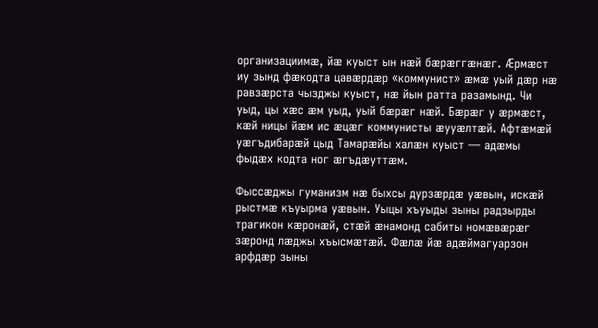организациимæ, йæ куыст ын нæй бæрæггæнæг. Æрмæст иу зынд фæкодта цавæрдæр «коммунист» æмæ уый дæр нæ равзæрста чызджы куыст, нæ йын ратта разамынд. Чи уыд, цы хæс æм уыд, уый бæрæг нæй. Бæрæг у æрмæст, кæй ницы йæм ис æцæг коммунисты æууæлтæй. Афтæмæй уæгъдибарæй цыд Тамарæйы халæн куыст — адæмы фыдæх кодта ног æгъдæуттæм.

Фыссæджы гуманизм нæ быхсы дурзæрдæ уæвын, искæй рыстмæ къуырма уæвын. Уыцы хъуыды зыны радзырды трагикон кæронæй, стæй æнамонд сабиты номæвæрæг зæронд лæджы хъысмæтæй. Фæлæ йæ адæймагуарзон арфдæр зыны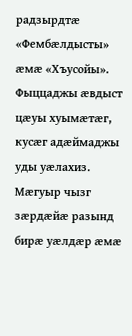радзырдтæ «Фембæлдысты» æмæ «Хъусойы». Фыццаджы æвдыст цæуы хуымæтæг, кусæг адæймаджы уды уæлахиз. Мæгуыр чызг зæрдæйæ разынд бирæ уæлдæр æмæ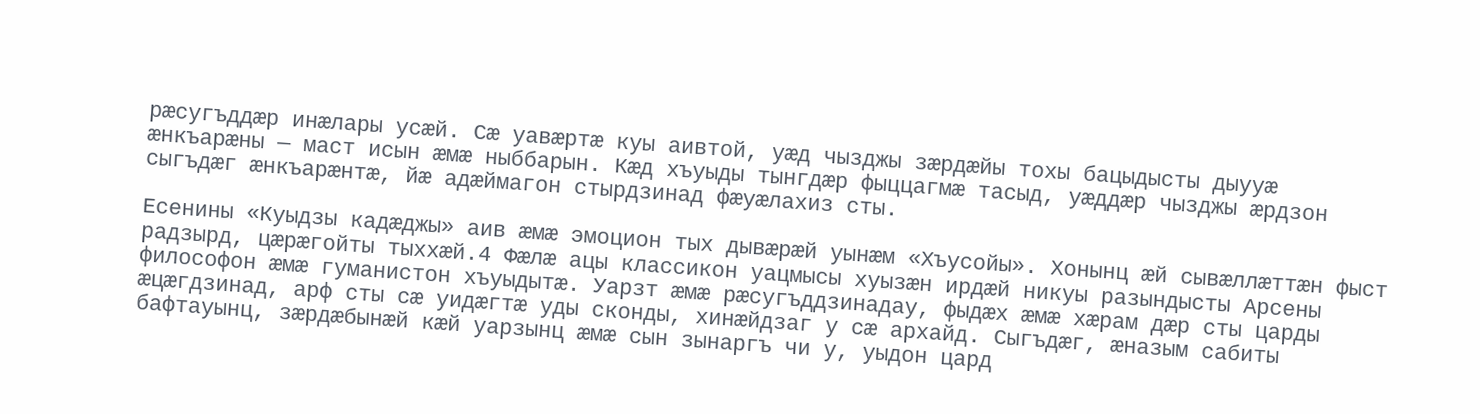рæсугъддæр инæлары усæй. Сæ уавæртæ куы аивтой, уæд чызджы зæрдæйы тохы бацыдысты дыууæ æнкъарæны — маст исын æмæ ныббарын. Кæд хъуыды тынгдæр фыццагмæ тасыд, уæддæр чызджы æрдзон сыгъдæг æнкъарæнтæ, йæ адæймагон стырдзинад фæуæлахиз сты.

Есенины «Куыдзы кадæджы» аив æмæ эмоцион тых дывæрæй уынæм «Хъусойы». Хонынц æй сывæллæттæн фыст радзырд, цæрæгойты тыххæй.4 Фæлæ ацы классикон уацмысы хуызæн ирдæй никуы разындысты Арсены философон æмæ гуманистон хъуыдытæ. Уарзт æмæ рæсугъддзинадау, фыдæх æмæ хæрам дæр сты царды æцæгдзинад, арф сты сæ уидæгтæ уды сконды, хинæйдзаг у сæ архайд. Сыгъдæг, æназым сабиты бафтауынц, зæрдæбынæй кæй уарзынц æмæ сын зынаргъ чи у, уыдон цард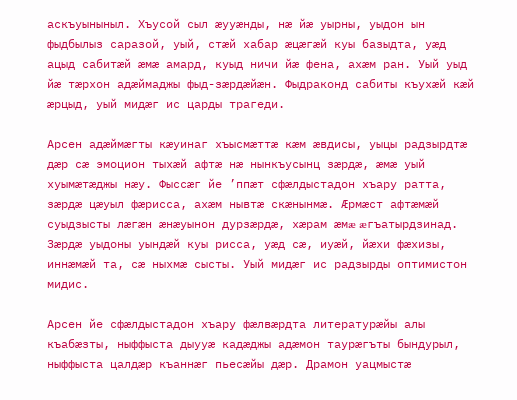аскъуыныныл. Хъусой сыл æууæнды, нæ йæ уырны, уыдон ын фыдбылыз саразой, уый, стæй хабар æцæгæй куы базыдта, уæд ацыд сабитæй æмæ амард, куыд ничи йæ фена, ахæм ран. Уый уыд йæ тæрхон адæймаджы фыд-зæрдæйæн. Фыдраконд сабиты къухæй кæй æрцыд, уый мидæг ис царды трагеди.

Арсен адæймæгты кæуинаг хъысмæттæ кæм æвдисы, уыцы радзырдтæ дæр сæ эмоцион тыхæй афтæ нæ нынкъусынц зæрдæ, æмæ уый хуымæтæджы нæу. Фыссæг йе ’ппæт сфæлдыстадон хъару ратта, зæрдæ цæуыл фæрисса, ахæм нывтæ скæнынмæ. Æрмæст афтæмæй суыдзысты лæгæн æнæуынон дурзæрдæ, хæрам æмæ æгъатырдзинад. Зæрдæ уыдоны уындæй куы рисса, уæд сæ, иуæй, йæхи фæхизы, иннæмæй та, сæ ныхмæ сысты. Уый мидæг ис радзырды оптимистон мидис.

Арсен йе сфæлдыстадон хъару фæлвæрдта литературæйы алы къабæзты, ныффыста дыууæ кадæджы адæмон таурæгъты бындурыл, ныффыста цалдæр къаннæг пьесæйы дæр. Драмон уацмыстæ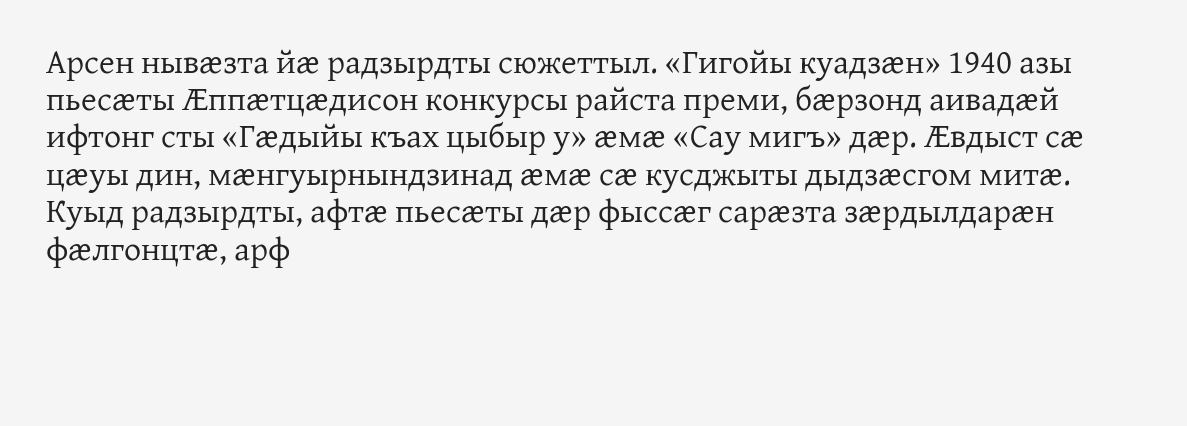Арсен нывæзта йæ радзырдты сюжеттыл. «Гигойы куадзæн» 1940 азы пьесæты Æппæтцæдисон конкурсы райста преми, бæрзонд аивадæй ифтонг сты «Гæдыйы къах цыбыр у» æмæ «Сау мигъ» дæр. Æвдыст сæ цæуы дин, мæнгуырнындзинад æмæ сæ кусджыты дыдзæсгом митæ. Куыд радзырдты, афтæ пьесæты дæр фыссæг сарæзта зæрдылдарæн фæлгонцтæ, арф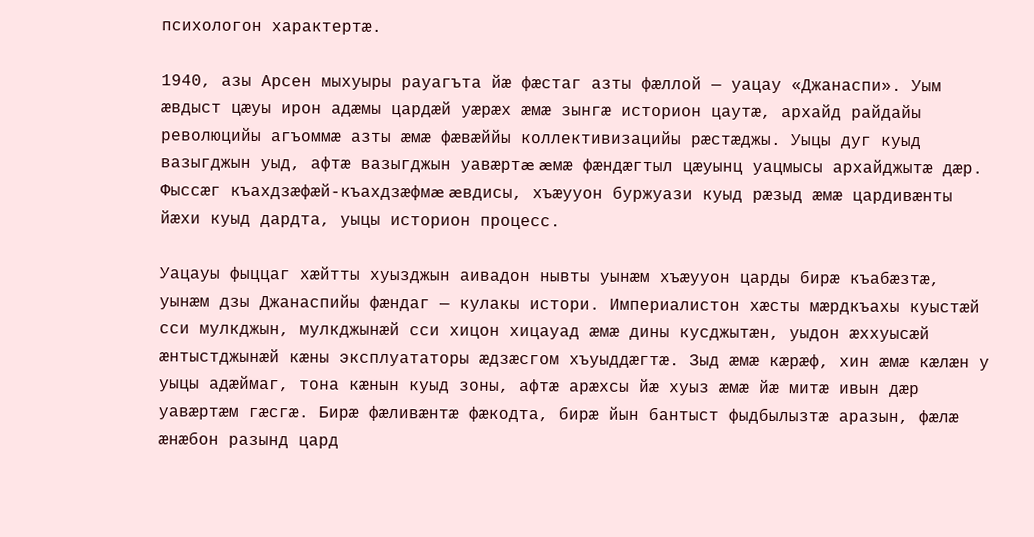психологон характертæ.

1940, азы Арсен мыхуыры рауагъта йæ фæстаг азты фæллой — уацау «Джанаспи». Уым æвдыст цæуы ирон адæмы цардæй уæрæх æмæ зынгæ историон цаутæ, архайд райдайы революцийы агъоммæ азты æмæ фæвæййы коллективизацийы рæстæджы. Уыцы дуг куыд вазыгджын уыд, афтæ вазыгджын уавæртæ æмæ фæндæгтыл цæуынц уацмысы архайджытæ дæр. Фыссæг къахдзæфæй-къахдзæфмæ æвдисы, хъæууон буржуази куыд рæзыд æмæ цардивæнты йæхи куыд дардта, уыцы историон процесс.

Уацауы фыццаг хæйтты хуызджын аивадон нывты уынæм хъæууон царды бирæ къабæзтæ, уынæм дзы Джанаспийы фæндаг — кулакы истори. Империалистон хæсты мæрдкъахы куыстæй сси мулкджын, мулкджынæй сси хицон хицауад æмæ дины кусджытæн, уыдон æххуысæй æнтыстджынæй кæны эксплуататоры æдзæсгом хъуыддæгтæ. Зыд æмæ кæрæф, хин æмæ кæлæн у уыцы адæймаг, тона кæнын куыд зоны, афтæ арæхсы йæ хуыз æмæ йæ митæ ивын дæр уавæртæм гæсгæ. Бирæ фæливæнтæ фæкодта, бирæ йын бантыст фыдбылызтæ аразын, фæлæ æнæбон разынд цард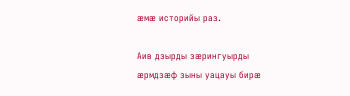æмæ историйы раз.

Аив дзырды зæрингуырды æрмдзæф зыны уацауы бирæ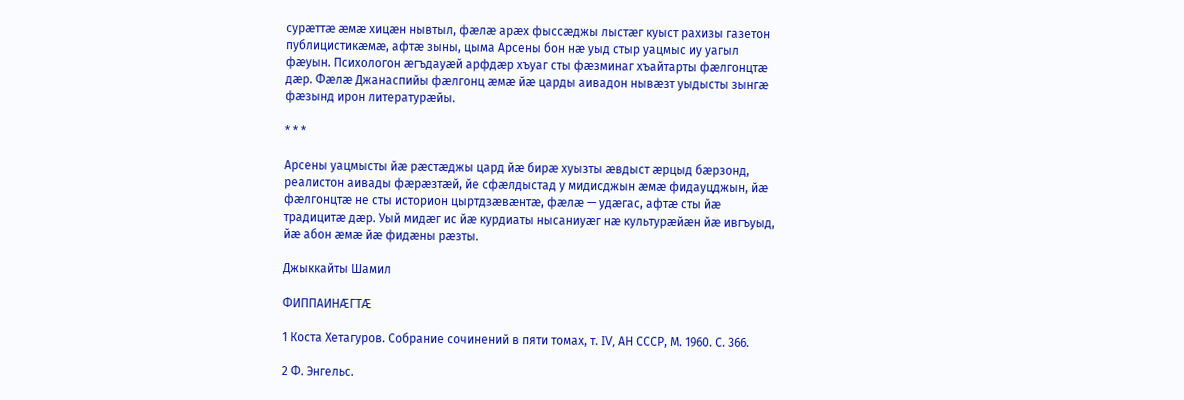сурæттæ æмæ хицæн нывтыл, фæлæ арæх фыссæджы лыстæг куыст рахизы газетон публицистикæмæ, афтæ зыны, цыма Арсены бон нæ уыд стыр уацмыс иу уагыл фæуын. Психологон æгъдауæй арфдæр хъуаг сты фæзминаг хъайтарты фæлгонцтæ дæр. Фæлæ Джанаспийы фæлгонц æмæ йæ царды аивадон нывæзт уыдысты зынгæ фæзынд ирон литературæйы.

* * *

Арсены уацмысты йæ рæстæджы цард йæ бирæ хуызты æвдыст æрцыд бæрзонд, реалистон аивады фæрæзтæй, йе сфæлдыстад у мидисджын æмæ фидауцджын, йæ фæлгонцтæ не сты историон цыртдзæвæнтæ, фæлæ — удæгас, афтæ сты йæ традицитæ дæр. Уый мидæг ис йæ курдиаты нысаниуæг нæ культурæйæн йæ ивгъуыд, йæ абон æмæ йæ фидæны рæзты.

Джыккайты Шамил

ФИППАИНÆГТÆ

1 Коста Хетагуров. Собрание сочинений в пяти томах, т. IV, АН СССР, М. 1960. С. 366.

2 Ф. Энгельс.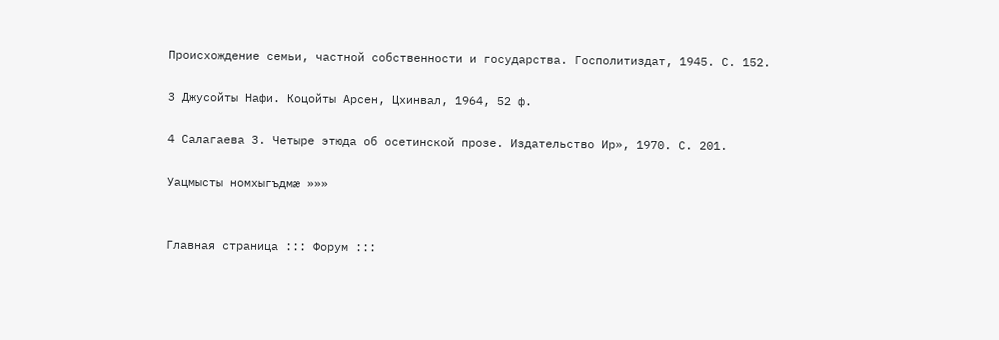Происхождение семьи, частной собственности и государства. Госполитиздат, 1945. С. 152.

3 Джусойты Нафи. Коцойты Арсен, Цхинвал, 1964, 52 ф.

4 Салагаева З. Четыре этюда об осетинской прозе. Издательство Ир», 1970. С. 201.

Уацмысты номхыгъдмæ »»»


Главная страница ::: Форум :::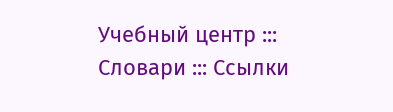Учебный центр ::: Словари ::: Ссылки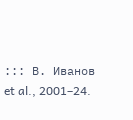::: В. Иванов et al., 2001–24.